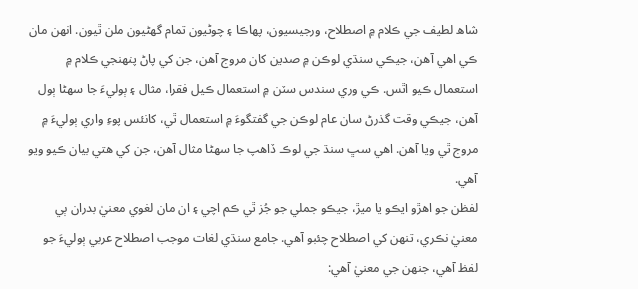شاھ لطيف جي ڪلام ۾ اصطلاح، ورجيسيون، پھاڪا ۽ چوڻيون تمام گهڻيون ملن ٿيون. انهن مان ڪي اھي آھن، جيڪي سنڌي لوڪن ۾ صدين کان مروج آھن، جن کي پاڻ پنھنجي ڪلام ۾ استعمال ڪيو اٿس. ڪي وري سندس سٽن ۾ استعمال ڪيل فقرا، مثال ۽ ٻوليءَ جا سھڻا ٻول آھن، جيڪي وقت گذرڻ سان عام لوڪن جي گفتگوءَ ۾ استعمال ٿي، کانئس پوءِ واري ٻوليءَ ۾ مروج ٿي ويا آھن. اھي سڀ سنڌ جي لوڪ ڏاھپ جا سھڻا مثال آھن، جن کي ھتي بيان ڪيو ويو آھي.
لفظن جو اھڙو ايڪو يا ميڙ، جيڪو جملي جو جُز ٿي ڪم اچي ۽ ان مان لغوي معنيٰ بدران ٻي معنيٰ نڪري، تنھن کي اصطلاح چئبو آھي. جامع سنڌي لغات موجب اصطلاح عربي ٻوليءَ جو لفظ آھي، جنھن جي معنيٰ آھي: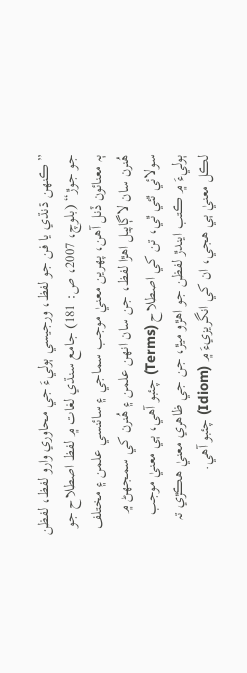”ڪنھن ڌنڌي يا فن جو لفظ، ورجيسي ٻوليءَ جي محاوري وارو لفظ، لفظن جو جوڙ“ (بلوچ، 2007، ص: 181) جامع سنڌي لغات ۾ لفظ اصطلاح جو ٻہ معنائون ڏنل آھن، پھرين معنيٰ موجب سماجي ۽ سائنسي علمن ۽ مختلف ھُنرن سان لاڳاپيل اھڙا لفظ، جن سان انهن علمن ۽ ھُنرن کي سمجهڻ ۾ سولائي ٿئي ٿي، تن کي اصطلاح (Terms) چئبو آھي، ٻي معنيٰ موجب ٻوليءَ ۾ ڪتب ايندڙ لفظن جو اھڙو ميڙ، جن جي ظاھري معنيٰ ھڪڙي تہ لڪل معنيٰ ٻي ھجي، ان کي انگريزيءَ ۾ (Idiom) چئبو آھي.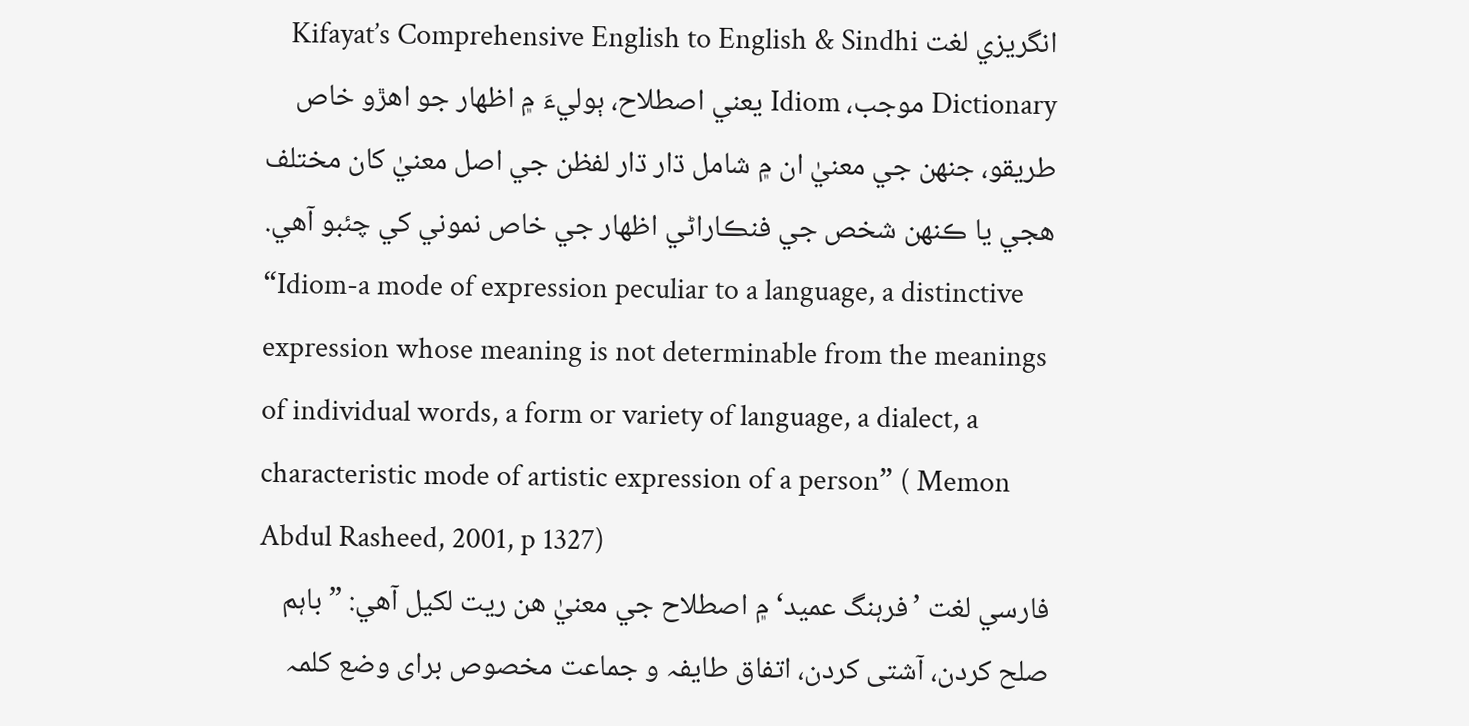انگريزي لغت Kifayat’s Comprehensive English to English & Sindhi Dictionary موجب، Idiom يعني اصطلاح، ٻوليءَ ۾ اظھار جو اھڙو خاص طريقو، جنھن جي معنيٰ ان ۾ شامل ڌار ڌار لفظن جي اصل معنيٰ کان مختلف ھجي يا ڪنھن شخص جي فنڪاراڻي اظھار جي خاص نموني کي چئبو آھي.
“Idiom-a mode of expression peculiar to a language, a distinctive expression whose meaning is not determinable from the meanings of individual words, a form or variety of language, a dialect, a characteristic mode of artistic expression of a person” ( Memon Abdul Rasheed, 2001, p 1327)
فارسي لغت ’فرہنگ عمید‘ ۾ اصطلاح جي معنيٰ ھن ريت لکيل آھي: ” باہم صلح کردن، آشتی کردن، اتفاق طایفہ و جماعت مخصوص برای وضع کلمہ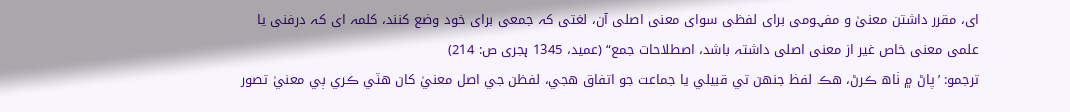ای، مقرر داشتن معنیٰ و مفہومی برای لفظی سوای معنی اصلی آن، لغتی کہ جمعی برای خود وضع کنند، کلمہ ای کہ درفنی یا علمی معنی خاص غیر از معنی اصلی داشتہ باشد، اصطلاحات جمع“ (عمید، 1345 ہجری ص: 214)
ترجمو: ’پاڻ ۾ ٺاھ ڪرڻ، ھڪ لفظ جنھن تي قبيلي يا جماعت جو اتفاق ھجي، لفظن جي اصل معنيٰ کان ھٽي ڪري ٻي معنيٰ تصور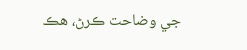جي وضاحت ڪرڻ، ھڪ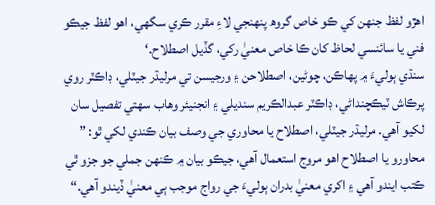اھڙو لفظ جنھن کي ڪو خاص گروھ پنھنجي لاءِ مقرر ڪري سگهي، اھو لفظ جيڪو فني يا سائنسي لحاظ کان ڪا خاص معنيٰ رکي، گڏيل اصطلاح.‘
سنڌي ٻوليءَ ۾ پھاڪن، چوڻين، اصطلاحن ۽ ورجيسن تي مرليڌر جيٽلي، ڊاڪٽر روي پرڪاش ٽيڪچنداڻي، ڊاڪٽر عبدالڪريم سنديلي ۽ انجنيئر وهاب سھتي تفصيل سان لکيو آھي. مرليڌر جيٽلي، اصطلاح يا محاوري جي وصف بيان ڪندي لکي ٿو: ” محاورو يا اصطلاح اھو مروج استعمال آھي، جيڪو بيان ۾ ڪنھن جملي جو جزو ٿي ڪتب ايندو آھي ۽ اکري معنيٰ بدران ٻوليءَ جي رواج موجب ٻي معنيٰ ڏيندو آھي.“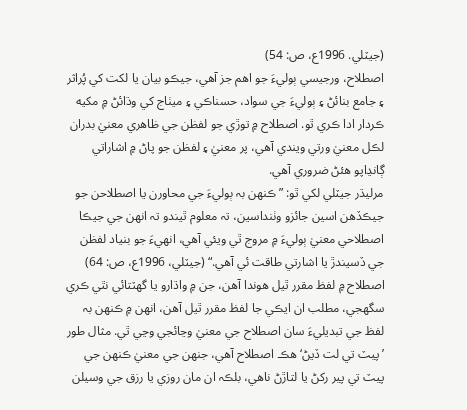(جيٽلي. 1996ع، ص: 54)
اصطلاح، ورجيسي ٻوليءَ جو اھم جز آھي، جيڪو بيان يا لکت کي پُراثر ۽ جامع بنائڻ ۽ ٻوليءَ جي سواد، حسناڪي ۽ ميٺاج کي وڌائڻ ۾ مکيه ڪردار ادا ڪري ٿو. اصطلاح ۾ توڙي جو لفظن جي ظاھري معنيٰ بدران لڪل معنيٰ ورتي ويندي آھي، پر معنيٰ ۽ لفظن جو پاڻ ۾ اشاراتي ڳانڍاپو ھئڻ ضروري آھي.
مرليڌر جيٽلي لکي ٿو: ”ڪنھن بہ ٻوليءَ جي محاورن يا اصطلاحن جو جيڪڏهن اسين جائزو وٺنداسين، تہ معلوم ٿيندو تہ انهن جي جيڪا اصطلاحي معنيٰ ٻوليءَ ۾ مروج ٿي ويئي آھي، انهيءَ جو بنياد لفظن جي ڏسيندڙ يا اشارتي طاقت ئي آھي.“ (جيٽلي، 1996ع، ص: 64)
اصطلاح ۾ لفظ مقرر ٿيل ھوندا آھن، جن ۾ واڌارو يا گهٽتائي نٿي ڪري سگهجي، مطلب ان ايڪي جا لفظ مقرر ٿيل آھن، انهن ۾ ڪنھن بہ لفظ جي تبديليءَ سان اصطلاح جي معنيٰ وڃائجي وڃي ٿي. مثال طور ’پيٽ تي لت ڏيڻ‘ ھڪ اصطلاح آھي، جنھن جي معنيٰ ڪنھن جي پيٽ تي پير رکڻ يا لتاڙڻ ناھي، بلڪہ ان مان روزي يا رزق جي وسيلن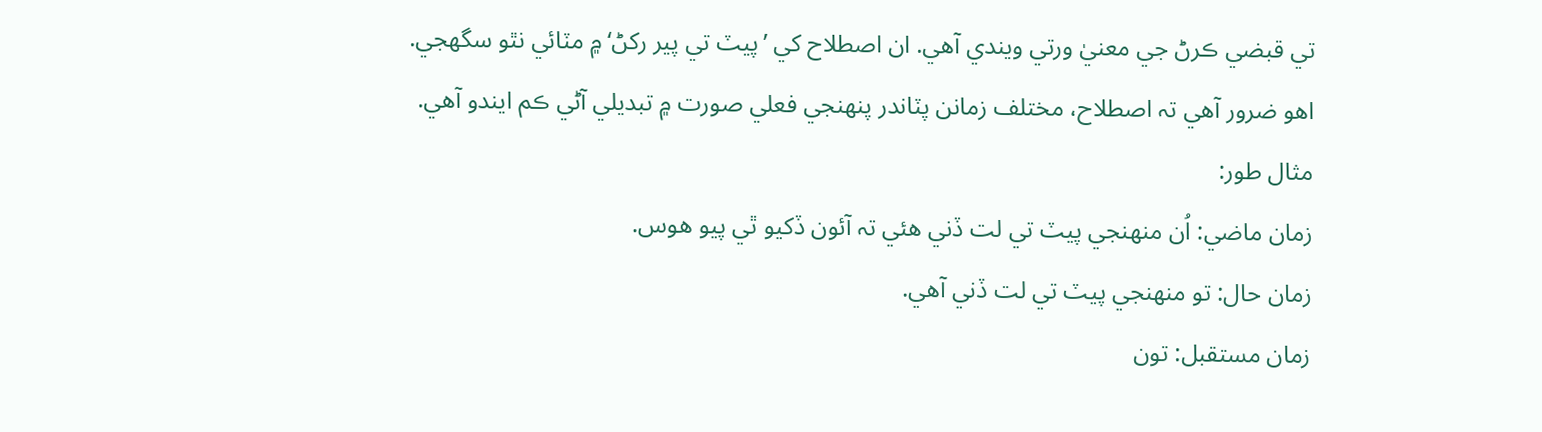تي قبضي ڪرڻ جي معنيٰ ورتي ويندي آھي. ان اصطلاح کي ’پيٽ تي پير رکڻ‘ ۾ مٽائي نٿو سگهجي. اھو ضرور آھي تہ اصطلاح، مختلف زمانن پٽاندر پنھنجي فعلي صورت ۾ تبديلي آڻي ڪم ايندو آھي. مثال طور:
زمان ماضي: اُن منھنجي پيٽ تي لت ڏني ھئي تہ آئون ڏکيو ٿي پيو ھوس.
زمان حال: تو منھنجي پيٽ تي لت ڏني آھي.
زمان مستقبل: تون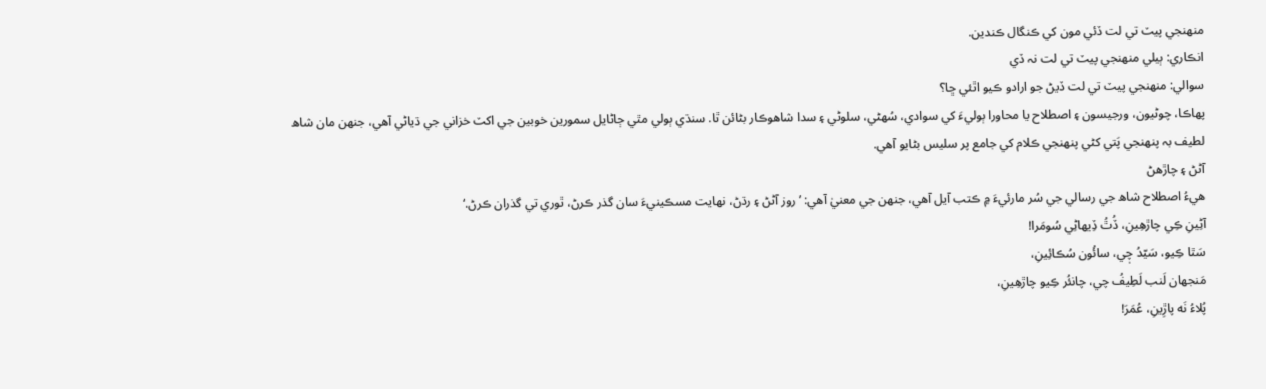منھنجي پيٽ تي لت ڏئي مون کي ڪنگال ڪندين.
انڪاري: ٻيلي منھنجي پيٽ تي لت نہ ڏي
سوالي: منھنجي پيٽ تي لت ڏيڻ جو ارادو ڪيو اٿئي ڇا؟
پھاڪا، چوڻيون، ورجيسون ۽ اصطلاح يا محاورا ٻوليءَ کي سوادي، سُهڻي، سلوڻي ۽ سدا شاھوڪار بڻائن ٿا. سنڌي ٻولي مٿي ڄاڻايل سمورين خوبين جي اکٽ خزاني جي ڌياڻي آھي، جنھن مان شاھ لطيف بہ پنھنجي پَتي کڻي پنھنجي ڪلام کي جامع پر سليس بڻايو آھي.
آڻڻ ۽ چاڙهڻ
ھيءُ اصطلاح شاھ جي رسالي جي سُر مارئيءَ ۾ ڪتب آيل آھي، جنھن جي معنيٰ آھي: ’روز آڻڻ ۽ رڌڻ، نھايت مسڪينيءَ سان گذر ڪرڻ، ٿوري تي گذران ڪرڻ.‘
آڻِينِ ڪِي چاڙهِينِ، ڏُٿُ ڏِيهاڻِي سُومَرا!
سَٿا ڪِيو، سَيّدُ چٖي، سائُون سُڪائِينِ،
مَنجھان لَنب لَطِيفُ چي، چانئُر ڪِيو چاڙهِينِ،
پُلاءُ نَه پاڙِينِ، عُمَرَ!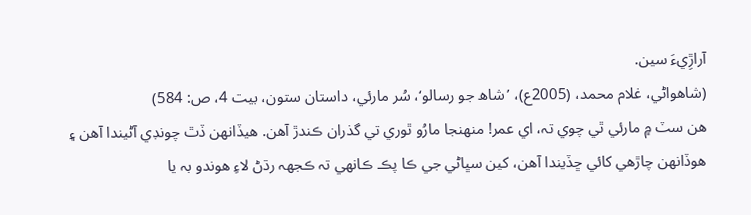آراڙِيءَ سين.
(شاھواڻي، غلام محمد، (2005ع)، ’شاھ جو رسالو‘، سُر مارئي، داستان ستون، بيت 4، ص: 584)
ھن سٽ ۾ مارئي ٿي چوي تہ، اي عمر! منھنجا مارُو ٿوري تي گذران ڪندڙ آھن. ھيڏانھن ڏٿ چونڊي آڻيندا آھن ۽ ھوڏانھن چاڙهي کائي ڇڏيندا آھن، کين سڀاڻي جي ڪا پڪ ڪانهي تہ ڪجهہ رڌڻ لاءِ ھوندو بہ يا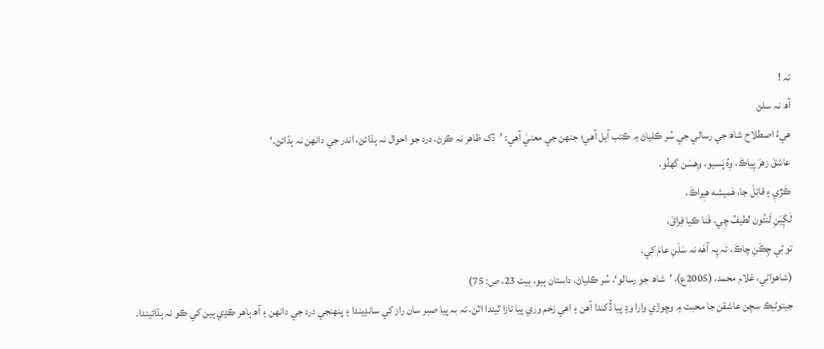تہ !
آھ نہ سلڻ
ھيءُ اصطلاح شاھ جي رسالي جي سُر ڪلياڻ ۾ ڪتب آيل آھي؛ جنھن جي معنيٰ آھي: ’ڏک ظاھر نہ ڪرڻ، درد جو احوال نہ ٻڌائڻ، اندر جي دانھن نہ ٻڌائڻ.‘
عاشقَ زھرَ پِياڪَ، وِهُ پَسيو، وِهسَن گهڻُو،
ڪَڙيٖ ۽ قاتِلَ جا، ھَميشه ھيٖراڪَ،
لَڳِيَنِ لَنئُون لطيفُ چٖي، فَنا ڪيا فِراقَ،
توڻٖي چِڪَنِ چاڪَ، تَہ پِہ آھَه نہ سَلَنِ عامَ کٖي.
(شاھواڻي، غلام محمد، (2005ع)، ’شاھ جو رسالو‘، سُر ڪلياڻ، داستان ٻيو، بيت 23، ص: 75)
جيتوڻيڪ سچن عاشقن جا محبت ۾ وڇوڙي وارا وڍ پيا ڏُکندا آھن ۽ اھي زخم وري پيا تازا ٿيندا اٿن، تہ بہ پيا صبر سان راز کي سانڍيندا ۽ پنھنجي درد جي دانھن ۽ آھ ٻاھر ڪڍي ٻين کي ڪو نہ ٻڌائيندا.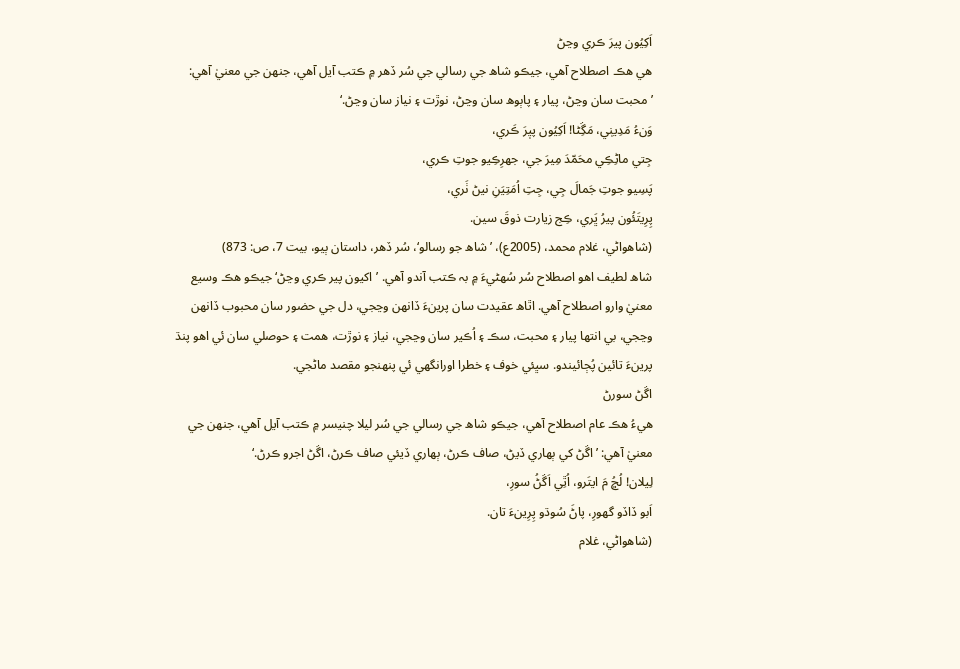اَکِيُون پيرَ ڪري وڃڻ
ھي ھڪ اصطلاح آھي، جيڪو شاھ جي رسالي جي سُر ڏهر ۾ ڪتب آيل آھي، جنھن جي معنيٰ آھي: ’محبت سان وڃڻ، پيار ۽ پاٻوھ سان وڃڻ، نوڙت ۽ نياز سان وڃڻ.‘
وَنءُ مَدِينٖي، مَڱِڻا! اَکِيُون پيٖرَ ڪَري،
جِتي ماڻِڪِي محَمّدَ مِيرَ جي، جهرِڪِيو جوتِ ڪري،
پَسِيو جوتِ جَمالَ جِي، جِتِ اُمَتِيَنِ نيڻ ٺَري،
پِرِيتَئُون پيرُ ڀَري، ڪِج زيارت ذوقَ سين.
(شاھواڻي، غلام محمد، (2005ع)، ’شاھ جو رسالو‘، سُر ڏهر، داستان ٻيو، بيت 7، ص: 873)
شاھ لطيف اھو اصطلاح سُر سُهڻيءَ ۾ بہ ڪتب آندو آھي. ’اکيون پير ڪري وڃڻ‘ جيڪو ھڪ وسيع معنيٰ وارو اصطلاح آھي. اٿاھ عقيدت سان پرينءَ ڏانھن وڃجي، دل جي حضور سان محبوب ڏانھن وڃجي، بي انتھا پيار ۽ محبت، سڪ ۽ اُڪير سان وڃجي، نياز ۽ نوڙت، ھمت ۽ حوصلي سان ئي اھو پنڌ پرينءَ تائين پُڄائيندو. سڀئي خوف ۽ خطرا اورانگهي ئي پنھنجو مقصد ماڻجي.
اڱڻ سورڻ
ھيءُ ھڪ عام اصطلاح آھي، جيڪو شاھ جي رسالي جي سُر ليلا چنيسر ۾ ڪتب آيل آھي، جنھن جي معنيٰ آھي: ’اڱڻ کي ٻھاري ڏيڻ، صاف ڪرڻ، ٻھاري ڏيئي صاف ڪرڻ، اڱڻ اجرو ڪرڻ.‘
لِيلان! لُڇُ مَ ايتَرو، اُٿِي اَڱڻُ سورِ،
اَبو ڏاڏو گهورِ، پاڻَ سُوڌو پِرِينءَ تان.
(شاھواڻي، غلام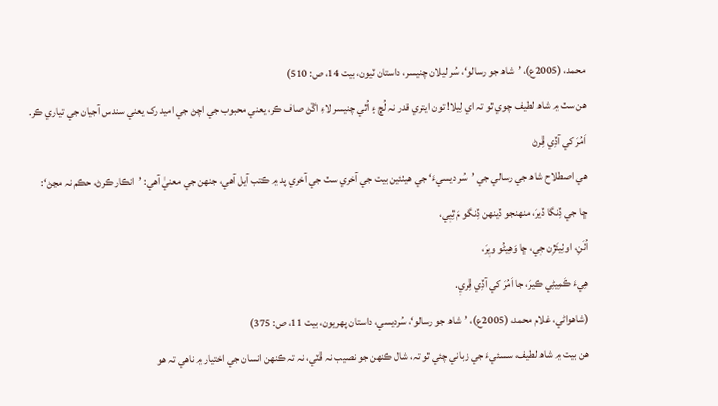محمد، (2005ع)، ’شاھ جو رسالو‘، سُر ليلان چنيسر، داستان ٽيون، بيت 14، ص: 510)
ھن سٽ ۾ شاھ لطيف چوي ٿو تہ اي لِيلا! تون ايتري قدر نہ لُڇ ۽ اُٿي چنيسر لاءِ اڱڻ صاف ڪر، يعني محبوب جي اچڻ جي اميد رک يعني سندس آجيان جي تياري ڪر.
اَمُرَ کي آڏِي ڦِرڻ
ھي اصطلاح شاھ جي رسالي جي ’سُر ديسيءَ‘ جي ھيٺئين بيت جي آخري سٽ جي آخري پد ۾ ڪتب آيل آھي، جنھن جي معنيٰ آھي: ’انڪار ڪرڻ، حڪم نہ مڃڻ‘:
ڇا جي ڏِنگا ڏيرَ، منھنجو ڏينھن ڏِنگو مَ ٿِيٖي،
اُٺَنِ، اوٺِيئَڙِن جٖي، ڇا وَھِيڻُو ويٖرَ،
ھِيءَ ڪَمِيڻِي ڪيرَ، جا اَمُرَ کي آڏِي ڦِريٖ.
(شاھواڻي، غلام محمد، (2005ع)، ’شاھ جو رسالو‘، سُرديسي، داستان پھريون، بيت 11، ص: 375)
ھن بيت ۾ شاھ لطيف، سسئيءَ جي زباني چئي ٿو تہ، شال ڪنھن جو نصيب نہ ڦٽي، نہ تہ ڪنھن انسان جي اختيار ۾ ناھي تہ ھو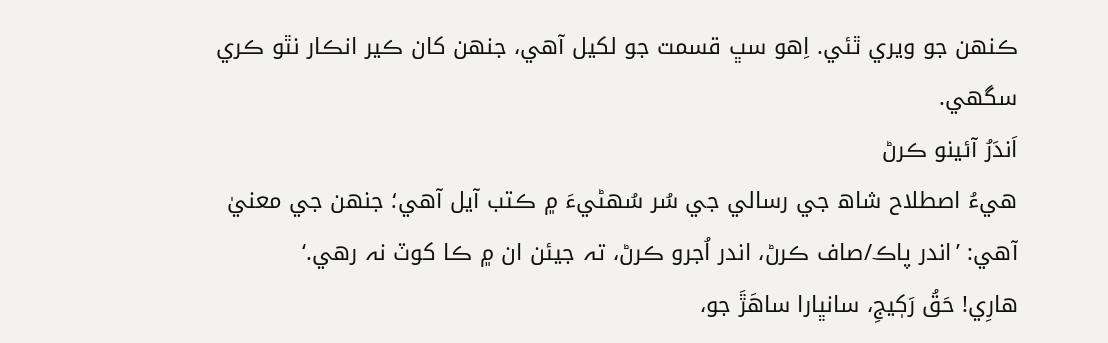ڪنھن جو ويري ٿئي. اِھو سڀ قسمت جو لکيل آھي، جنھن کان ڪير انڪار نٿو ڪري سگهي.
اَندَرُ آئينو ڪرڻ
ھيءُ اصطلاح شاھ جي رسالي جي سُر سُهڻيءَ ۾ ڪتب آيل آھي؛ جنھن جي معنيٰ آھي: ’اندر پاڪ/صاف ڪرڻ، اندر اُجرو ڪرڻ، تہ جيئن ان ۾ ڪا کوٽ نہ رهي.‘
ھارِي! حَقُ رَکٖيجِ، سانڀارا ساھَڙَ جو،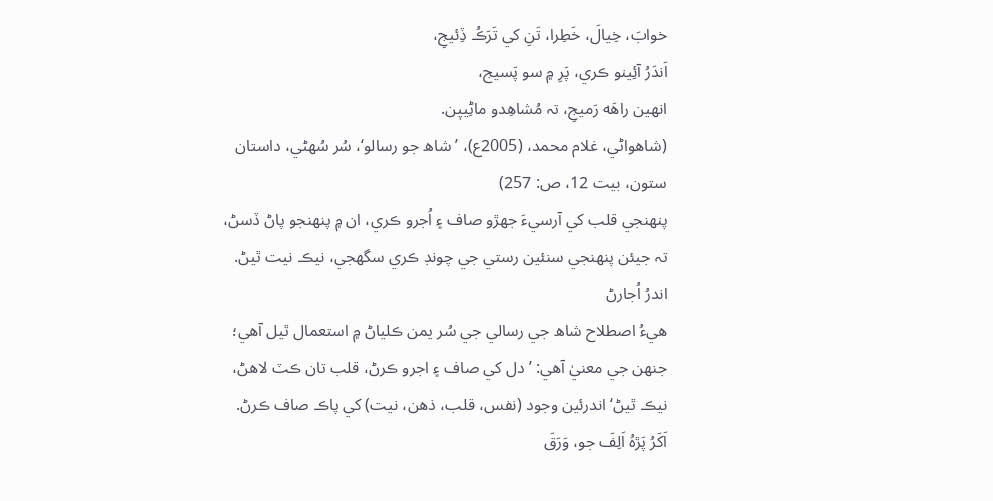خوابَ، خِيالَ، خَطِرا، تَنِ کي تَرَڪُ ڏِئيجِ،
اَندَرُ آئِينو ڪري، پَرِ ۾ سو پَسيج،
انهين راھَه رَميجِ، تہ مُشاھِدو ماڻِييٖن.
(شاھواڻي، غلام محمد، (2005ع)، ’شاھ جو رسالو‘، سُر سُهڻي، داستان ستون، بيت 12، ص: 257)
پنھنجي قلب کي آرسيءَ جهڙو صاف ۽ اُجرو ڪري، ان ۾ پنھنجو پاڻ ڏسڻ، تہ جيئن پنھنجي سنئين رستي جي چونڊ ڪري سگهجي، نيڪ نيت ٿيڻ.
اندرُ اُجارڻ
ھيءُ اصطلاح شاھ جي رسالي جي سُر يمن ڪلياڻ ۾ استعمال ٿيل آھي؛ جنھن جي معنيٰ آھي: ’ دل کي صاف ۽ اجرو ڪرڻ، قلب تان ڪٽ لاھڻ، نيڪ ٿيڻ‘ اندرئين وجود (نفس، قلب، ذھن، نيت) کي پاڪ صاف ڪرڻ.
اَکَرُ پَڙهُ اَلِفَ جو، وَرَقَ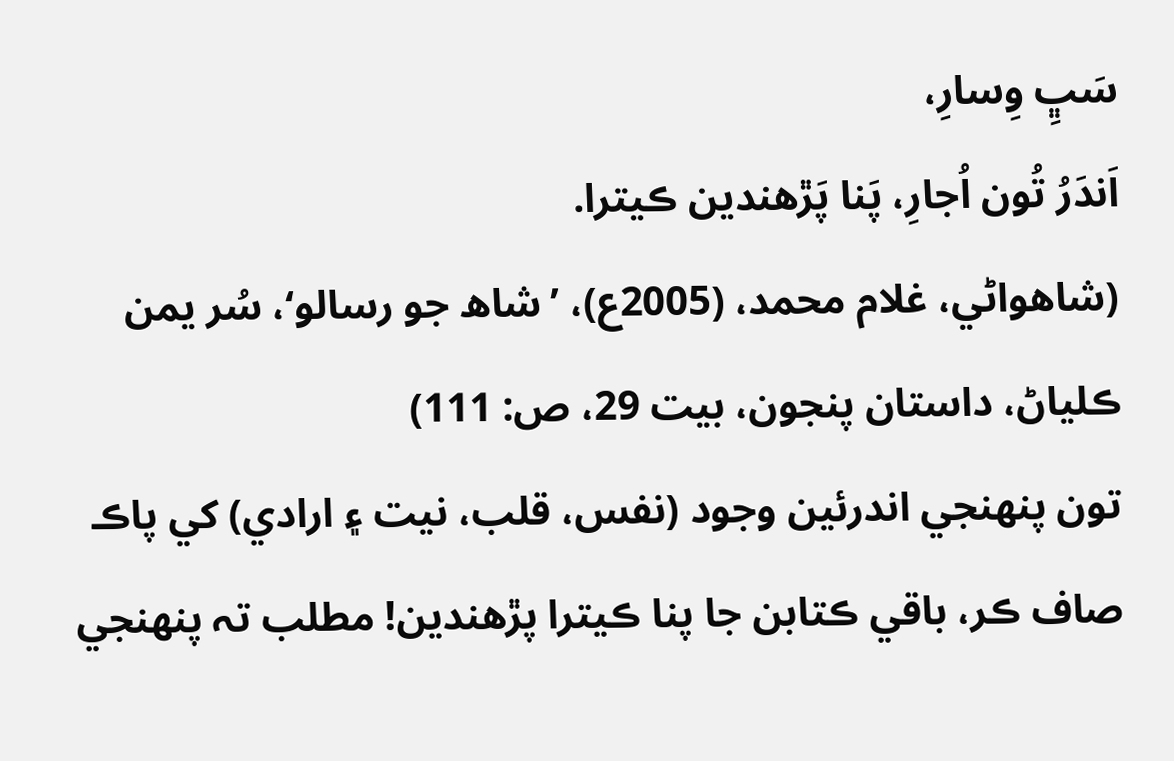سَڀِ وِسارِ،
اَندَرُ تُون اُجارِ، پَنا پَڙهندين ڪيترا.
(شاھواڻي، غلام محمد، (2005ع)، ’شاھ جو رسالو‘، سُر يمن ڪلياڻ، داستان پنجون، بيت 29، ص: 111)
تون پنھنجي اندرئين وجود (نفس، قلب، نيت ۽ ارادي) کي پاڪ صاف ڪر، باقي ڪتابن جا پنا ڪيترا پڙهندين! مطلب تہ پنھنجي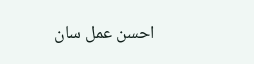احسن عمل سان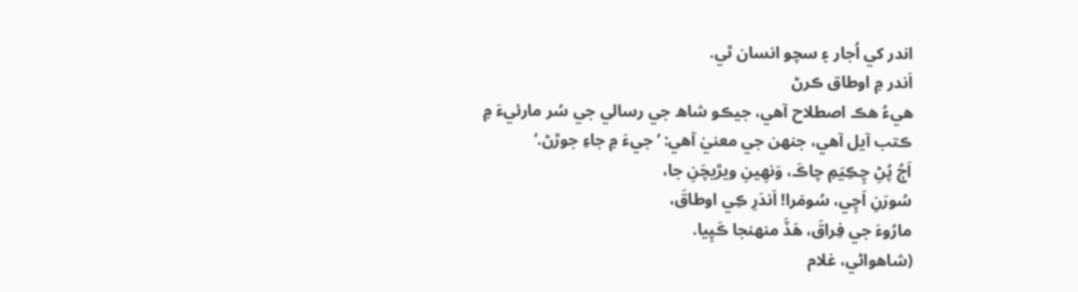اندر کي اُجار ۽ سچو انسان ٿي.
اَندر ۾ اوطاق ڪرڻ
ھيءُ ھڪ اصطلاح آھي، جيڪو شاھ جي رسالي جي سُر مارئيءَ ۾ ڪتب آيل آھي، جنھن جي معنيٰ آھي: ’جيءَ ۾ جاءِ جوڙڻ.‘
اَڄُ پُڻِ چِڪِيَمِ چاڪَ، وَنهِينِ ويڙيچَنِ جا،
سُورَنِ اَچِي، سُومَرا! اَندَرِ ڪِي اوطاقَ،
مارُوءَ جي فِراقَ، ھَڏَ منھنجا ڪَپِيا.
(شاھواڻي، غلام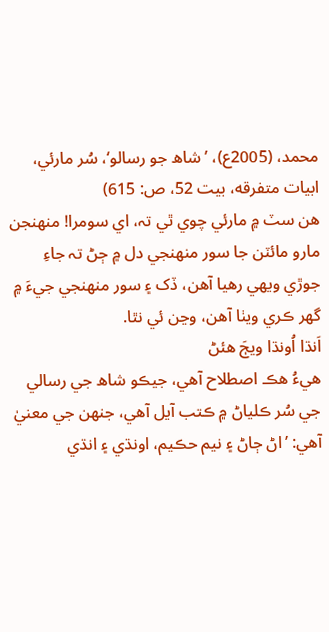محمد، (2005ع)، ’شاھ جو رسالو‘، سُر مارئي، ابيات متفرقه، بيت 52، ص: 615)
ھن سٽ ۾ مارئي چوي ٿي تہ، اي سومرا! منھنجن مارو مائٽن جا سور منھنجي دل ۾ ڄڻ تہ جاءِ جوڙي ويھي رهيا آھن، ڏک ۽ سور منھنجي جيءَ ۾ گهر ڪري ويٺا آھن، وڃن ئي نٿا.
اَنڌا اُونڌا ويڄَ ھئڻ
ھيءُ ھڪ اصطلاح آھي، جيڪو شاھ جي رسالي جي سُر ڪلياڻ ۾ ڪتب آيل آھي، جنھن جي معنيٰ آھي: ’اڻ ڄاڻ ۽ نيم حڪيم، اونڌي ۽ انڌي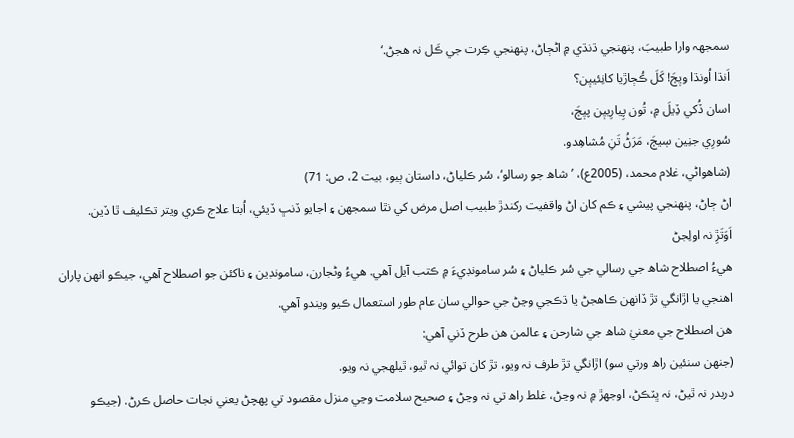سمجهہ وارا طبيبَ، پنھنجي ڌنڌي ۾ اڻڄاڻ، پنھنجي ڪِرت جي ڪَل نہ ھجڻ.‘
اَنڌا اُونڌا ويٖڄَ! کَلَ ڪُڄاڙيا کانِئييٖن؟
اسان ڏُکي ڏِيلَ ۾، تُون پِيارِييٖن پيٖڄَ،
سُورِي جنِين سٖيڄَ، مَرَڻُ تَنِ مُشاھِدو.
(شاھواڻي، غلام محمد، (2005ع)، ’شاھ جو رسالو‘، سُر ڪلياڻ، داستان ٻيو، بيت 2، ص: 71)
اڻ ڄاڻ، پنھنجي پيشي ۽ ڪم کان اڻ واقفيت رکندڙ طبيب اصل مرض کي نٿا سمجهن ۽ اجايو ڏنڀ ڏيئي، اُبتا علاج ڪري ويتر تڪليف ٿا ڏين.
اَوَتَڙِ نہ اولِجڻ
ھيءُ اصطلاح شاھ جي رسالي جي سُر ڪلياڻ ۽ سُر سامونڊيءَ ۾ ڪتب آيل آھي. ھيءُ وڻجارن، سامونڊين ۽ ناکئن جو اصطلاح آھي، جيڪو انهن پاران اھنجي يا اڙانگي تڙ ڏانھن ڪاھجڻ يا ڌڪجي وڃڻ جي حوالي سان عام طور استعمال ڪيو ويندو آھي.
ھن اصطلاح جي معنيٰ شاھ جي شارحن ۽ عالمن ھن طرح ڏني آھي:
(جنھن سنئين راھ ورتي سو) اڙانگي تڙ طرف نہ ويو، تڙ کان توائي نہ ٿيو، ٿيلهجي نہ ويو.
دربدر نہ ٿيڻ، نہ ڀٽڪڻ، اوجهڙ ۾ نہ وڃڻ، غلط راھ تي نہ وڃڻ ۽ صحيح سلامت وڃي منزل مقصود تي پھچڻ يعني نجات حاصل ڪرڻ. (جيڪو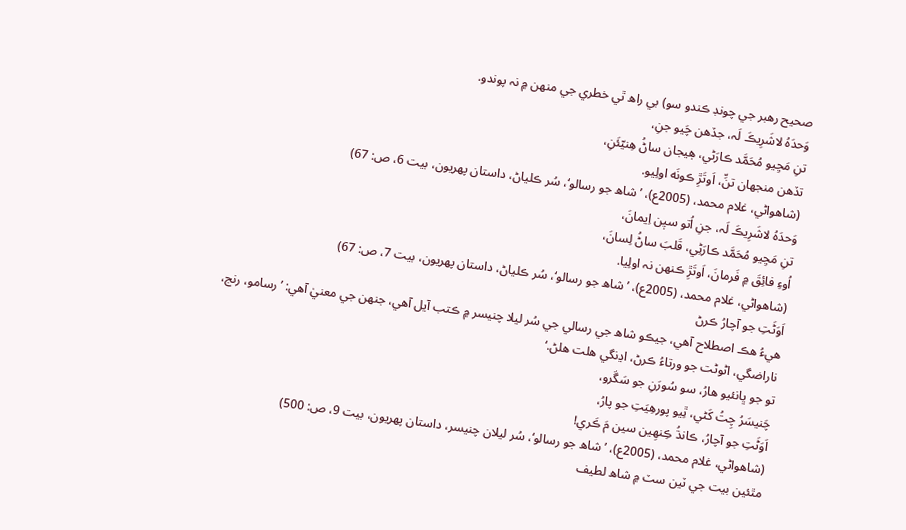صحيح رهبر جي چونڊ ڪندو سو) بي راھ ٿي خطري جي منھن ۾ نہ پوندو.
وَحدَهُ لاشَرِيڪَ لَہ، جڏهن چَيو جنِ،
تنِ مَڃِيو مُحَمَّد ڪارَڻي، ھٖيجان ساڻُ ھِنيّئَنِ،
تڏهن منجھان تنِّ، اَوتَڙِ ڪونَه اولِيو.
(شاھواڻي، غلام محمد، (2005ع)، ’شاھ جو رسالو‘، سُر ڪلياڻ، داستان پھريون، بيت 6، ص: 67)
وَحدَهُ لاشَرِيڪَ لَہ، جنِ اُتو سيٖن اِيمانَ،
تنِ مَڃِيو مُحَمَّد ڪارَڻِي، قَلبَ ساڻُ لِسانَ،
اُوءِ فائِقَ ۾ فَرمانَ، اَوتَڙِ ڪنھن نہ اولِيا.
(شاھواڻي، غلام محمد، (2005ع)، ’شاھ جو رسالو‘، سُر ڪلياڻ، داستان پھريون، بيت 7، ص: 67)
اَوَڻَتِ جو آچارُ ڪرڻ
ھيءُ ھڪ اصطلاح آھي، جيڪو شاھ جي رسالي جي سُر ليلا چنيسر ۾ ڪتب آيل آھي، جنھن جي معنيٰ آھي: ’رسامو، رنج، ناراضگي، اڻوڻت جو ورتاءُ ڪرڻ، اڍنگي ھلت ھلڻ.‘
تو جو ڀانئيو ھارُ، سو سُورَنِ جو سَڱرو،
چَنيسَرُ چِتُ کَڻي، ٿِيو پورهِيَتِ جو پارُ،
اَوَڻَتِ جو آچارُ، ڪانڌُ ڪِنهِين سين مَ ڪَري!
(شاھواڻي، غلام محمد، (2005ع)، ’شاھ جو رسالو‘، سُر ليلان چنيسر، داستان پھريون، بيت 9، ص: 500)
مٿئين بيت جي ٽين سٽ ۾ شاھ لطيف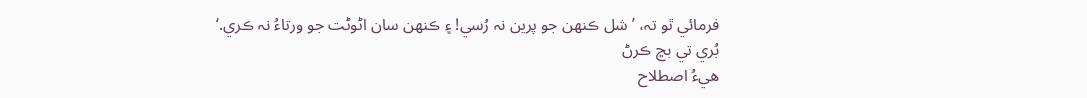فرمائي ٿو تہ، ’شل ڪنھن جو پرين نہ رُسي! ۽ ڪنھن سان اڻوڻت جو ورتاءُ نہ ڪري.‘
بُري تي بڇ ڪرڻ
ھيءُ اصطلاح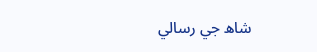شاھ جي رسالي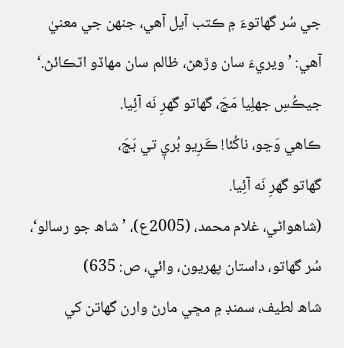جي سُر گهاتوءَ ۾ ڪتب آيل آھي، جنھن جي معنيٰ آھي: ’ ويريءَ سان وڙهڻ، ظالم سان مھاڏو اٽڪائڻ.‘
جيڪُسِ جهلِيا مَڇَ، گهاتو گهرِ نَه آئِيا.
ڪاھي وَڃو، ناکُئا! ڪَرِيو بُريٖ تي بَڇَ،
گهاتو گهرِ نَه آئِيا.
(شاھواڻي، غلام محمد، (2005ع)، ’شاھ جو رسالو‘، سُر گهاتو، داستان پھريون، وائي، ص: 635)
شاھ لطيف، سمنڊ ۾ مڇي مارڻ وارن گهاتن کي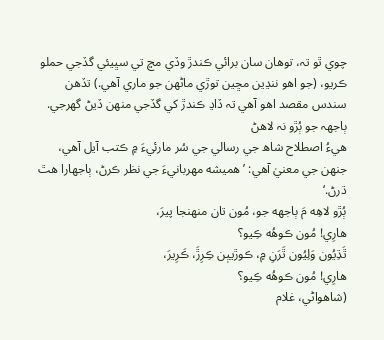چوي ٿو تہ، توهان سان برائي ڪندڙ وڏي مڇ تي سڀيئي گڏجي حملو ڪريو، (جو اھو ننڍين مڇين توڙي ماڻهن جو ماري آھي.) تڏهن سندس مقصد اھو آھي تہ ڏاڍ ڪندڙ کي گڏجي منھن ڏيڻ گهرجي.
ٻاجهہ جو ٻُڙو نہ لاھڻ
ھيءُ اصطلاح شاھ جي رسالي جي سُر مارئيءَ ۾ ڪتب آيل آھي، جنھن جي معنيٰ آھي: ’هميشه مهربانيءَ جي نظر ڪرڻ، ٻاجهارا ھٿ ڌرڻ.‘
ٻُڙو لاھِه مَ ٻاجهه جو، مُون تان منھنجا پيرَ،
هارِي! مُون ڪوهُه ڪِيو؟
ٿَڌِيُون وَلِيُون ٿَرَنِ ۾، ڪوڙييٖن ڪِرِڙَ، ڪَرِيرَ،
هارِي! مُون ڪوهُه ڪِيو؟
(شاھواڻي، غلام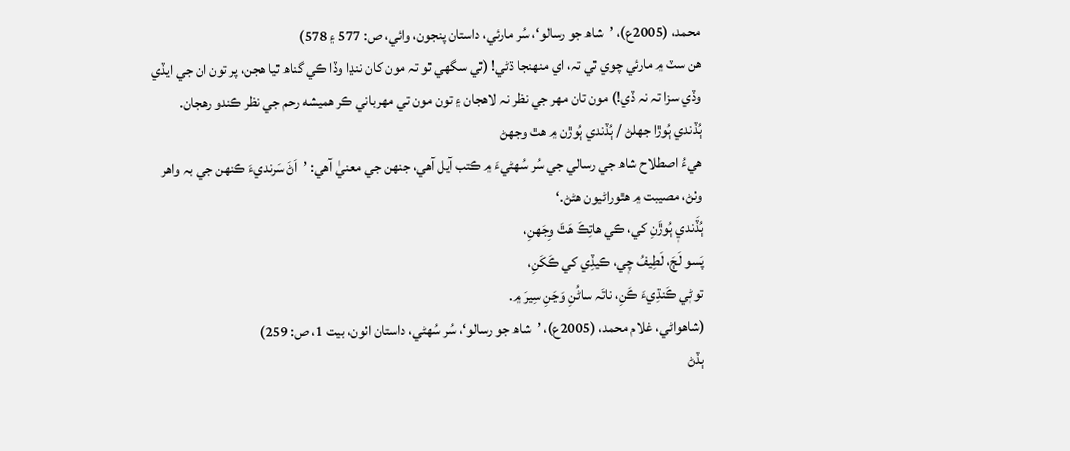محمد، (2005ع)، ’شاھ جو رسالو‘، سُر مارئي، داستان پنجون، وائي، ص: 577 ۽ 578)
ھن سٽ ۾ مارئي چوي ٿي تہ، اي منھنجا ڌڻي! (ٿي سگهي ٿو تہ مون کان ننڍا وڏا ڪي گناھ ٿيا ھجن، پر تون ان جي ايڏي وڏي سزا تہ نہ ڏي!) مون تان مهر جي نظر نہ لاھجان ۽ تون مون تي مهرباني ڪر ھميشه رحم جي نظر ڪندو رهجان.
ٻُڏندي ٻُوڙا جهلڻ / ٻُڏندي ٻُوڙن ۾ ھٿ وجهڻ
ھيءُ اصطلاح شاھ جي رسالي جي سُر سُهڻيءَ ۾ ڪتب آيل آھي، جنھن جي معنيٰ آھي: ’اَڻَ سَرنديءَ ڪنھن جي بہ واھر وٺڻ، مصيبت ۾ ھٿوراڻيون ھڻڻ.‘
ٻُڏَنديٖ ٻُوڙَنِ کي، ڪي ھاتِڪَ ھَٿَ وِجَھنِ،
پَسو لَڄَ، لَطِيفُ چٖي، ڪيڏِي کي ڪَکَنِ،
توڻٖي ڪَنڌِيءَ ڪَنِ، ناتَہ ساڻُنِ وَڃَنِ سِيرَ ۾.
(شاھواڻي، غلام محمد، (2005ع)، ’شاھ جو رسالو‘، سُر سُهڻي، داستان اٺون، بيت 1، ص: 259)
ٻڏڻ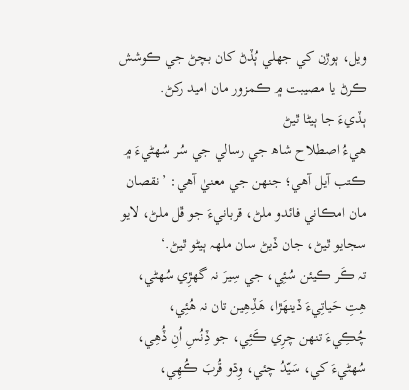ويل، ٻوڙن کي جهلي ٻُڏڻ کان بچڻ جي ڪوشش ڪرڻ يا مصيبت ۾ ڪمزور مان اميد رکڻ.
ٻڏيءَ جا ٻيڻا ٿيڻ
ھيءُ اصطلاح شاھ جي رسالي جي سُر سُهڻيءَ ۾ ڪتب آيل آھي؛ جنھن جي معنيٰ آھي: ’نقصان مان امڪاني فائدو ملڻ، قربانيءَ جو ڦل ملڻ، لايو سجايو ٿيڻ، جان ڏيڻ سان ملهہ ٻيڻو ٿيڻ.‘
تہ ڪَر ڪيئن سُئِي، جي سِيرَ نہ گهڙِي سُهڻي،
ھِتِ حَياتِيءَ ڏينھَڙا، ھَڏِهِين تان نہ ھُئِي،
چُڪِيءَ تنھن چرِي ڪَئِي، جو ڏِنُسِ اُنِ ڏُهِي،
سُهڻيءَ کي، سَيّدُ چئي، وِڌو قُربَ ڪُھِي،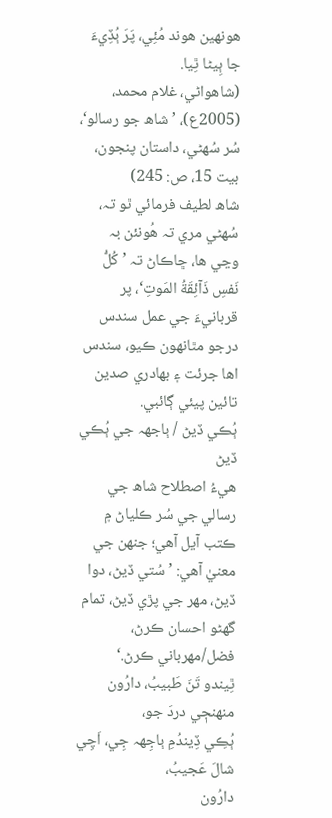ھونهين ھوند مُئِي، پَرَ ٻُڏِيءَ جا ٻِيڻا ٿِيا.
(شاھواڻي، غلام محمد، (2005ع)، ’شاھ جو رسالو‘، سُر سُهڻي، داستان پنجون، بيت 15، ص: 245)
شاھ لطيف فرمائي ٿو تہ، سُهڻي مري تہ ھُونئن بہ وڃي ھا، ڇاڪاڻ تہ ’ کُلُّ نَفسِ ذَآئِقَةُ المَوتِ‘، پر قربانيءَ جي عمل سندس درجو مٿانھون ڪيو، سندس اھا جرئت ۽ بھادري صدين تائين پيئي ڳائبي.
ٻُڪي ڏيڻ / ٻاجهہ جي ٻُڪي ڏيڻ
ھيءُ اصطلاح شاھ جي رسالي جي سُر ڪلياڻ ۾ ڪتب آيل آھي؛ جنھن جي معنيٰ آھي: ’سُتي ڏيڻ، دوا ڏيڻ، مهر جي پڙي ڏيڻ، تمام گهڻو احسان ڪرڻ، فضل/مهرباني ڪرڻ.‘
ٿِيندو تَنَ طَبيبُ، دارُون منھنجٖي دردَ جو،
ٻُڪِي ڏِيندُمِ ٻاجِهہ جِي، اَچِي شالَ عَجيبُ،
دارُون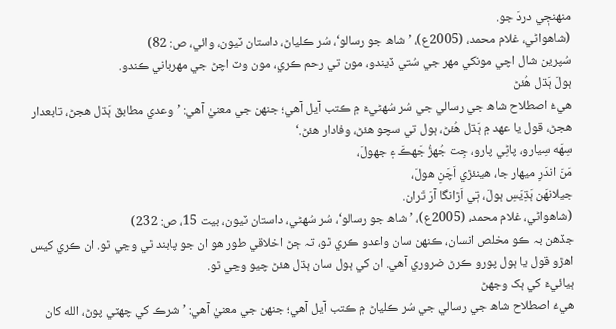منھنجٖي دردَ جو.
(شاھواڻي، غلام محمد، (2005ع)، ’شاھ جو رسالو‘، سُر ڪلياڻ، داستان ٽيون، وائي، ص: 82)
سُپرين شال اچي مونکي مهر جي سُتي ڏيندو، مون تي رحم ڪري، مون وٽ اچڻ جي مهرباني ڪندو.
ٻولَ ٻَڌل ھُئڻ
ھيءُ اصطلاح شاھ جي رسالي جي سُر سُهڻيءَ ۾ ڪتب آيل آھي؛ جنھن جي معنيٰ آھي: ’وعدي مطابق ٻَڌل ھجڻ، تابعدار ھجڻ، قول يا عھد ۾ ٻَڌل ھُئڻ، ٻول تي سچو ھئڻ، وفادار ھئڻ.‘
سِهَه سِيارو، پاڻِي پارو، جِت جُهڙُ جَھڪَ ۽ جهولَ،
مَنَ اندَرِ ميھار جا، ھينئڙي اَچَنِ ھولَ،
جيلانهَن ٻَڌِيَسِ ٻولَ، تٖي اَڙانگا آرَ تَران.
(شاھواڻي، غلام محمد، (2005ع)، ’شاھ جو رسالو‘، سُر سُهڻي، داستان ٽيون، بيت 15، ص: 232)
جڏهن بہ ڪو مخلص انسان، ڪنھن سان واعدو ڪري ٿو، تہ ڄڻ اخلاقي طور ھو ان جو پابند ٿي وڃي ٿو. ان ڪري کيس اھڙو قول يا ٻول پورو ڪرڻ ضروري آھي. ان کي ٻول سان ٻڌل ھئڻ چيو وڃي ٿو.
ٻيائيءَ کي ٻک وجهڻ
ھيءُ اصطلاح شاھ جي رسالي جي سُر ڪلياڻ ۾ ڪتب آيل آھي؛ جنھن جي معنيٰ آھي: ’شرڪ کي چھٽي پوڻ، الله کان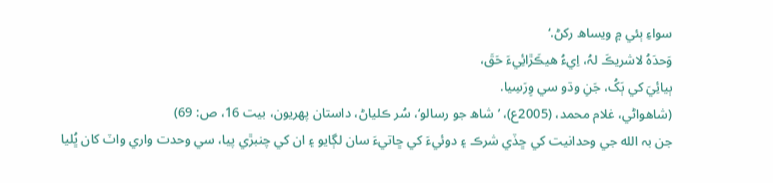سواءِ ٻئي ۾ ويساھ رکڻ.‘
وَحدَهُ لاشريڪَ لہُ، اِيءُ ھيڪَڙائِيءَ حَقَ،
ٻيائِيَ کي ٻَکُ، جَنِ وڌو سي وِرَسِيا.
(شاھواڻي، غلام محمد، (2005ع)، ’شاھ جو رسالو‘، سُر ڪلياڻ، داستان پھريون، بيت 16، ص: 69)
جن بہ الله جي وحدانيت کي ڇڏي شرڪ ۽ دوئيءَ کي ڇاتيءَ سان لڳايو ۽ ان کي چنبڙي پيا، سي وحدت واري واٽ کان ڀُليا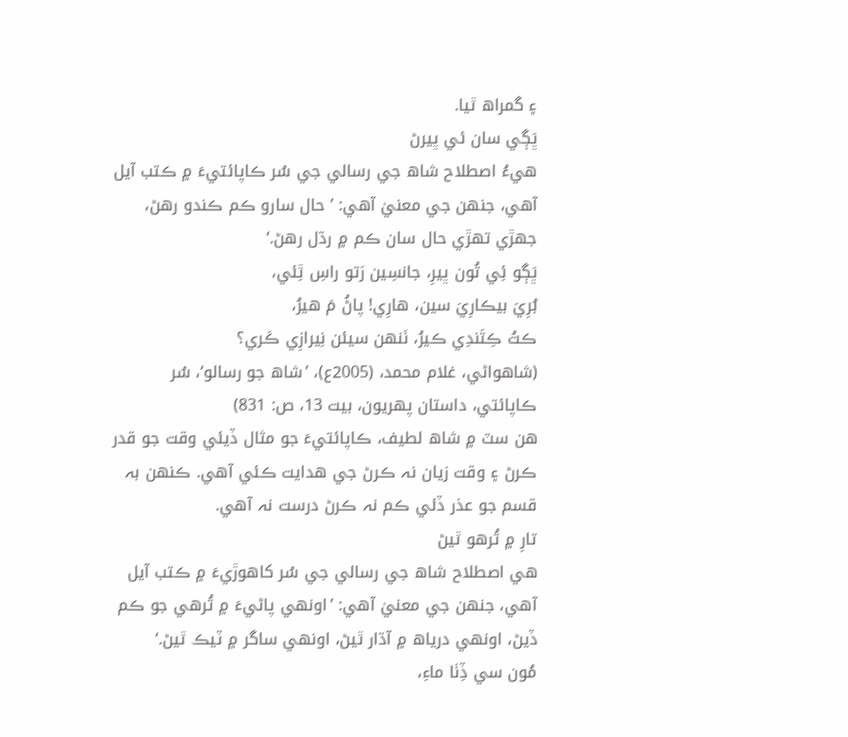۽ گمراھ ٿيا.
ڀَڳي سان ئي ڀيرڻ
ھيءُ اصطلاح شاھ جي رسالي جي سُر ڪاپائتيءَ ۾ ڪتب آيل آھي، جنھن جي معنيٰ آھي: ’ حال سارو ڪم ڪندو رهڻ، جھڙي تھڙي حال سان ڪم ۾ رڌل رهڻ.‘
ڀَڳو ئِي تُون ڀيرِ، جانسِين رَتو راسِ ٿِئي،
بُرِيَ بيڪارِيَ سين، ھارِي! پاڻُ مَ ھيرُ،
ڪتُ ڪِتَندِي ڪيرُ، نَنهن سيئن نِيرازِي ڪَري؟
(شاھواڻي، غلام محمد، (2005ع)، ’شاھ جو رسالو‘، سُر ڪاپائتي، داستان پھريون، بيت 13، ص: 831)
ھن سٽ ۾ شاھ لطيف، ڪاپائتيءَ جو مثال ڏيئي وقت جو قدر ڪرڻ ۽ وقت زيان نہ ڪرڻ جي ھدايت ڪئي آھي. ڪنھن بہ قسم جو عذر ڏئي ڪم نہ ڪرڻ درست نہ آھي.
تارِ ۾ تُرهو ٿيڻ
ھي اصطلاح شاھ جي رسالي جي سُر کاھوڙيءَ ۾ ڪتب آيل آھي، جنھن جي معنيٰ آھي: ’اونهي پاڻيءَ ۾ تُرهي جو ڪم ڏيڻ، اونهي درياھ ۾ آڌار ٿيڻ، اونهي ساگر ۾ ٽيڪ ٿيڻ.‘
مُون سي ڏِٺا ماءِ،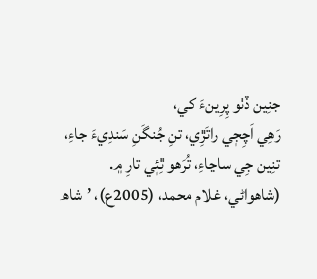جنِين ڏٺو پِرِينءَ کي،
رَهِي اَچِجٖي راتَڙِي، تنِ جُنگَنِ سَندِيءَ جاءِ،
تنِين جِي ساڃاءِ، تُرَهو ٿِئٖي تارِ ۾.
(شاھواڻي، غلام محمد، (2005ع)، ’شاھ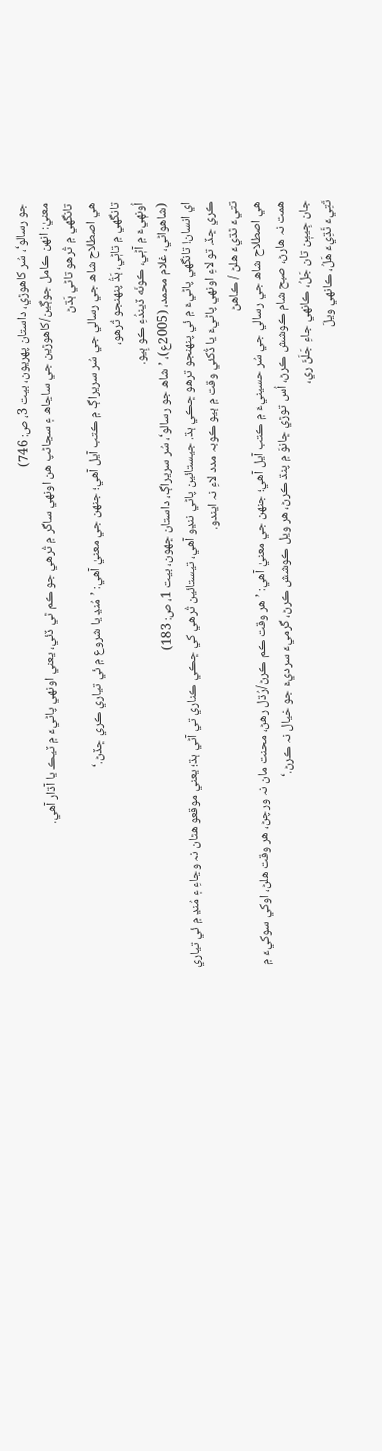جو رسالو‘، سُر کاھوڙي، داستان پھريون، بيت 3، ص: 746)
معنيٰ: انهن ڪامل جوڳين/کاھوڙين جي ساڃاھ ۽ سڃاڻپ ھن اونهي ساگر ۾ تُرهي جو ڪم ٿي ڏئي، يعني اونهي پاڻيءَ ۾ ٽيڪ يا آڌار آھي.
تانگهي ۾ تُرهو تاڻي ٻَڌڻ
ھي اصطلاح شاھ جي رسالي جي سُر سريراڳ ۾ ڪتب آيل آھي؛ جنھن جي معنيٰ آھي: ’مُنڍ يا شروع ۾ ئي تياري ڪري ڇڏڻ.‘
تانگهي ۾ تاڻٖي، ٻَڌُ پنھنجو تُرهو،
اُونهٖيءَ ۾ آڻٖي، ڪونَه ڏيندُءِ ڪو ٻِيو.
(شاھواڻي، غلام محمد، (2005ع)، ’شاھ جو رسالو‘، سُر سريراڳ، داستان ڇھون، بيت 1، ص: 183)
اي انسان! تانگهي پاڻيءَ ۾ ئي پنھنجو ترهو ڇڪي ٻڌ. جيستائين پاڻي ننڍو آھي، تيستائين تُرهي کي ڇڪي ڪناري تي آڻي ٻڌ؛ يعني موقعو ھٿان نہ وڃاءِ ۽ مُنڍ ۾ ئي تياري ڪري ڇڏ. تو لاءِ اونهي پاڻيءَ يا ڏُکئي وقت ۾ ٻيو ڪوبہ مدد لاءِ نہ ايندو.
تتيءَ ٿڌيءَ ھلڻ / ڪاھڻ
ھي اصطلاح شاھ جي رسالي جي سُر حسينيءَ ۾ ڪتب آيل آھي؛ جنھن جي معنيٰ آھي: ’هر وقت ڪم ڪرڻ/رُڌل رهڻ، محنت مان نہ ورچڻ، ھر وقت ھلڻ، اوکي سوکيءَ ۾ ھمت نہ ھارڻ، صبح شام ڪوشش ڪرڻ، اُس توڙي ڇانوَ ۾ پنڌ ڪرڻ، ھر ويل ڪوشش ڪرڻ، گرميءَ سرديءَ جو خيال نہ ڪرڻ.‘
جان جِييٖن تان جَلُ، ڪانهي جاءِ جَلَڻَ ري،
تَتِيءَ ٿَڌِيءَ ھَلُ، ڪانهي ويلَ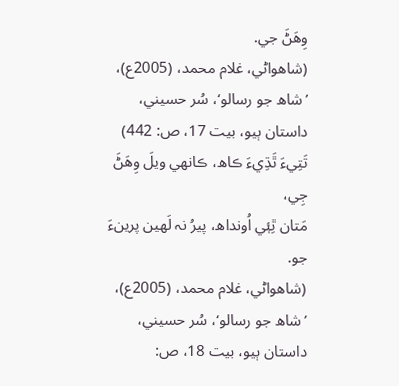وِهَڻَ جي.
(شاھواڻي، غلام محمد، (2005ع)، ’شاھ جو رسالو‘، سُر حسيني، داستان ٻيو، بيت 17، ص: 442)
تَتِيءَ ٿَڌِيءَ ڪاھ، ڪانهي ويلَ وِهَڻَ جِي،
مَتان ٿِئٖي اُونداھ، پيرُ نہ لَهين پرينءَ جو.
(شاھواڻي، غلام محمد، (2005ع)، ’شاھ جو رسالو‘، سُر حسيني، داستان ٻيو، بيت 18، ص: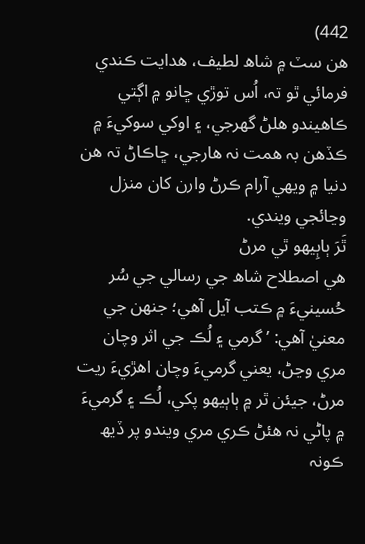442)
ھن سٽ ۾ شاھ لطيف، ھدايت ڪندي فرمائي ٿو تہ، اُس توڙي ڇانو ۾ اڳتي ڪاھيندو ھلڻ گهرجي، ۽ اوکي سوکيءَ ۾ ڪڏهن بہ ھمت نہ ھارجي، ڇاڪاڻ تہ ھن دنيا ۾ ويھي آرام ڪرڻ وارن کان منزل وڃائجي ويندي.
ٿَرَ ٻاٻِيھو ٿي مرڻ
ھي اصطلاح شاھ جي رسالي جي سُر حُسينيءَ ۾ ڪتب آيل آھي؛ جنھن جي معنيٰ آھي: ’گرمي ۽ لُڪ جي اثر وچان مري وڃڻ، يعني گرميءَ وچان اھڙيءَ ريت مرڻ، جيئن ٿر ۾ ٻاٻيھو پکي، لُڪ ۽ گرميءَ ۾ پاڻي نہ ھئڻ ڪري مري ويندو پر ڏيھ ڪونہ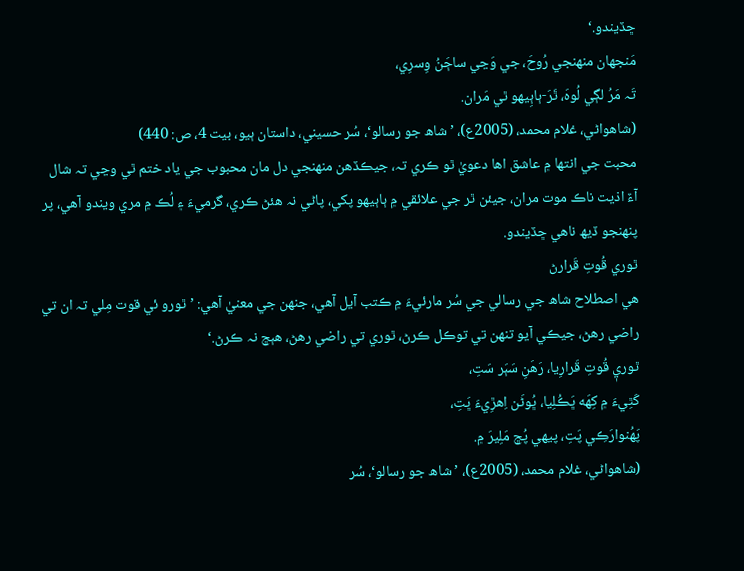ڇڏيندو.‘
مَنجهان منھنجي رُوحَ، جي وَڃي ساڄَنُ وِسرِي،
تَہ مَرُ لڳي لُوهَ، ٿَرَ-ٻاٻِيھو ٿي مَران.
(شاھواڻي، غلام محمد، (2005ع)، ’شاھ جو رسالو‘، سُر حسيني، داستان ٻيو، بيت 4، ص: 440)
محبت جي انتھا ۾ عاشق اھا دعويٰ ٿو ڪري تہ، جيڪڏهن منھنجي دل مان محبوب جي ياد ختم ٿي وڃي تہ شال آءٌ اذيت ناڪ موت مران، جيئن ٿر جي علائقي ۾ ٻاٻيھو پکي، پاڻي نہ ھئڻ ڪري، گرميءَ ۽ لُڪ ۾ مري ويندو آھي، پر پنھنجو ڏيھ ناھي ڇڏيندو.
ٿوري قُوتِ قَرارڻ
ھي اصطلاح شاھ جي رسالي جي سُر مارئيءَ ۾ ڪتب آيل آھي، جنھن جي معنيٰ آھي: ’ٿورو ئي قوت مِلي تہ ان تي راضي رهڻ، جيڪي آيو تنھن تي توڪل ڪرڻ، ٿوري تي راضي رهڻ، ھٻڇ نہ ڪرڻ.‘
ٿوريٖ قُوتِ قَرارِيا، رَهَنِ سَٻَر سَتِ،
کَٿِيءَ ۾ کِھَه ڀَڪُلِيا، ڀُوڻَن اِھڙِيءَ ڀَتِ،
پَھُنوارَڪِي پَتِ، پيھي پُڇ مَلِيرَ ۾.
(شاھواڻي، غلام محمد، (2005ع)، ’شاھ جو رسالو‘، سُر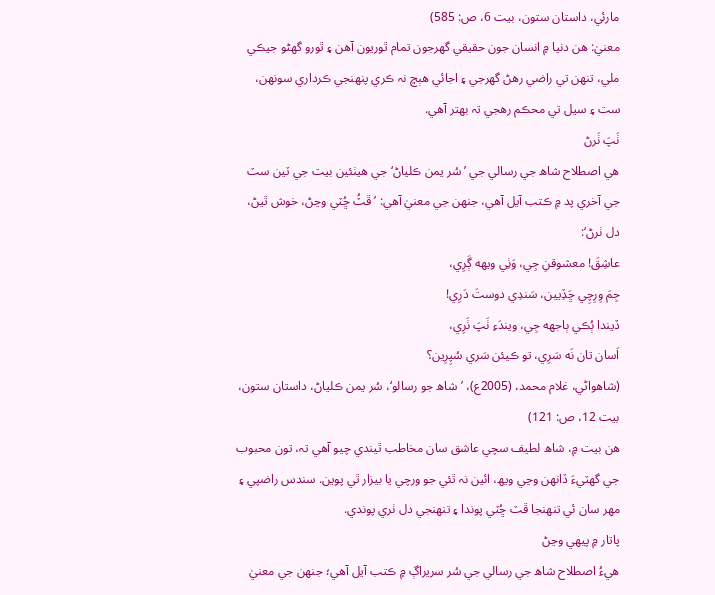مارئي، داستان ستون، بيت 6، ص: 585)
معنيٰ: ھن دنيا ۾ انسان جون حقيقي گهرجون تمام ٿوريون آھن ۽ ٿورو گهڻو جيڪي ملي، تنھن تي راضي رهڻ گهرجي ۽ اجائي ھٻڇ نہ ڪري پنھنجي ڪرداري سونھن، ست ۽ سيل تي محڪم رهجي تہ بهتر آھي.
ٺَپَ ٺَرڻ
ھي اصطلاح شاھ جي رسالي جي ’سُر يمن ڪلياڻ‘ جي ھيٺئين بيت جي ٽين سٽ جي آخري پد ۾ ڪتب آيل آھي، جنھن جي معنيٰ آھي: ’ڦٽُ ڇُٽي وڃڻ، خوش ٿيڻ، دل ٺرڻ‘:
عاشِقَ! معشوقنِ جِي، وَٺِي ويھه ڳَرِي،
جِمَ وِرِچِي ڇَڏِيين، سَندِي دوستَ دَرِي!
ڏيندا ٻُڪي ٻاجهه جِي، ويندَءِ ٺَپَ ٺَرِي،
اَسان تان نَه سَرِي، تو ڪيئن سَري سُپِرِين؟
(شاھواڻي، غلام محمد، (2005ع)، ’شاھ جو رسالو‘، سُر يمن ڪلياڻ، داستان ستون، بيت 12، ص: 121)
ھن بيت ۾، شاھ لطيف سچي عاشق سان مخاطب ٿيندي چيو آھي تہ، تون محبوب جي گهٽيءَ ڏانھن وڃي ويھ، ائين نہ ٿئي جو ورچي يا بيزار ٿي پوين. سندس راضپي ۽ مهر سان ئي تنھنجا ڦٽ ڇُٽي پوندا ۽ تنھنجي دل ٺري پوندي.
پاتار ۾ پيھي وڃڻ
ھيءُ اصطلاح شاھ جي رسالي جي سُر سريراڳ ۾ ڪتب آيل آھي؛ جنھن جي معنيٰ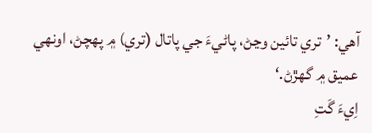آھي: ’تري تائين وڃڻ، پاڻيءَ جي پاتال (تري) ۾ پھچڻ، اونهي عميق ۾ گهڙڻ.‘
اِيءَ گَتِ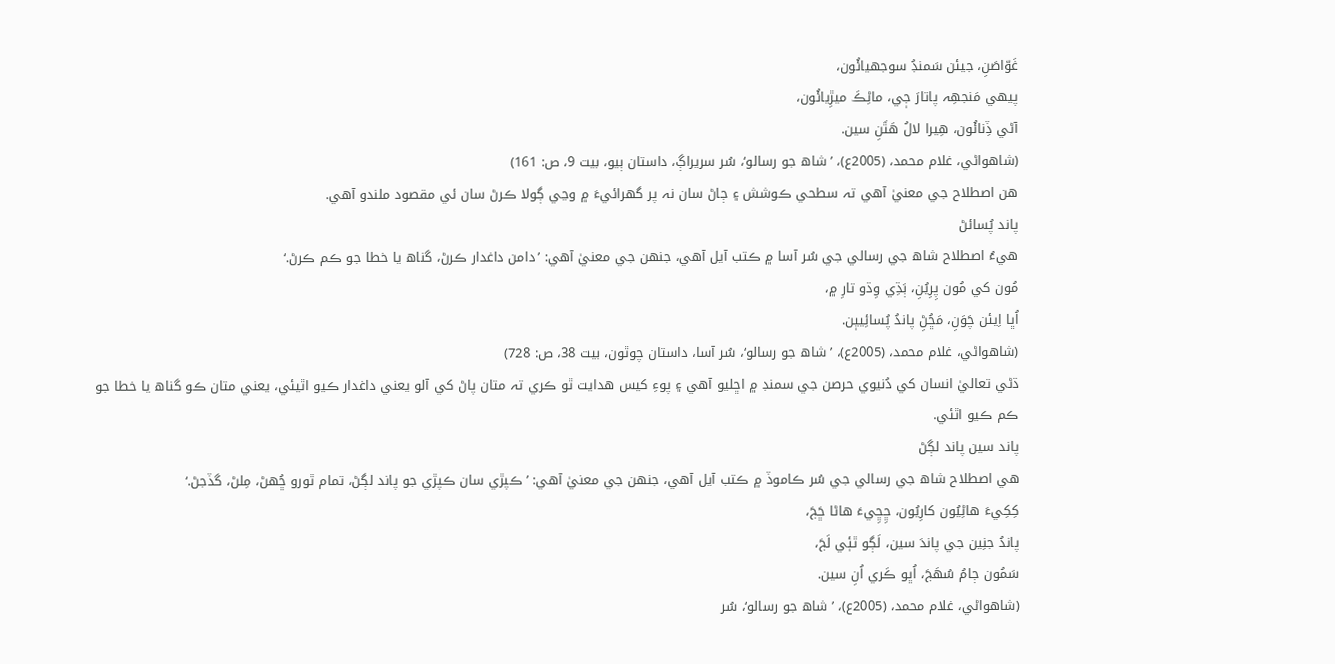غَوّاصَنِ، جيئن سَمنڊُ سوجهيائُون،
پيھي مَنجهِہ پاتارَ جٖي، ماڻِڪَ ميڙِيائُون،
آڻي ڏِنائُون، ھِيرا لالُ ھَٿَنِ سين.
(شاھواڻي، غلام محمد، (2005ع)، ’شاھ جو رسالو‘، سُر سريراڳ، داستان ٻيو، بيت 9، ص: 161)
ھن اصطلاح جي معنيٰ آھي تہ سطحي ڪوشش ۽ ڄاڻ سان نہ پر گھرائيءَ ۾ وڃي ڳولا ڪرڻ سان ئي مقصود ملندو آھي.
پاند پُسائڻ
ھيءُ اصطلاح شاھ جي رسالي جي سُر آسا ۾ ڪتب آيل آھي، جنھن جي معنيٰ آھي: ’دامن داغدار ڪرڻ، گناھ يا خطا جو ڪم ڪرڻ.‘
مُون کي مُون پِرِيُنِ، ٻَڌِي وِڌو تارِ ۾،
اُڀا اِيئن چَوَنِ، مَڇُڻِ پاندُ پُسائِييٖن.
(شاھواڻي، غلام محمد، (2005ع)، ’شاھ جو رسالو‘، سُر آسا، داستان چوٿون، بيت 38، ص: 728)
ڌڻي تعاليٰ انسان کي دُنيوي حرصن جي سمنڊ ۾ اڇليو آھي ۽ پوءِ کيس ھدايت ٿو ڪري تہ متان پاڻ کي آلو يعني داغدار ڪيو اٿيئي، يعني متان ڪو گناھ يا خطا جو ڪم ڪيو اٿئي.
پاند سين پاند لڳڻ
ھي اصطلاح شاھ جي رسالي جي سُر ڪاموڏ ۾ ڪتب آيل آھي، جنھن جي معنيٰ آھي: ’ڪپڙي سان ڪپڙي جو پاند لڳڻ، تمام ٿورو ڇُھڻ، مِلڻ، گڏجڻ.‘
کِکِيءَ ھاڻِيُون کارِيُون، ڇِڇِيءَ ھاڻا ڇَڄَ،
پاندُ جنِين جي پاندَ سين، لَڳو ٿئٖي لَڄَ،
سَمُون ڄامُ سُهَڄَ، اُڀو ڪَري اُنِ سين.
(شاھواڻي، غلام محمد، (2005ع)، ’شاھ جو رسالو‘، سُر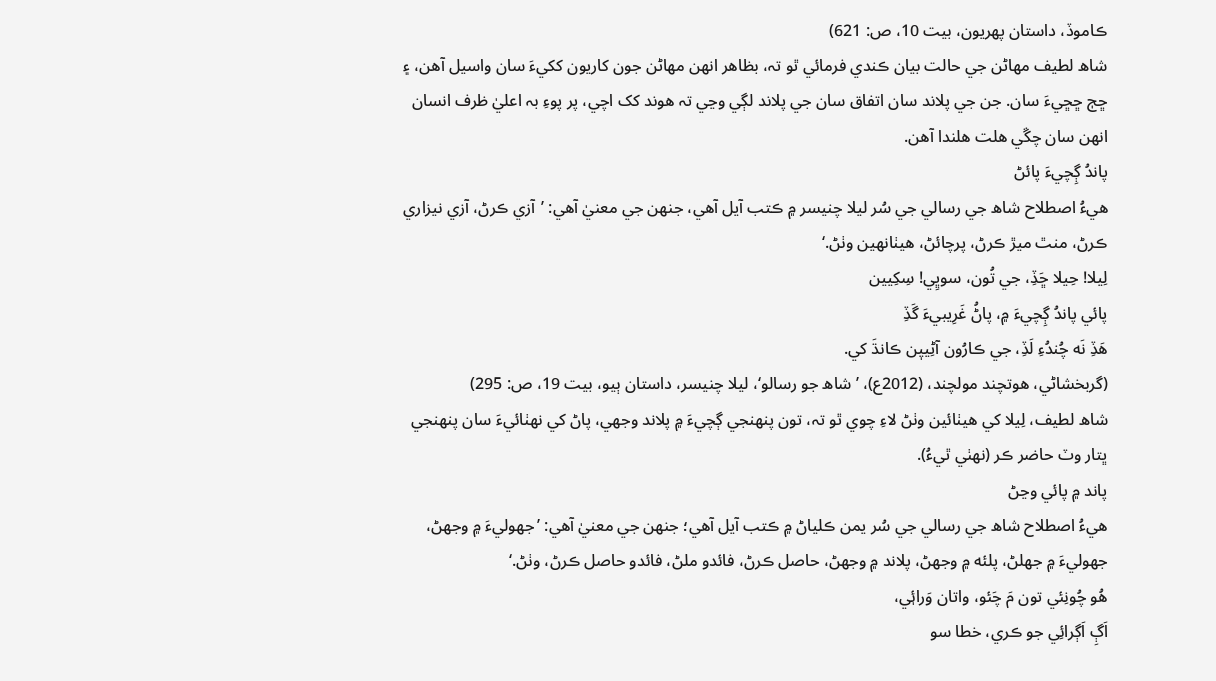ڪاموڏ، داستان پھريون، بيت 10، ص: 621)
شاھ لطيف مھاڻن جي حالت بيان ڪندي فرمائي ٿو تہ، بظاھر انهن مھاڻن جون کاريون ککيءَ سان واسيل آھن، ۽ ڇڄ ڇڇيءَ سان. جن جي پلاند سان اتفاق سان جي پلاند لڳي وڃي تہ ھوند کک اچي، پر پوءِ بہ اعليٰ ظرف انسان انهن سان چڱي ھلت ھلندا آھن.
پاندُ ڳِچيءَ پائڻ
ھيءُ اصطلاح شاھ جي رسالي جي سُر ليلا چنيسر ۾ ڪتب آيل آھي، جنھن جي معنيٰ آھي: ’آزي ڪرڻ، آزي نيزاري ڪرڻ، منٿ ميڙ ڪرڻ، پرچائڻ، ھيٺانھين وٺڻ.‘
لِيلا! حِيلا ڇَڏِ، جي تُون، سوڀِي! سِکِيين
پائي پاندُ ڳِچيءَ ۾، پاڻُ غَرِيبيءَ گَڏِ
ھَڏِ نَه چُندُءِ لَڏِ، جي ڪارُون آڻِييٖن ڪانڌَ کي.
(گربخشاڻي، ھوتچند مولچند، (2012ع)، ’شاھ جو رسالو‘، ليلا چنيسر، داستان ٻيو، بيت 19، ص: 295)
شاھ لطيف، لِيلا کي ھيٺائين وٺڻ لاءِ چوي ٿو تہ، تون پنھنجي ڳچيءَ ۾ پلاند وجهي، پاڻ کي نهٺائيءَ سان پنھنجي ڀتار وٽ حاضر ڪر (نهٺي ٿيءُ).
پاند ۾ پائي وڃڻ
ھيءُ اصطلاح شاھ جي رسالي جي سُر يمن ڪلياڻ ۾ ڪتب آيل آھي؛ جنھن جي معنيٰ آھي: ’جهوليءَ ۾ وجهڻ، جهوليءَ ۾ جهلڻ، پلئه ۾ وجهڻ، پلاند ۾ وجهڻ، حاصل ڪرڻ، فائدو ملڻ، فائدو حاصل ڪرڻ، وٺڻ.‘
ھُو چُونِئي تون مَ چَئو، واتان وَرائٖي،
اَڳِ اَڳرائِي جو ڪري، خطا سو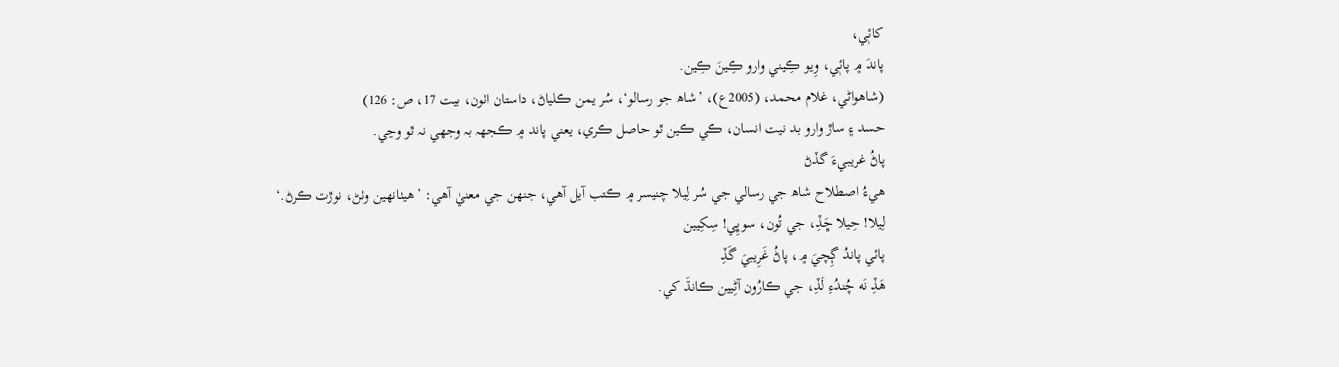کائٖي،
پاندَ ۾ پائٖي، وِيو ڪِيني وارو ڪِينَ ڪِين.
(شاھواڻي، غلام محمد، (2005ع)، ’شاھ جو رسالو‘، سُر يمن ڪلياڻ، داستان اٺون، بيت 17، ص: 126)
حسد ۽ ساڙ وارو بد نيت انسان، ڪي ڪين ٿو حاصل ڪري، يعني پاند ۾ ڪجهہ بہ وجهي نہ ٿو وڃي.
پاڻُ غريبيءَ گڏڻ
ھيءُ اصطلاح شاھ جي رسالي جي سُر لِيلا چنيسر ۾ ڪتب آيل آھي، جنھن جي معنيٰ آھي: ’ھيٺانھين وٺڻ، نوڙت ڪرڻ.‘
لِيلا! حِيلا ڇَڏِ، جي تُون، سوڀِي! سِکِيين
پائي پاندُ ڳِچيَ ۾، پاڻُ غَرِيبيَ گَڏِ
ھَڏِ نَه چُندُءِ لَڏِ، جي ڪارُون آڻِيين ڪانڌَ کي.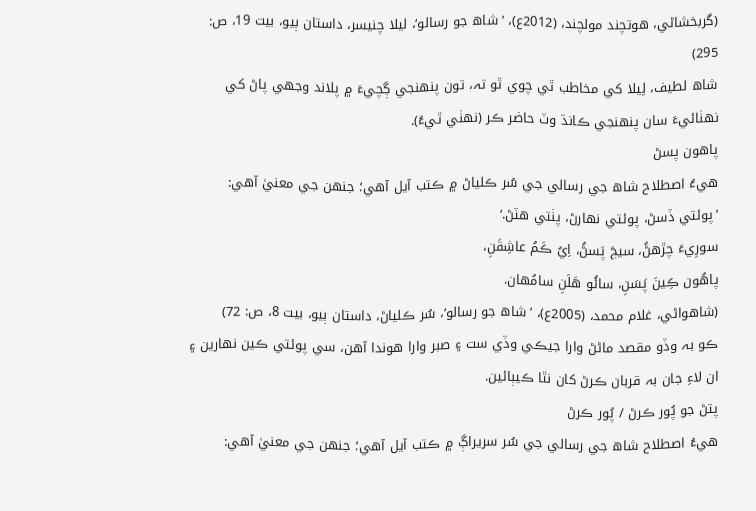(گربخشاڻي، ھوتچند مولچند، (2012ع)، ’شاھ جو رسالو‘، ليلا چنيسر، داستان ٻيو، بيت 19، ص: 295)
شاھ لطيف، لِيلا کي مخاطب ٿي چوي ٿو تہ، تون پنھنجي ڳچيءَ ۾ پلاند وجهي پاڻ کي نهٺائيءَ سان پنھنجي ڪانڌ وٽ حاضر ڪر (نهٺي ٿيءُ).
پاھون پسڻ
ھيءُ اصطلاح شاھ جي رسالي جي سُر ڪلياڻ ۾ ڪتب آيل آھي؛ جنھن جي معنيٰ آھي: ’پوئتي ڏسڻ، پوئتي نھارڻ، پٺتي ھٽڻ.‘
سورِيءَ چڙهڻُ، سيڄَ پَسڻُ، اِيُ ڪَمُ عاشِقَنِ،
پاھُون ڪِينَ پَسَنِ، سائُو ھَلَنِ سامُهان.
(شاھواڻي، غلام محمد، (2005ع)، ’شاھ جو رسالو‘، سُر ڪلياڻ، داستان ٻيو، بيت 8، ص: 72)
ڪو بہ وڏو مقصد ماڻڻ وارا جيڪي وڏي ست ۽ صبر وارا ھوندا آھن، سي پوئتي ڪين نھارين ۽ ان لاءِ جان بہ قربان ڪرڻ کان نٿا ڪيٻائين.
پتڻ جو پُور ڪرڻ / پُور ڪرڻ
ھيءُ اصطلاح شاھ جي رسالي جي سُر سريراڳ ۾ ڪتب آيل آھي؛ جنھن جي معنيٰ آھي: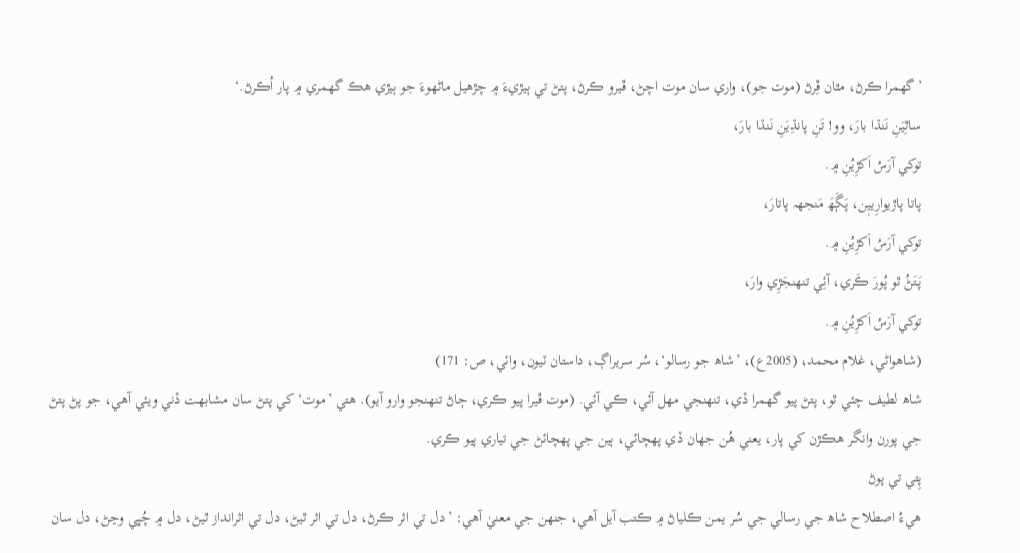’گهمرا ڪرڻ، مٿان ڦِرڻ (موت جو)، واري سان موت اچڻ، ڦيرو ڪرڻ، پتڻ تي ٻيڙيءَ ۾ چڙهيل ماڻهوءَ جو ٻيڙي ھڪ گهمري ۾ پار اُڪرڻ.‘
ساٿِيَنِ نَنڌا بارَ، وو! تَنِ پانڌِيَنِ نَنڌا بارَ،
توکي آرَسُ اَکڙِيُنِ ۾.
پاتا پاڙيوارِييٖن، پَڳَھَ مَنجهہ پاتارَ،
توکي آرَسُ اَکڙِيُنِ ۾.
پَتَڻُ ٿو پُورَ ڪَري، آئِي تنھنجَڙِي وارَ،
توکي آرَسُ اَکڙِيُنِ ۾.
(شاھواڻي، غلام محمد، (2005ع)، ’شاھ جو رسالو‘، سُر سريراڳ، داستان ٽيون، وائي، ص: 171)
شاھ لطيف چئي ٿو، پتڻ پيو گهمرا ڏي، تنھنجي مھل آئي، ڪي آئي. (موت ڦيرا پيو ڪري، ڄاڻ تنھنجو وارو آيو). ھتي ’موت‘ کي پتڻ سان مشابھت ڏني ويئي آھي، جو پڻ پتڻ جي پورن وانگر ھڪڙن کي پار، يعني ھُن جھان ڏي پھچائي، ٻين جي پھچائڻ جي تياري پيو ڪري.
پِتي تي پوڻ
ھيءُ اصطلاح شاھ جي رسالي جي سُر يمن ڪلياڻ ۾ ڪتب آيل آھي، جنھن جي معنيٰ آھي: ’دل تي اثر ڪرڻ، دل تي اثر ٿيڻ، دل تي اثرانداز ٿيڻ، دل ۾ چُڀي وڃڻ، دل سان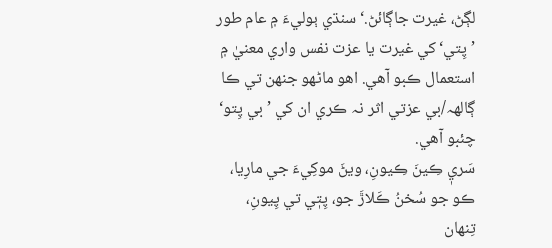لڳڻ، غيرت جاڳائڻ.‘ سنڌي ٻوليءَ ۾ عام طور ’پِتي‘ کي غيرت يا عزت نفس واري معنيٰ ۾ استعمال ڪبو آھي. اھو ماڻهو جنھن تي ڪا ڳالهہ/بي عزتي اثر نہ ڪري ان کي ’بي پِتو‘ چئبو آھي.
سَريٖ ڪِينَ ڪِيونِ، ويڻَ موکِيءَ جي مارِيا،
ڪو جو سُخنُ ڪَلاڙَ جو، پِتٖي تي پِيونِ،
تِنهان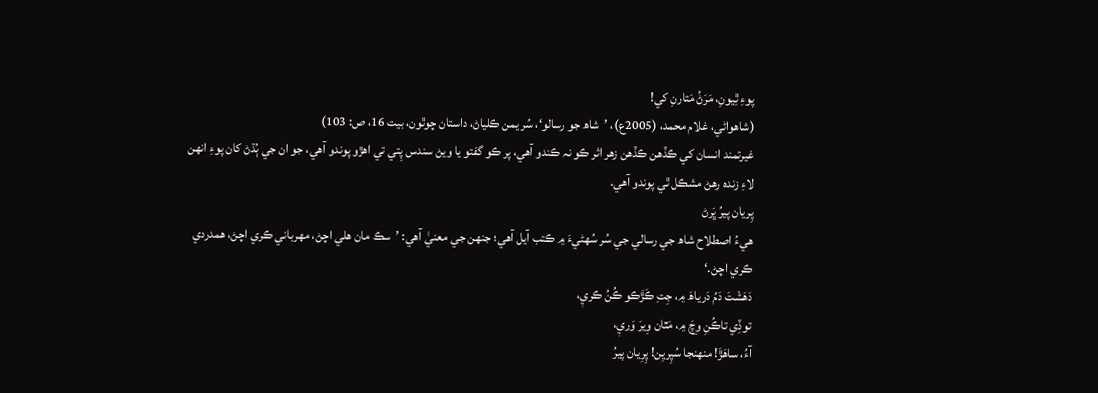پوءِ ٿِيونِ، مَرَڻُ مَتارنِ کي!
(شاھواڻي، غلام محمد، (2005ع)، ’شاھ جو رسالو‘، سُر يمن ڪلياڻ، داستان چوٿون، بيت 16، ص: 103)
غيرتمند انسان کي ڪڏهن ڪڏهن زھر اثر ڪو نہ ڪندو آھي، پر ڪو گفتو يا ويڻ سندس پِتي تي اھڙو پوندو آھي، جو ان جي ٻُڌڻ کان پوءِ انهن لاءِ زندہ رهڻ مشڪل ٿي پوندو آھي.
پِريان پيرُ ڀَرڻ
ھيءُ اصطلاح شاھ جي رسالي جي سُر سُهڻيءَ ۾ ڪتب آيل آھي؛ جنھن جي معنيٰ آھي: ’سڪ مان ھلي اچڻ، مهرباني ڪري اچڻ، ھمدردي ڪري اچڻ.‘
دَهَشَتَ دَمُ دَرياھَ ۾، جِتِ ڪَڙَڪو ڪُنُ ڪريٖ،
توڏِي تاڪُنِ وِچَ ۾، مَٿان وِيرَ وَريٖ،
آءُ، ساھَڙَ! منھنجا سُپِريِن! پِرِيان پيرُ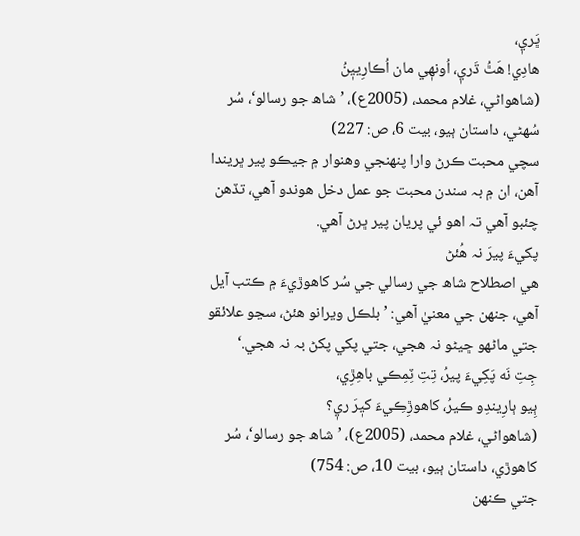ڀَريٖ،
ھادِي! ھَٿُ ڌَريٖ، اُونهٖي مان اُڪارِييٖنُ
(شاھواڻي، غلام محمد، (2005ع)، ’شاھ جو رسالو‘، سُر سُهڻي، داستان ٻيو، بيت 6، ص: 227)
سچي محبت ڪرڻ وارا پنھنجي وهنوار ۾ جيڪو پير ڀريندا آھن، ان ۾ بہ سندن محبت جو عمل دخل ھوندو آھي، تڏهن چئبو آھي تہ اھو ئي پريان پير ڀرڻ آھي.
پکيءَ پيرَ نہ ھُئڻ
ھي اصطلاح شاھ جي رسالي جي سُر کاھوڙيءَ ۾ ڪتب آيل آھي، جنھن جي معنيٰ آھي: ’ بلڪل ويرانو ھئڻ، سڃو علائقو جتي ماڻهو ڇيڻو نہ ھجي، جتي پکي پکڻ بہ نہ ھجي.‘
جِتِ نَه پَکِيءَ پيرُ، تِتِ ٽِمِڪي باھِڙِي،
ٻِيو ٻارِيندِو ڪيرُ، کاھوڙِڪِيءَ کيٖرَ ريٖ؟
(شاھواڻي، غلام محمد، (2005ع)، ’شاھ جو رسالو‘، سُر کاھوڙي، داستان ٻيو، بيت 10، ص: 754)
جتي ڪنھن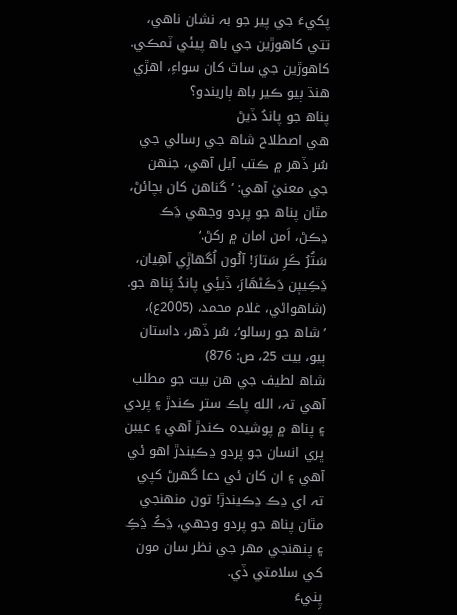پکيءَ جي پير جو بہ نشان ناھي، تتي کاھوڙين جي باھ پيئي ٽمڪي. کاھوڙين جي ساٿ کان سواءِ، اھڙي ھنڌ ٻيو ڪير باھ ٻاريندو؟
پناھ جو پاندُ ڏيڻ
ھي اصطلاح شاھ جي رسالي جي سُر ڏهر ۾ ڪتب آيل آھي، جنھن جي معنيٰ آھي: ’ گناھن کان بچائڻ، مٿان پناھ جو پردو وجهي ڍَڪ ڍڪڻ، اَمن امان ۾ رکڻ.‘
سَتُرُ ڪَرِ سَتارَ! آئُون اُگهاڙِي آھِيان،
ڍَڪِييٖن ڍَڪَڻهَارَ، ڏيئِي پاندُ پَناھ جو.
(شاھواڻي، غلام محمد، (2005ع)، ’شاھ جو رسالو‘، سُر ڏهر، داستان ٻيو، بيت 25، ص: 876)
شاھ لطيف جي ھن بيت جو مطلب آھي تہ، الله پاڪ ستر ڪندڙ ۽ پردي ۽ پناھ ۾ پوشيدہ ڪندڙ آھي ۽ عيبن ڀري انسان جو پردو ڍڪيندڙ اھو ئي آھي ۽ ان کان ئي دعا گهرڻ کپي تہ اي ڍڪ ڍڪيندڙ! تون منھنجي مٿان پناھ جو پردو وجهي، ڍَڪُ ڍَڪِ ۽ پنھنجي مهر جي نظر سان مون کي سلامتي ڏي.
پِنيءَ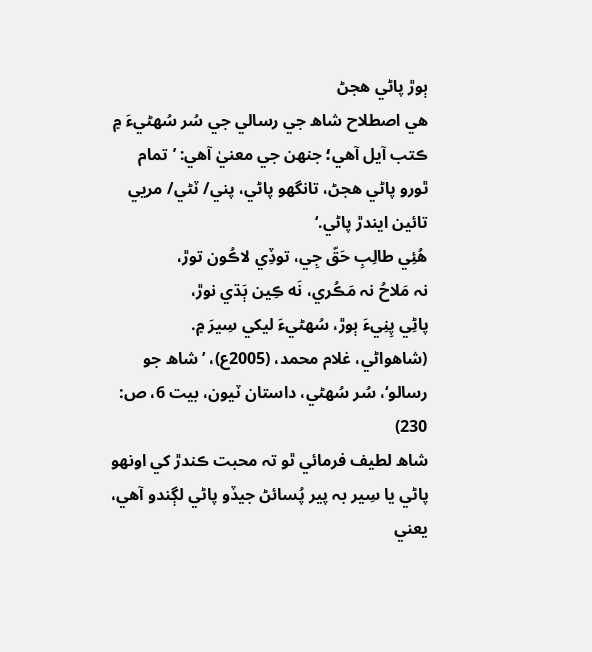ٻوڙ پاڻي ھجڻ
ھي اصطلاح شاھ جي رسالي جي سُر سُهڻيءَ ۾ ڪتب آيل آھي؛ جنھن جي معنيٰ آھي: ’تمام ٿورو پاڻي ھجڻ، تانگهو پاڻي، پني/ ٽڻي/ مريي تائين ايندڙ پاڻي.‘
ھُئِي طالِبِ حَقّ جِي، توڏِي لاڪُون توڙ،
نہ مَلاحُ نہ مَڪُري، نَه ڪِين ٻَڌي نوڙ،
پاڻِي پِنِيءَ ٻوڙ، سُهڻيءَ ليکي سِيرَ ۾.
(شاھواڻي، غلام محمد، (2005ع)، ’شاھ جو رسالو‘، سُر سُهڻي، داستان ٽيون، بيت 6، ص: 230)
شاھ لطيف فرمائي ٿو تہ محبت ڪندڙ کي اونهو پاڻي يا سِير بہ پير پُسائڻ جيڏو پاڻي لڳندو آھي، يعني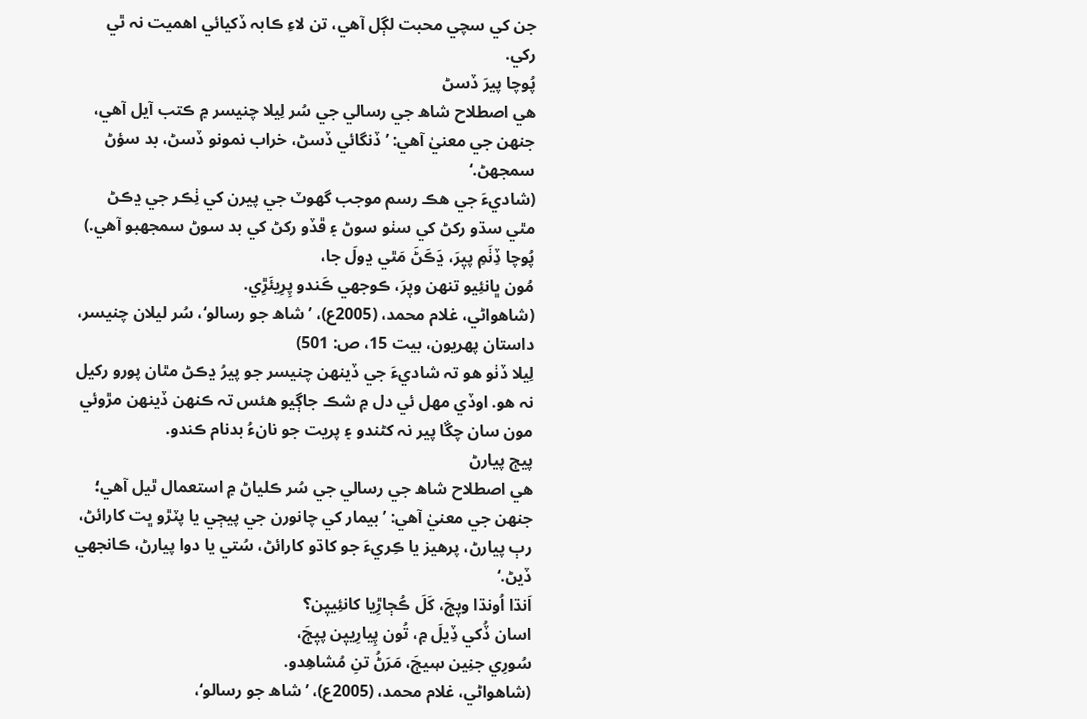جن کي سچي محبت لڳل آھي، تن لاءِ ڪابہ ڏکيائي اھميت نہ ٿي رکي.
پُوچا پيرَ ڏسڻ
ھي اصطلاح شاھ جي رسالي جي سُر لِيلا چنيسر ۾ ڪتب آيل آھي، جنھن جي معنيٰ آھي: ’ڏنگائي ڏسڻ، خراب نمونو ڏسڻ، بد سؤڻ سمجهڻ.‘
(شاديءَ جي ھڪ رسم موجب گهوٽ جي پيرن کي ٺِڪر جي ڍڪڻ مٿي سڌو رکڻ کي سٺو سوڻ ۽ ڦڏو رکڻ کي بد سوڻ سمجهبو آھي.)
پُوچا ڏِٺَمِ پيٖرَ، ڍَڪَڻَ مَٿي ڍولَ جا،
مُون ڀانئِيو تنھن ويٖرَ، ڪوجهي ڪَندو پِرِيئَڙِي.
(شاھواڻي، غلام محمد، (2005ع)، ’شاھ جو رسالو‘، سُر ليلان چنيسر، داستان پھريون، بيت 15، ص: 501)
لِيلا ڏٺو ھو تہ شاديءَ جي ڏينھن چنيسر جو پيرُ ڍڪڻ مٿان پورو رکيل نہ ھو. اوڏي مھل ئي دل ۾ شڪ جاڳيو ھئس تہ ڪنھن ڏينھن مڙوئي مون سان چڱا پير نہ کڻندو ۽ پريت جو نانءُ بدنام ڪندو.
پيڄ پيارڻ
ھي اصطلاح شاھ جي رسالي جي سُر ڪلياڻ ۾ استعمال ٿيل آھي؛ جنھن جي معنيٰ آھي: ’بيمار کي چانورن جي پيڄي يا پٽڙو ڀت کارائڻ، رٻ پيارڻ، پرهيز يا ڪِريءَ جو کاڌو کارائڻ، سُتي يا دوا پيارڻ، ڪانجهي ڏيڻ.‘
اَنڌا اُونڌا ويٖڄَ، کَلَ ڪُڄاڙِيا کانئِييٖن؟
اسان ڏُکي ڏِيلَ ۾، تُون پِيارِييٖن پيٖڄَ،
سُورِي جنِين سٖيڄَ، مَرَڻُ تنِ مُشاھِدو.
(شاھواڻي، غلام محمد، (2005ع)، ’شاھ جو رسالو‘،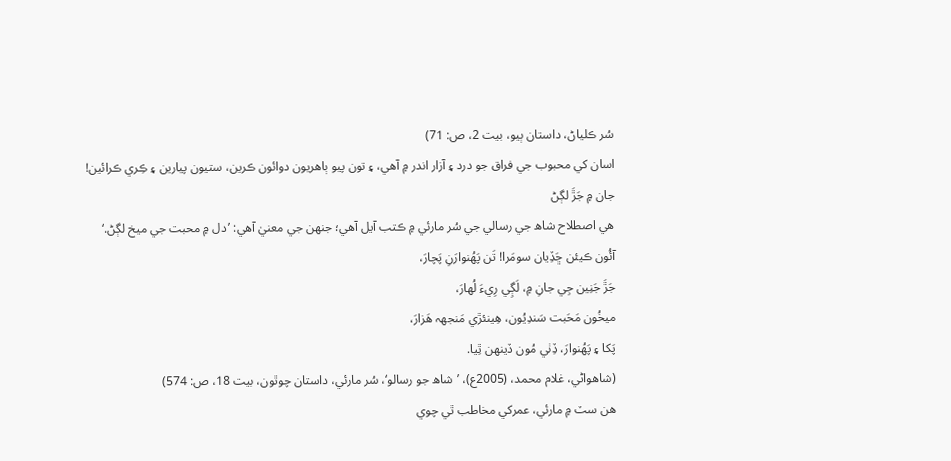سُر ڪلياڻ، داستان ٻيو، بيت 2، ص: 71)
اسان کي محبوب جي فراق جو درد ۽ آزار اندر ۾ آھي، ۽ تون پيو ٻاھريون دوائون ڪرين، ستيون پيارين ۽ ڪِري ڪرائين!
جان ۾ جَڙَ لڳڻ
ھي اصطلاح شاھ جي رسالي جي سُر مارئي ۾ ڪتب آيل آھي؛ جنھن جي معنيٰ آھي: ’دل ۾ محبت جي ميخ لڳڻ.‘
آئُون ڪيئن ڇَڏِيان سومَرا! تَن پَھُنوارَنِ پَچارَ،
جَڙَ جَنِين جِي جانِ ۾، لَڳِي رِيءَ لُهارَ،
ميخُون مَحَبت سَندِيُون، ھِينئڙي مَنجهہ ھَزارَ،
پَکا ۽ پَھُنوارَ، ڏِٺي مُون ڏينھن ٿِيا.
(شاھواڻي، غلام محمد، (2005ع)، ’شاھ جو رسالو‘، سُر مارئي، داستان چوٿون، بيت 18، ص: 574)
ھن سٽ ۾ مارئي، عمرکي مخاطب ٿي چوي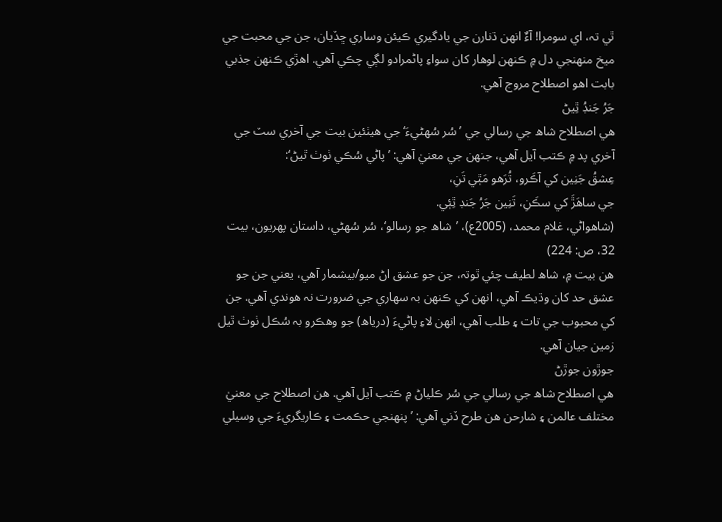ٿي تہ، اي سومرا! آءٌ انهن ڌنارن جي يادگيري ڪيئن وساري ڇڏيان، جن جي محبت جي ميخ منھنجي دل ۾ ڪنھن لوهار کان سواءِ پاڻمرادو لڳي چڪي آھي. اھڙي ڪنھن جذبي بابت اھو اصطلاح مروج آھي.
جَرُ جَنڊُ ٿِيڻ
ھي اصطلاح شاھ جي رسالي جي ’سُر سُهڻيءَ‘ جي ھيٺئين بيت جي آخري سٽ جي آخري پد ۾ ڪتب آيل آھي، جنھن جي معنيٰ آھي: ’پاڻي سُڪي ٺوٺ ٿيڻ‘:
عِشقُ جَنِين کي آڪَرو، تُرَهو مَٿٖي تَنِ،
جي ساھَڙَ کي سڪَنِ، تَنِين جَرُ جَنڊ ٿِئٖي.
(شاھواڻي، غلام محمد، (2005ع)، ’شاھ جو رسالو‘، سُر سُهڻي، داستان پھريون، بيت 32، ص: 224)
ھن بيت ۾، شاھ لطيف چئي ٿوتہ، جن جو عشق اڻ ميو/بيشمار آھي، يعني جن جو عشق حد کان وڌيڪ آھي، انهن کي ڪنھن بہ سھاري جي ضرورت نہ ھوندي آھي. جن کي محبوب جي تات ۽ طلب آھي، انهن لاءِ پاڻيءَ (درياھ) جو وهڪرو بہ سُڪل ٺوٺ ٿيل زمين جيان آھي.
جوڙون جوڙڻ
ھي اصطلاح شاھ جي رسالي جي سُر ڪلياڻ ۾ ڪتب آيل آھي. ھن اصطلاح جي معنيٰ مختلف عالمن ۽ شارحن ھن طرح ڏني آھي: ’پنھنجي حڪمت ۽ ڪاريگريءَ جي وسيلي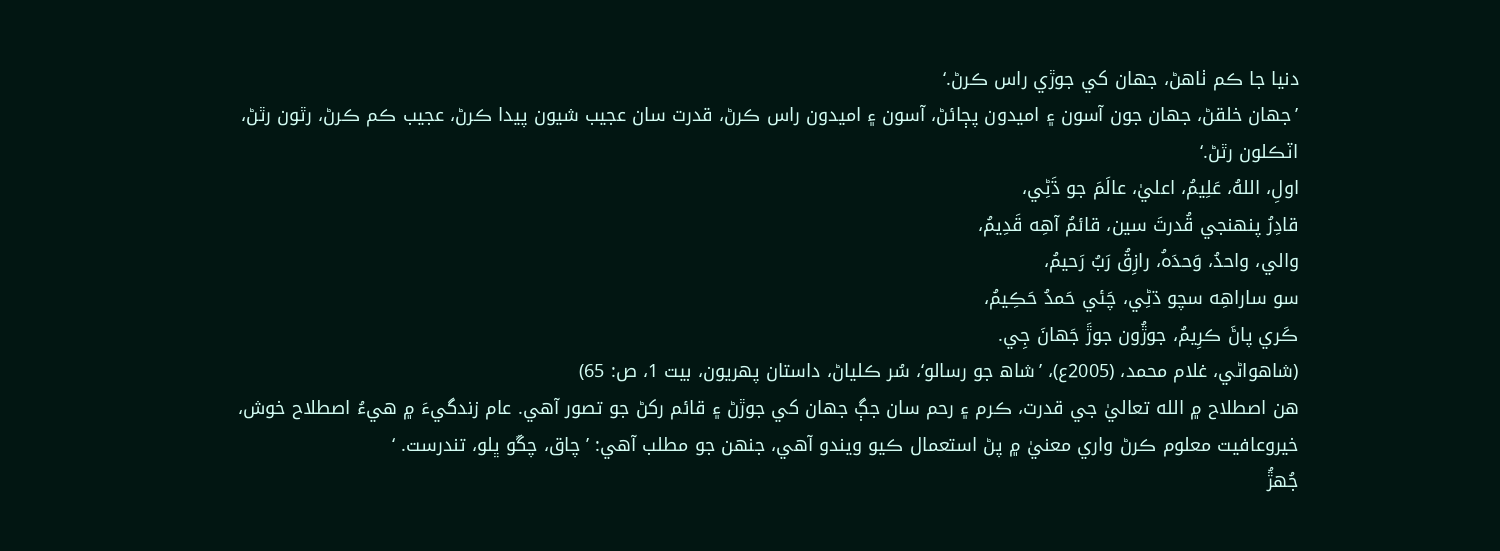دنيا جا ڪم ٺاھڻ، جھان کي جوڙي راس ڪرڻ.‘
’جھان خلقڻ، جھان جون آسون ۽ اميدون پڄائڻ، آسون ۽ اميدون راس ڪرڻ، قدرت سان عجيب شيون پيدا ڪرڻ، عجيب ڪم ڪرڻ، رٿون رٿڻ، اٽڪلون رٿڻ.‘
اولِ، اللهُ، عَلِيمُ، اعليٰ، عالَمَ جو ڌَڻِي،
قادِرُ پنھنجي قُدرتَ سين، قائمُ آھِه قَدِيمُ،
والي، واحدُ، وَحدَہُ، رازِقُ رَبُ رَحيمُ،
سو ساراھِه سچو ڌڻِي، چَئي حَمدُ حَڪِيمُ،
ڪَري پاڻَ ڪرِيمُ، جوڙُون جوڙَ جَهانَ جِي.
(شاھواڻي، غلام محمد، (2005ع)، ’شاھ جو رسالو‘، سُر ڪلياڻ، داستان پھريون، بيت 1، ص: 65)
ھن اصطلاح ۾ الله تعاليٰ جي قدرت، ڪرم ۽ رحم سان جڳ جهان کي جوڙڻ ۽ قائم رکڻ جو تصور آھي. عام زندگيءَ ۾ ھيءُ اصطلاح خوش، خيروعافيت معلوم ڪرڻ واري معنيٰ ۾ پڻ استعمال ڪيو ويندو آھي، جنھن جو مطلب آھي: ’چاق، چڱو ڀلو، تندرست. ‘
جُهڙُ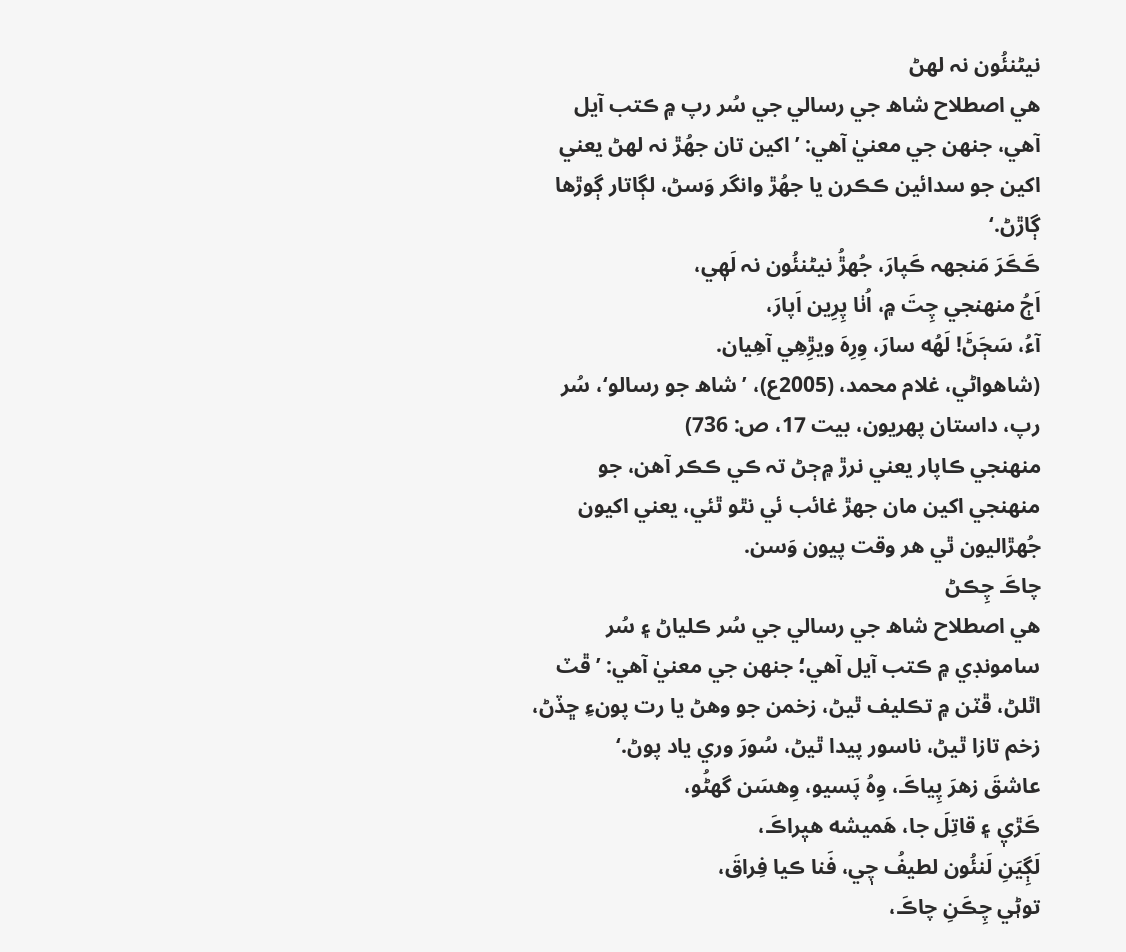نيڻنئُون نہ لھڻ
ھي اصطلاح شاھ جي رسالي جي سُر رپ ۾ ڪتب آيل آھي، جنھن جي معنيٰ آھي: ’اکين تان جهُڙ نہ لھڻ يعني اکين جو سدائين ڪڪرن يا جهُڙ وانگر وَسڻ، لڳاتار ڳوڙها ڳاڙڻ.‘
ڪَڪَرَ مَنجهہ ڪَپارَ، جُهڙُ نيڻنئُون نہ لَهٖي،
اَڄُ منھنجي چِتَ ۾، اُٺا پِرِين اَپارَ،
آءُ، سَڄَڻَ! لَهُه سارَ، وِرِهَ ويڙِهِي آھِيان.
(شاھواڻي، غلام محمد، (2005ع)، ’شاھ جو رسالو‘، سُر رپ، داستان پھريون، بيت 17، ص: 736)
منھنجي ڪاپار يعني نرڙ ۾ڄڻ تہ ڪي ڪڪر آھن، جو منھنجي اکين مان جهڙ غائب ئي نٿو ٿئي، يعني اکيون جُهڙاليون ٿي ھر وقت پيون وَسن.
چاڪَ چِڪڻ
ھي اصطلاح شاھ جي رسالي جي سُر ڪلياڻ ۽ سُر سامونڊي ۾ ڪتب آيل آھي؛ جنھن جي معنيٰ آھي: ’ڦٽ اٿلڻ، ڦٽن ۾ تڪليف ٿيڻ، زخمن جو وهڻ يا رت پونءِ ڇڏڻ، زخم تازا ٿيڻ، ناسور پيدا ٿيڻ، سُورَ وري ياد پوڻ.‘
عاشقَ زھرَ پِياڪَ، وِهُ پَسيو، وِهسَن گهڻُو،
ڪَڙيٖ ۽ قاتِلَ جا، ھَميشه ھيٖراڪَ،
لَڳِيَنِ لَنئُون لطيفُ چٖي، فَنا ڪيا فِراقَ،
توڻٖي چِڪَنِ چاڪَ،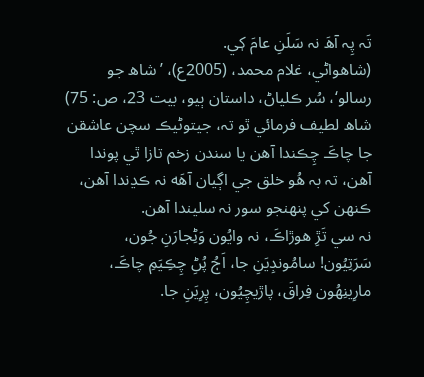تَہ پِہ آھَ نہ سَلَنِ عامَ کٖي.
(شاھواڻي، غلام محمد، (2005ع)، ’شاھ جو رسالو‘، سُر ڪلياڻ، داستان ٻيو، بيت 23، ص: 75)
شاھ لطيف فرمائي ٿو تہ، جيتوڻيڪ سچن عاشقن جا چاڪَ چِڪندا آھن يا سندن زخم تازا ٿي پوندا آھن، تہ بہ ھُو خلق جي اڳيان آھَه نہ ڪڍندا آھن، ڪنھن کي پنھنجو سور نہ سليندا آھن.
نہ سي تَڙِ ھوڙاڪَ، نہ وايُون وَڻِجارَنِ جُون،
سَرَتِيُون! سامُونڊِيَنِ جا، اَڄُ پُڻِ چِڪِيَمِ چاڪَ،
مارِينِهُون فِراقَ، پاڙيچِيُون، پِرِيَنِ جا.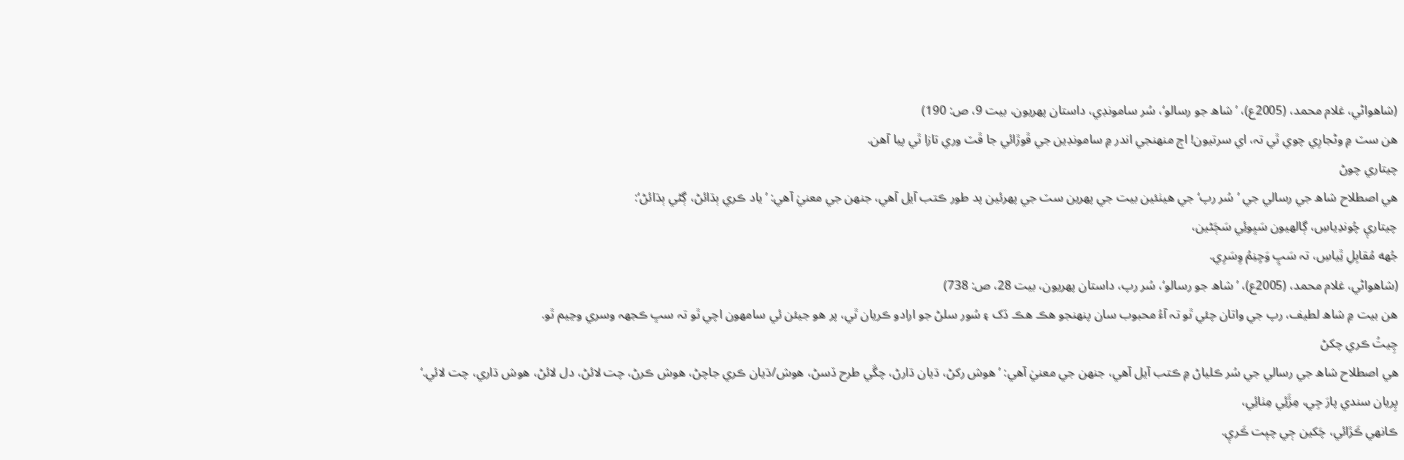(شاھواڻي، غلام محمد، (2005ع)، ’شاھ جو رسالو‘، سُر سامونڊي، داستان پھريون، بيت 9، ص: 190)
ھن سٽ ۾ وڻجارِي چوي ٿي تہ، اي سرتيون! اڄ منھنجي اندر ۾ سامونڊين جي ڦوڙائي جا ڦٽ وري تازا ٿي پيا آھن.
چيتاري چوڻ
ھي اصطلاح شاھ جي رسالي جي ’سُر رپ‘ جي ھيٺئين بيت جي پھرين سٽ جي پھرئين پد طور ڪتب آيل آھي، جنھن جي معنيٰ آھي: ’ياد ڪري ٻڌائڻ، ڳڻي ٻڌائڻ‘:
چيتاريٖ چُوندِياسِ، ڳالهيون سَڀوئِي سَڄَڻين،
جُهه مُقابِلِ ٿِياسِ، تہ سَڀِ وَڃِنِمُ وِسَرِي.
(شاھواڻي، غلام محمد، (2005ع)، ’شاھ جو رسالو‘، سُر رپ، داستان پھريون، بيت 28، ص: 738)
ھن بيت ۾ شاھ لطيف، رپ جي واتان چئي ٿو تہ آءُ محبوب سان پنھنجو ھڪ ھڪ ڏک ۽ سُور سلڻ جو ارادو ڪريان ٿي، پر ھو جيئن ئي سامھون اچي ٿو تہ سڀ ڪجهہ وسري وڃيم ٿو.
چِيتُ ڪري چکڻ
ھي اصطلاح شاھ جي رسالي جي سُر ڪلياڻ ۾ ڪتب آيل آھي، جنھن جي معنيٰ آھي: ’هوش رکڻ، ڌيان ڌارڻ، چڱي طرح ڏسڻ، ھوش/ڌيان ڪري جاچڻ، ھوش ڪرڻ، چت لائڻ، دل لائڻ، ھوش ڌاري، چت لائي.‘
پِريان سندي پارَ جِي، مِڙَئِي مِٺائِي،
ڪانهي ڪَڙائي، چَکين جٖي چيٖت ڪَريٖ.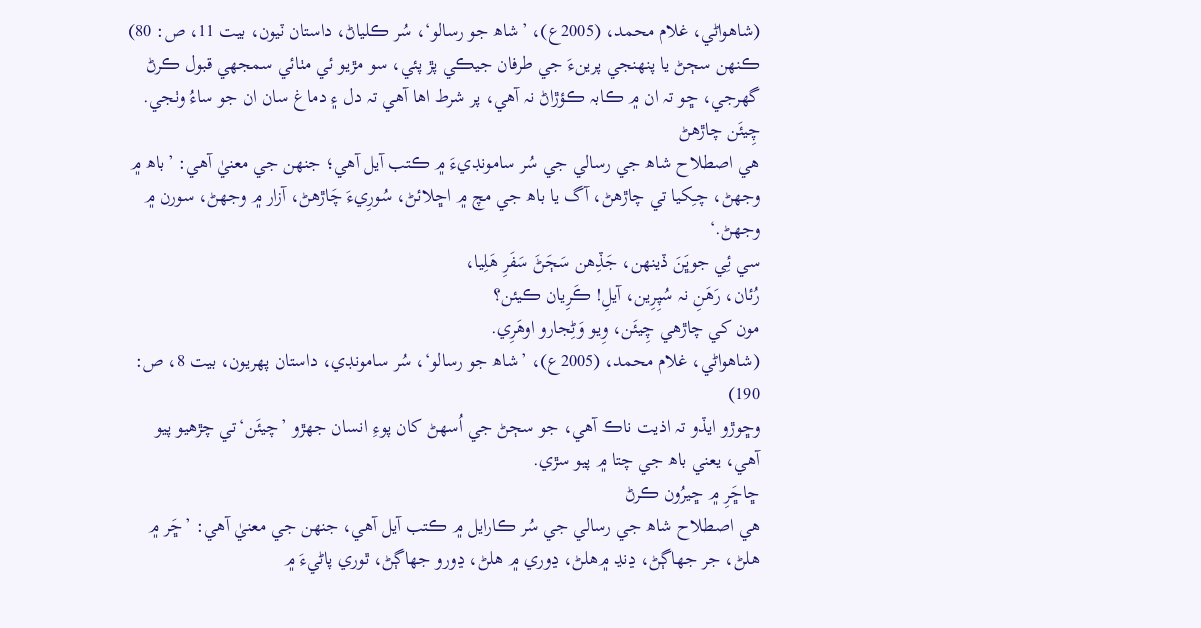(شاھواڻي، غلام محمد، (2005ع)، ’شاھ جو رسالو‘، سُر ڪلياڻ، داستان ٽيون، بيت 11، ص: 80)
ڪنھن سڄڻ يا پنھنجي پرينءَ جي طرفان جيڪي پڙ پئي، سو مڙيو ئي مٺائي سمجھي قبول ڪرڻ گهرجي، ڇو تہ ان ۾ ڪابہ ڪؤڙاڻ نہ آھي، پر شرط اھا آھي تہ دل ۽ دماغ سان ان جو ساءُ وٺجي.
چِيئَن چاڙهڻ
ھي اصطلاح شاھ جي رسالي جي سُر سامونڊيءَ ۾ ڪتب آيل آھي؛ جنھن جي معنيٰ آھي: ’باھ ۾ وجهڻ، چـِکيا تي چاڙهڻ، آگ يا باھ جي مچ ۾ اڇلائڻ، سُورِيءَ چَاڙهڻ، آزار ۾ وجهڻ، سورن ۾ وجهڻ.‘
سي ئِي جوڀَنَ ڏينھن، جَڏِهن سَڄَڻَ سَفَرِ ھَلِيا،
رُئان، رَهَنِ نہ سُپِرِين، آيلِ! ڪَرِيان ڪيئن؟
مون کي چاڙهي چِيئَن، وِيو وَڻِجارو اوهَرِي.
(شاھواڻي، غلام محمد، (2005ع)، ’شاھ جو رسالو‘، سُر سامونڊي، داستان پھريون، بيت 8، ص: 190)
وڇوڙو ايڏو تہ اذيت ناڪ آھي، جو سڄڻ جي اُسھڻ کان پوءِ انسان جهڙو ’چيئَن‘تي چڙهيو پيو آھي، يعني باھ جي چتا ۾ پيو سڙي.
ڇاڇَرِ ۾ ڇيرُون ڪرڻ
ھي اصطلاح شاھ جي رسالي جي سُر ڪارايل ۾ ڪتب آيل آھي، جنھن جي معنيٰ آھي: ’ڇَر ۾ ھلڻ، جر جهاڳڻ، ڍنڍ ۾هلڻ، ڍوري ۾ ھلڻ، ڍورو جهاڳڻ، ٿوري پاڻيءَ ۾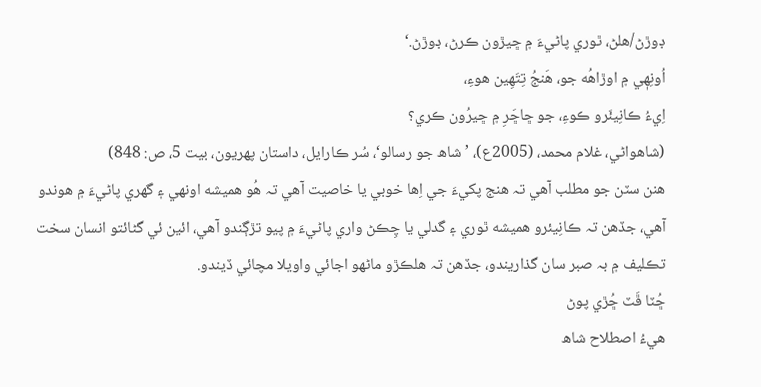ڊوڙڻ/هلڻ، ٿوري پاڻيءَ ۾ ڇيڙون ڪرڻ، ڊوڙڻ.‘
اُونِهٖي ۾ اوڙاھُه جو، ھَنجُ تِتَھِين ھوءِ،
اِيءُ ڪانِيئَرو ڪوءِ، جو ڇاڇَرِ ۾ ڇيرُون ڪري؟
(شاھواڻي، غلام محمد، (2005ع)، ’شاھ جو رسالو‘، سُر ڪارايل، داستان پھريون، بيت 5، ص: 848)
ھنن سٽن جو مطلب آھي تہ ھنج پکيءَ جي اِھا خوبي يا خاصيت آھي تہ ھُو ھميشه اونهي ۽ گهري پاڻيءَ ۾ ھوندو آھي، جڏهن تہ ڪانِيئرو ھميشه ٿوري ۽ گدلي يا چِڪڻ واري پاڻيءَ ۾ پيو تڙڳندو آھي، ائين ئي گڻائتو انسان سخت تڪليف ۾ بہ صبر سان گذاريندو، جڏهن تہ ھلڪڙو ماڻهو اجائي واويلا مچائي ڏيندو.
ڇُٽا ڦَٽ ڇُڙي پوڻ
ھيءُ اصطلاح شاھ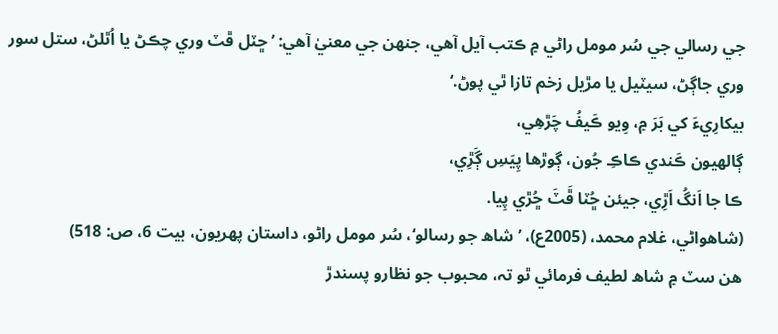جي رسالي جي سُر مومل راڻي ۾ ڪتب آيل آھي، جنھن جي معنيٰ آھي: ’ڇٽل ڦٽ وري چڪڻ يا اُٿلڻ، ستل سور وري جاڳڻ، سيٽيل يا مڙيل زخم تازا ٿي پوڻ.‘
بيکارِيءَ کي بَرَ ۾، وِيو ڪَيفُ چَڙهِي،
ڳالهيون ڪَندي ڪاڪِ جُون، ڳوڙها پِيَسِ ڳَڙِي،
ڪا جا اَنگُ اَڙِي، جيئن ڇُٽا ڦَٽَ ڇُڙي پِيا.
(شاھواڻي، غلام محمد، (2005ع)، ’شاھ جو رسالو‘، سُر مومل راڻو، داستان پھريون، بيت 6، ص: 518)
ھن سٽ ۾ شاھ لطيف فرمائي ٿو تہ، محبوب جو نظارو پسندڙ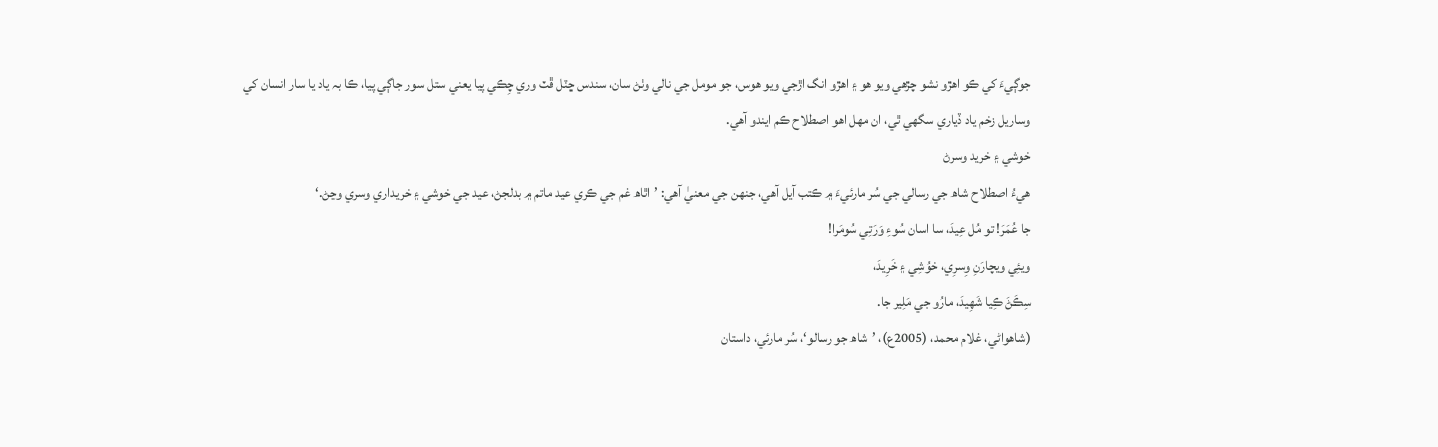جوڳيءَ کي ڪو اھڙو نشو چڙهي ويو ھو ۽ اھڙو انگ اڙجي ويو ھوس، جو مومل جي نالي وٺڻ سان، سندس ڇٽل ڦٽ وري چِڪي پيا يعني ستل سور جاڳي پيا، ڪا بہ ياد يا سار انسان کي وساريل زخم ياد ڏياري سگهي ٿي، ان مھل اھو اصطلاح ڪم ايندو آھي.
خوشي ۽ خريد وسرڻ
ھيءُ اصطلاح شاھ جي رسالي جي سُر مارئيءَ ۾ ڪتب آيل آھي، جنھن جي معنيٰ آھي: ’اٿاھ غم جي ڪري عيد ماتم ۾ بدلجڻ، عيد جي خوشي ۽ خريداري وسري وڃڻ.‘
جا عُمَرَ! تو مُل عِيدَ، سا اسان سُوءِ وَرَتِي سُومَرا!
ويئِي ويچارَنِ وِسرِي، خوُشِي ۽ خَرِيدَ،
سِڪَڻَ ڪِيا شَھِيدَ، مارُو جي مَلِير جا.
(شاھواڻي، غلام محمد، (2005ع)، ’شاھ جو رسالو‘، سُر مارئي، داستان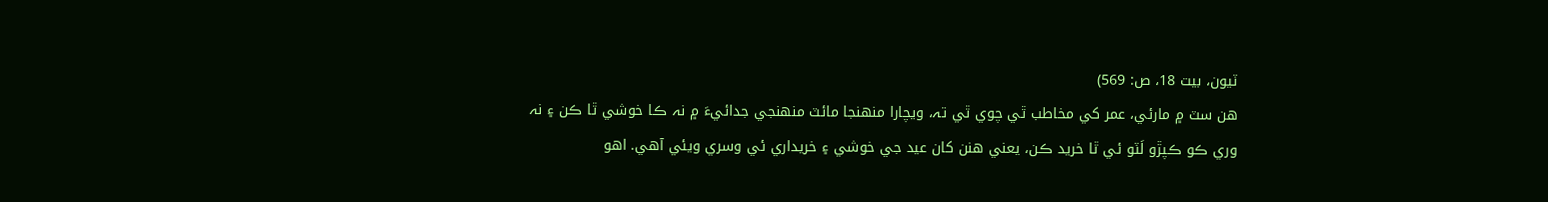ٽيون، بيت 18، ص: 569)
ھن سٽ ۾ مارئي، عمر کي مخاطب ٿي چوي ٿي تہ، ويچارا منھنجا مائٽ منھنجي جدائيءَ ۾ نہ ڪا خوشي ٿا ڪن ۽ نہ وري ڪو ڪپڙو لَٽو ئي ٿا خريد ڪن، يعني ھنن کان عيد جي خوشي ۽ خريداري ئي وسري ويئي آھي. اھو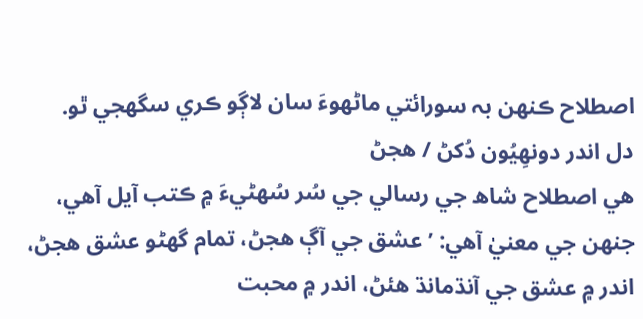اصطلاح ڪنھن بہ سورائتي ماڻهوءَ سان لاڳو ڪري سگهجي ٿو.
دل اندر دونھِيُون دُکڻ / هجڻ
ھي اصطلاح شاھ جي رسالي جي سُر سُهڻيءَ ۾ ڪتب آيل آھي، جنھن جي معنيٰ آھي: ’عشق جي آڳ ھجڻ، تمام گهڻو عشق ھجڻ، اندر ۾ عشق جي آنڌمانڌ ھئڻ، اندر ۾ محبت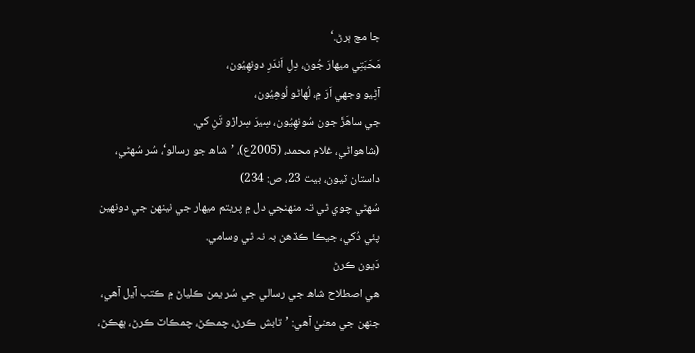جا مچ ٻرڻ.‘
مَحَبَتِي ميھارَ جُون، دِلِ اَندَرِ دونهِيُون،
آڻِيو وجهي اَرَ ۾، لُهاڻو لُوهِيُون،
جي ساھَڙَ جون سُونهِيُون، سِيرَ سِراڙو تَنِ کي.
(شاھواڻي، غلام محمد، (2005ع)، ’شاھ جو رسالو‘، سُر سُهڻي، داستان ٽيون، بيت 23، ص: 234)
سُهڻي چوي ٿي تہ منھنجي دل ۾ پريتم ميھار جي نينھن جي دونهين پئي دُکي، جيڪا ڪڏهن بہ نہ ٿي وسامي.
دَيون ڪرڻ
ھي اصطلاح شاھ جي رسالي جي سُر يمن ڪلياڻ ۾ ڪتب آيل آھي، جنھن جي معنيٰ آھي: ’تابش ڪرڻ، چمڪڻ، چمڪاٽ ڪرڻ، ٻھڪڻ،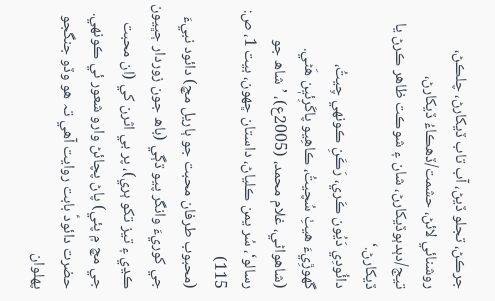جرڪڻ، تجلو ڏيڻ، آب تاب ڏيکارڻ، چلڪڻ، روشنائي لائڻ، حشمت/ڏهڪاءُ ڏيکارڻ، تيج/دٻدٻوڏيکارڻ، شان ۽ شوڪت ظاھر ڪرڻ يا ڏيکارڻ.‘
دائُودِي دَيُون ڪَري، رَڪَنِ ڪونهي چِيتُ،
گهوڙِيءَ ھيٺِ سُچيتُ، ڪاھِيو پاکَرِئيٖن ھَڻي.
(شاھواڻي، غلام محمد، (2005ع)، ’شاھ جو رسالو‘، سُر يمن ڪلياڻ، داستان ڇھون، بيت 1، ص: 115)
(محبوب طرفان محبت جو ٻاريل مچ) دائود نبيءَ جي کوريءَ وانگر پيو ڌڳي (باھ جون زوردار ڄڀيون ڪڍي ۽ تيز تکو ٻري)، پر بي اثرن کي (ان محبت جي مچ ۾ پئي) پاڻ پچائڻ وارو شعور ئي ڪونهي.
حضرت دائودؑ بابت روايت آھي تہ ھو وڏو جنگجو پھلوان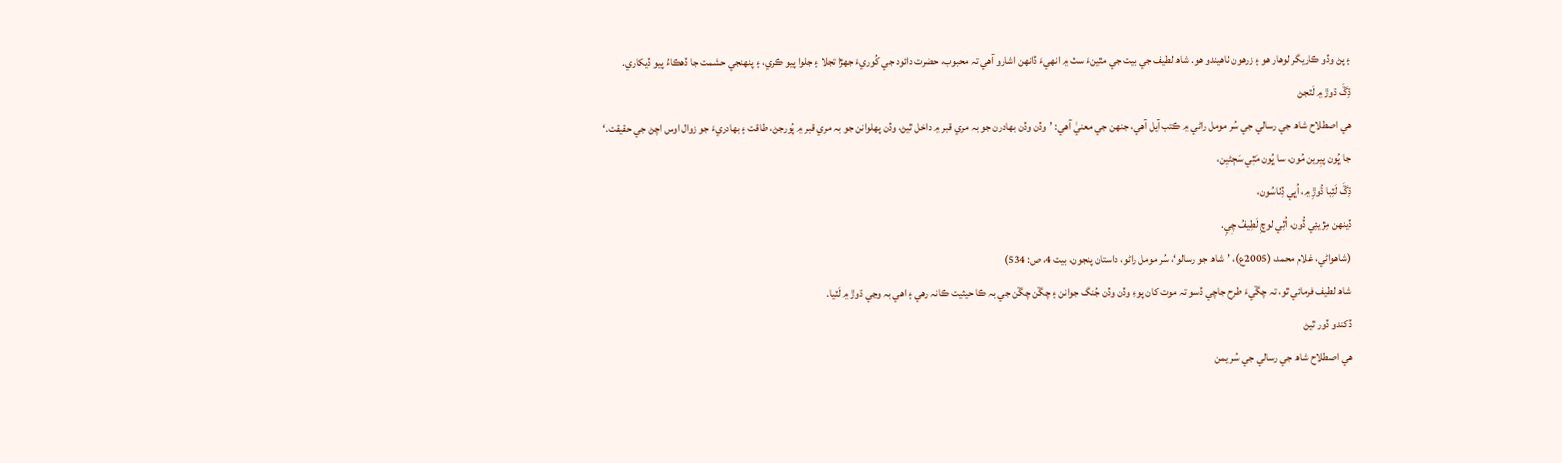۽ پڻ وڏو ڪاريگر لوهار ھو ۽ زرهون ٺاھيندو ھو. شاھ لطيف جي بيت جي مٿينءَ سٽ ۾ انهيءَ ڏانھن اشارو آھي تہ محبوب، حضرت دائود جي کُوريءَ جھڙا تجلا ۽ جلوا پيو ڪري، ۽ پنھنجي حشمت جا ڏهڪاءُ پيو ڏيکاري.
ڌِڱَ ڌوڙ ۾ لَٽجڻ
ھي اصطلاح شاھ جي رسالي جي سُر مومل راڻي ۾ ڪتب آيل آھي، جنھن جي معنيٰ آھي: ’وڏن وڏن بھادرن جو بہ مري قبر ۾ داخل ٿيڻ، وڏن پھلوانن جو بہ مري قبر ۾ پُورجڻ، طاقت ۽ بھادريءَ جو زوال اوس اچڻ جي حقيقت.‘
جا ڀُون پيٖرين مُون، سا ڀُون مَٿٖي سَڄڻيٖن،
ڌِڱَ لَٽِبا ڌُوڙِ ۾، اُڀي ڏِٺاسُون،
ڏينھن مِڙيئِي ڏُون، اُٿِي لوچِ لَطِيفُ چٖيِ.
(شاھواڻي، غلام محمد، (2005ع)، ’شاھ جو رسالو‘، سُر مومل راڻو، داستان پنجون، بيت 4، ص: 534)
شاھ لطيف فرمائي ٿو، تہ چڱيءَ طرح جاچي ڏسو تہ موت کان پوءِ وڏن وڏن جُنگ جوانن ۽ چڱن چڱن جي بہ ڪا حيثيت ڪانہ رهي ۽ اھي بہ وڃي ڌوڙ ۾ لَٽيا.
ڏکندو ڏور ٿيڻ
ھي اصطلاح شاھ جي رسالي جي سُر يمن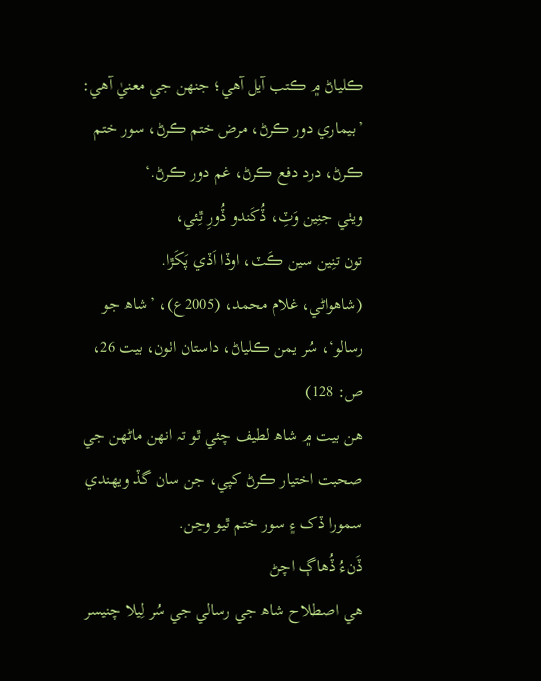ڪلياڻ ۾ ڪتب آيل آھي؛ جنھن جي معنيٰ آھي: ’بيماري دور ڪرڻ، مرض ختم ڪرڻ، سور ختم ڪرڻ، درد دفع ڪرڻ، غم دور ڪرڻ.‘
ويٺي جنِين وَٽِ، ڏُکَندو ڏُورِ ٿِئي،
تون تنِين سين ڪَٽ، اوڏا اَڏي پَکَڙا.
(شاھواڻي، غلام محمد، (2005ع)، ’شاھ جو رسالو‘، سُر يمن ڪلياڻ، داستان اٺون، بيت 26، ص: 128)
ھن بيت ۾ شاھ لطيف چئي ٿو تہ انهن ماڻهن جي صحبت اختيار ڪرڻ کپي، جن سان گڏ ويھندي سمورا ڏک ۽ سور ختم ٿيو وڃن.
ڏَنءُ ڏُهاڳ اچڻ
ھي اصطلاح شاھ جي رسالي جي سُر لِيلا چنيسر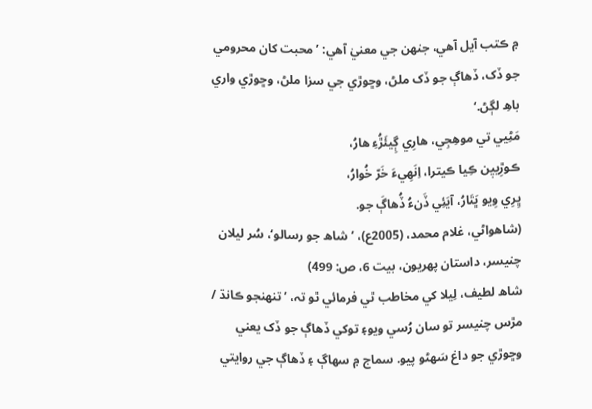۾ ڪتب آيل آھي، جنھن جي معنيٰ آھي: ’محبت کان محرومي جو ڏک، ڏهاڳ جو ڏک ملڻ، وڇوڙي جي سزا ملڻ، وڇوڙي واري باھِ لڳڻ.‘
مَڻِيي تي موهِجِي، ھارِي ڳِيئَڙُءِ ھارُ،
ڪوڙِييٖن ڪِيا ڪيترا، اِنَهِيءَ خَرّ خُوارُ،
ڀِرِي وِيو ڀَتَارُ، آيَئِي ڏَنءُ ڏُهاڳَ جو.
(شاھواڻي، غلام محمد، (2005ع)، ’شاھ جو رسالو‘، سُر ليلان چنيسر، داستان پھريون، بيت 6، ص: 499)
شاھ لطيف، لِيلا کي مخاطب ٿي فرمائي ٿو تہ، ’تنھنجو ڪانڌ / مڙس چنيسر تو سان رُسي ويو۽ توکي ڏهاڳ جو ڏک يعني وڇوڙي جو داغ سَھڻو پيو. سماج ۾ سھاڳ ۽ ڏهاڳ جي روايتي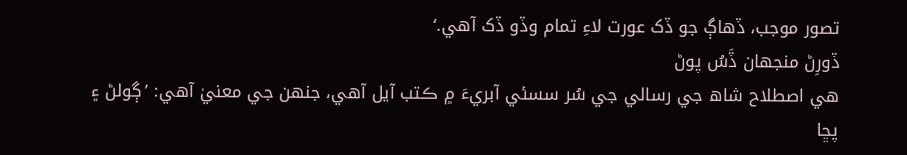تصور موجب، ڏهاڳ جو ڏک عورت لاءِ تمام وڏو ڏک آھي.‘
ڏورِڻ منجهان ڏَسُ پوڻ
ھي اصطلاح شاھ جي رسالي جي سُر سسئي آبريءَ ۾ ڪتب آيل آھي، جنھن جي معنيٰ آھي: ’ڳولڻ ۽ پڇا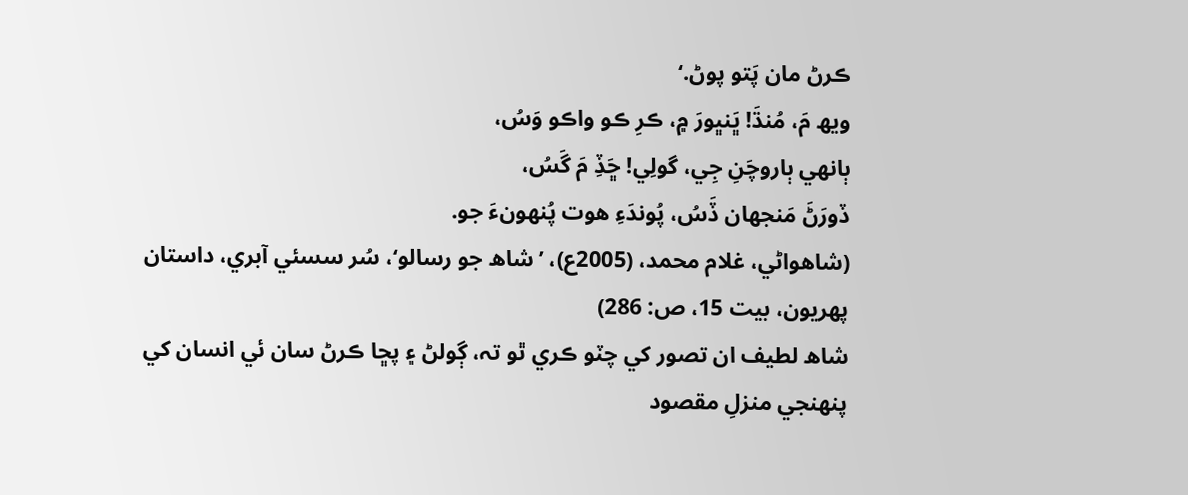ڪرڻ مان پَتو پوڻ.‘
ويھ مَ، مُنڌَ! ڀَنڀورَ ۾، ڪرِ ڪو واڪو وَسُ،
ٻانهي ٻاروچَنِ جِي، گولِي! ڇَڏِ مَ گَسُ،
ڏورَڻَ مَنجهان ڏَسُ، پُوندَءِ ھوت پُنھونءَ جو.
(شاھواڻي، غلام محمد، (2005ع)، ’شاھ جو رسالو‘، سُر سسئي آبري، داستان پھريون، بيت 15، ص: 286)
شاھ لطيف ان تصور کي چٽو ڪري ٿو تہ، ڳولڻ ۽ پڇا ڪرڻ سان ئي انسان کي پنھنجي منزلِ مقصود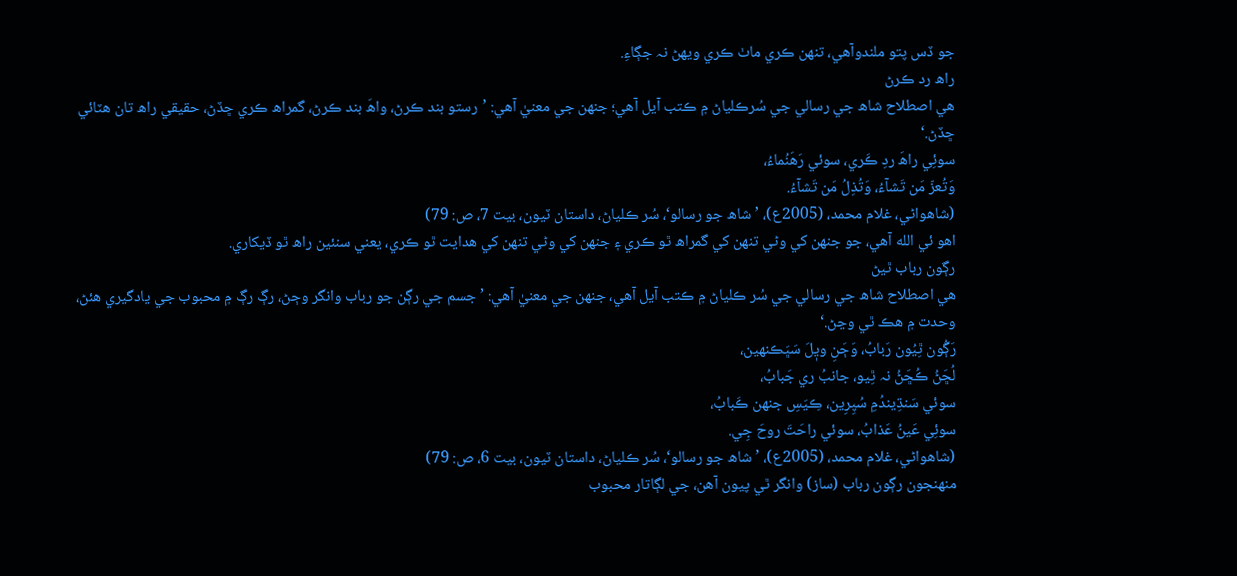جو ڏس پتو ملندوآھي، تنھن ڪري ماٺ ڪري ويھڻ نہ جڳاءِ.
راھ رد ڪرڻ
ھي اصطلاح شاھ جي رسالي جي سُرڪلياڻ ۾ ڪتب آيل آھي؛ جنھن جي معنيٰ آھي: ’رستو بند ڪرڻ، واھَ بند ڪرڻ، گمراھ ڪري ڇڏڻ، حقيقي راھ تان ھٽائي ڇڏڻ.‘
سوئِي راھَ ردِ ڪَري، سوئي رَهَنُماءُ،
وَتُعزّ مَن تَشآءُ، وَتُذِلُ مَن تَشآءُ.
(شاھواڻي، غلام محمد، (2005ع)، ’شاھ جو رسالو‘، سُر ڪلياڻ، داستان ٽيون، بيت 7، ص: 79)
اھو ئي الله آھي، جو جنھن کي وڻي تنھن کي گمراھ ٿو ڪري ۽ جنھن کي وڻي تنھن کي ھدايت ٿو ڪري، يعني سنئين راھ ٿو ڏيکاري.
رڳون رباب ٿيڻ
ھي اصطلاح شاھ جي رسالي جي سُر ڪلياڻ ۾ ڪتب آيل آھي، جنھن جي معنيٰ آھي: ’جسم جي رڳن جو رباب وانگر وڄڻ، رڳ رڳ ۾ محبوب جي يادگيري ھئڻ، وحدت ۾ ھڪ ٿي وڃڻ.‘
رَڳُون ٿِيُون رَبابُ، وَڄَنِ ويٖلَ سَڀَڪنهين،
لُڇَڻُ ڪُڇَڻُ نہ ٿِيو، جانبُ ري جَبابُ،
سوئي سَنڌِيندُمِ سُپِرِين، ڪِيَسِ جنھن ڪَبابُ،
سوئِي عَينُ عَذابُ، سوئي راحَتَ روحَ جِي.
(شاھواڻي، غلام محمد، (2005ع)، ’شاھ جو رسالو‘، سُر ڪلياڻ، داستان ٽيون، بيت 6، ص: 79)
منھنجون رڳون رباب (ساز) وانگر ٿي پيون آھن، جي لڳاتار محبوب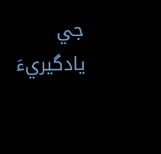جي يادگيريءَ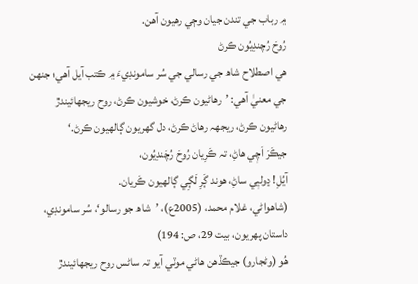۾ رباب جي تندن جيان وڄي رهيون آھن.
رُوحَ رُچندِيُون ڪرڻ
ھي اصطلاح شاھ جي رسالي جي سُر سامونڊيءَ ۾ ڪتب آيل آھي؛ جنھن جي معنيٰ آھي: ’رهاڻيون ڪرڻ، خوشيون ڪرڻ، روح ريجهائيندڙ رهاڻيون ڪرڻ، ريجهہ رهاڻ ڪرڻ، دل گهريون ڳالهيون ڪرڻ.‘
جيڪَرَ اَچٖي ھاڻِ، تہ ڪَرِيان رُوحَ رُچَندِيُون،
آيُلِ! ڍوليٖي ساڻِ، ھوند ڳَرِ لَڳِي ڳالهيون ڪَريان.
(شاھواڻي، غلام محمد، (2005ع)، ’شاھ جو رسالو‘، سُر سامونڊي، داستان پھريون، بيت 29، ص: 194)
ھُو (وڻجارو) جيڪڏهن ھاڻي موٽي آيو تہ ساڻس روح ريجهائيندڙ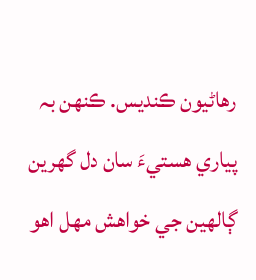رهاڻيون ڪنديس. ڪنھن بہ پياري ھستيءَ سان دل گهرين ڳالهين جي خواھش مھل اھو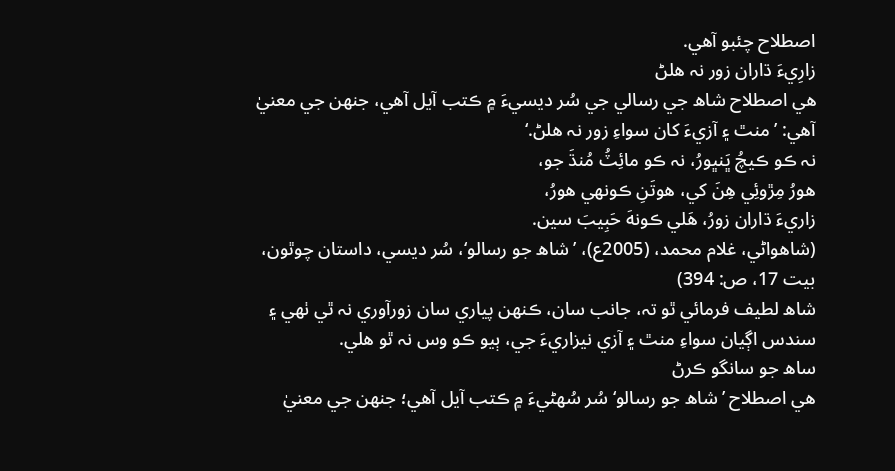اصطلاح چئبو آھي.
زارِيءَ ڌاران زور نہ ھلڻ
ھي اصطلاح شاھ جي رسالي جي سُر ديسيءَ ۾ ڪتب آيل آھي، جنھن جي معنيٰ آھي: ’منٿ ۽ آزيءَ کان سواءِ زور نہ ھلڻ.‘
نہ ڪو ڪيچُ ڀَنڀورُ، نہ ڪو مائِٽُ مُنڌَ جو،
ھورُ مِڙوئِي ھِنَ کي، ھوتَنِ ڪونهي ھورُ،
زاريءَ ڌاران زورُ، ھَلي ڪونهَ حَبِيبَ سين.
(شاھواڻي، غلام محمد، (2005ع)، ’شاھ جو رسالو‘، سُر ديسي، داستان چوٿون، بيت 17، ص: 394)
شاھ لطيف فرمائي ٿو تہ، جانب سان، ڪنھن پياري سان زورآوري نہ ٿي ٺھي ۽ سندس اڳيان سواءِ منٿ ۽ آزي نيزاريءَ جي، ٻيو ڪو وس نہ ٿو ھلي.
ساھ جو سانگو ڪرڻ
ھي اصطلاح ’شاھ جو رسالو‘ سُر سُهڻيءَ ۾ ڪتب آيل آھي؛ جنھن جي معنيٰ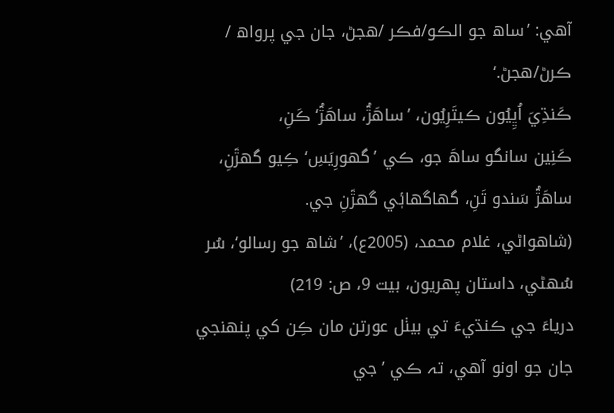آھي: ’ساھ جو الڪو/فڪر /هجڻ، جان جي پرواھ / ڪرڻ/هجڻ.‘
ڪَنڌِيَ اُڀِيُون ڪيتَرِيُون، ’ساھَڙُ، ساھَڙُ‘ ڪَنِ،
ڪَنِين سانگو ساھَ جو، ڪي ’گهورِيَسِ‘ ڪِيو گهڙَنِ،
ساھَڙُ سَندو تَنِ، گهاگهائٖي گهڙَنِ جي.
(شاھواڻي، غلام محمد، (2005ع)، ’شاھ جو رسالو‘، سُر سُهڻي، داستان پھريون، بيت 9، ص: 219)
درياءَ جي ڪنڌيءَ تي بيٺل عورتن مان ڪِن کي پنھنجي جان جو اونو آھي، تہ ڪي ’جي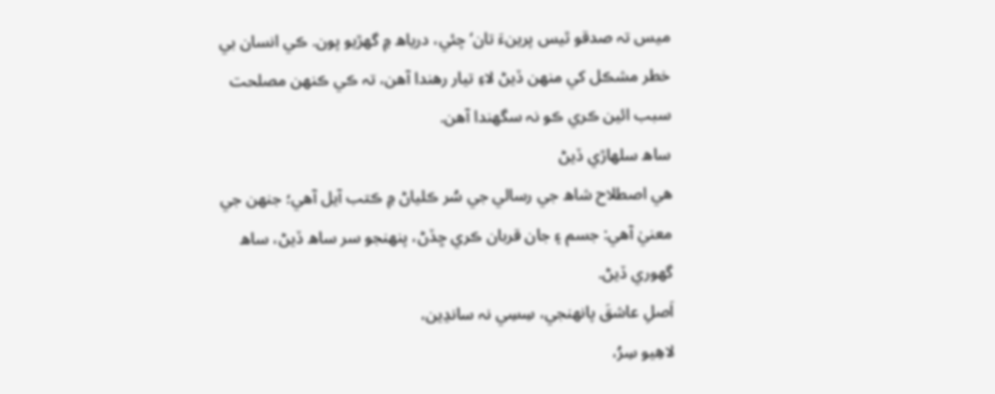ميس تہ صدقو ٿيس پرينءَ تان‘ چئي، درياھ ۾ گهڙيو پون. ڪي انسان بي خطر مشڪل کي منھن ڏيڻ لاءِ تيار رهندا آھن، تہ ڪي ڪنھن مصلحت سبب ائين ڪري ڪو نہ سگهندا آھن.
ساھ سلهاڙي ڏيڻ
ھي اصطلاح شاھ جي رسالي جي سُر ڪلياڻ ۾ ڪتب آيل آھي؛ جنھن جي معنيٰ آھي: جسم ۽ جان قربان ڪري ڇڏڻ، پنھنجو سر ساھ ڏيڻ، ساھ گهوري ڏيڻ.
اَصلِ عاشقَ پانهنجي، سِسِي نہ سانڍين،
لاھِيو سِرُ،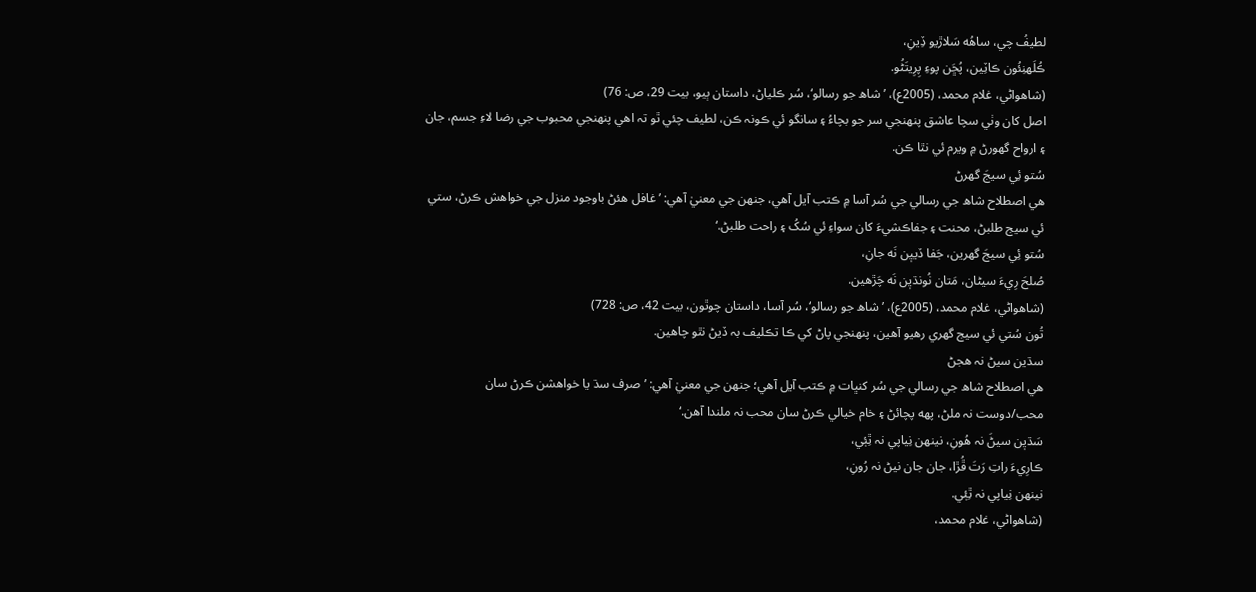لطيفُ چي، ساھُه سَلاڙيو ڏِينِ،
ڪُلَھنِئُون ڪاٽِين، پُڇَن پوءِ پِرِيتَڻُو.
(شاھواڻي، غلام محمد، (2005ع)، ’شاھ جو رسالو‘، سُر ڪلياڻ، داستان ٻيو، بيت 29، ص: 76)
اصل کان وٺي سچا عاشق پنھنجي سر جو بچاءُ ۽ سانگو ئي ڪونہ ڪن، لطيف چئي ٿو تہ اھي پنھنجي محبوب جي رضا لاءِ جسم، جان ۽ ارواح گهورڻ ۾ ويرم ئي نٿا ڪن.
سُتو ئِي سيجَ گهرڻ
ھي اصطلاح شاھ جي رسالي جي سُر آسا ۾ ڪتب آيل آھي، جنھن جي معنيٰ آھي: ’غافل ھئڻ باوجود منزل جي خواھش ڪرڻ، ستي ئي سيج طلبڻ، محنت ۽ جفاڪشيءَ کان سواءِ ئي سُکُ ۽ راحت طلبڻ.‘
سُتو ئِي سيجَ گهرين، جَفا ڏييٖن نَه جانِ،
صُلحَ رِيءَ سيڻان، مَتان نُونڌيٖن نَه چَڙهين.
(شاھواڻي، غلام محمد، (2005ع)، ’شاھ جو رسالو‘، سُر آسا، داستان چوٿون، بيت 42، ص: 728)
تُون سُتي ئي سيج گهري رهيو آھين، پنھنجي پاڻ کي ڪا تڪليف بہ ڏيڻ نٿو چاھين.
سڌين سيڻ نہ ھجڻ
ھي اصطلاح شاھ جي رسالي جي سُر کنڀات ۾ ڪتب آيل آھي؛ جنھن جي معنيٰ آھي: ’صرف سڌ يا خواھشن ڪرڻ سان محب/دوست نہ ملڻ، پھه پچائڻ ۽ خام خيالي ڪرڻ سان محب نہ ملندا آھن.‘
سَڌيٖن سيڻَ نہ ھُونِ، نينھن نِياپي نہ ٿِئٖي،
ڪارِيءَ راتِ رَتَ ڦُڙا، جان جان نيڻ نہ رُونِ،
نينھن نِياپي نہ ٿِئٖي.
(شاھواڻي، غلام محمد،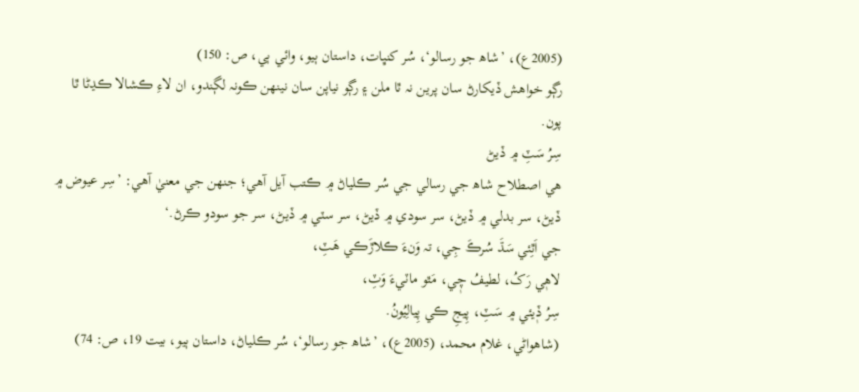(2005ع)، ’شاھ جو رسالو‘، سُر کنڀات، داستان ٻيو، وائي ٻي، ص: 150)
رڳو خواھش ڏيکارڻ سان پرين نہ ٿا ملن ۽ رڳو نياپن سان نينھن ڪونہ لڳندو، ان لاءِ ڪشالا ڪڍڻا ٿا پون.
سِرُ سَٽِ ۾ ڏيڻ
ھي اصطلاح شاھ جي رسالي جي سُر ڪلياڻ ۾ ڪتب آيل آھي؛ جنھن جي معنيٰ آھي: ’سِر عيوض ۾ ڏيڻ، سر بدلي ۾ ڏيڻ، سر سودي ۾ ڏيڻ، سر سٽي ۾ ڏيڻ، سر جو سودو ڪرڻ.‘
جي اَٿِئي سَڌَ سُرڪَ جِي، تہ وَنءَ ڪلاڙَڪي ھَٽِ،
لاھٖي رَکُ، لطيفُ چٖي، مَٿو ماٽيءَ وَٽِ،
سِرُ ڏٖيئي ۾ سَٽِ، پِيجِ ڪي پِيالِيُونُ.
(شاھواڻي، غلام محمد، (2005ع)، ’شاھ جو رسالو‘، سُر ڪلياڻ، داستان ٻيو، بيت 19، ص: 74)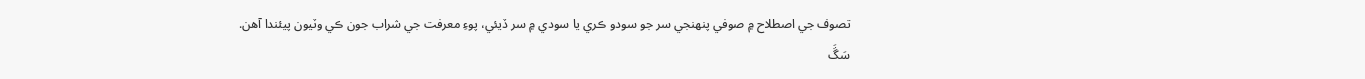تصوف جي اصطلاح ۾ صوفي پنھنجي سر جو سودو ڪري يا سودي ۾ سر ڏيئي، پوءِ معرفت جي شراب جون ڪي وٽيون پيئندا آھن.
سَڱَ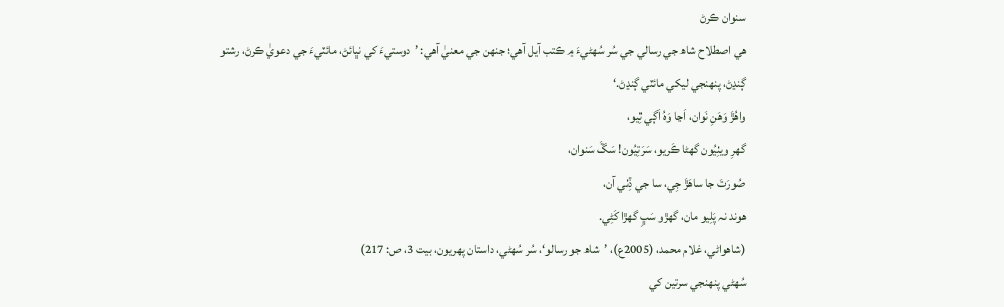سنوان ڪرڻ
ھي اصطلاح شاھ جي رسالي جي سُر سُهڻيءَ ۾ ڪتب آيل آھي؛ جنھن جي معنيٰ آھي: ’دوستيءَ کي نڀائڻ، مائٽيءَ جي دعويٰ ڪرڻ، رشتو ڳنڍڻ، پنھنجي ليکي مائٽي ڳنڍڻ.‘
واھُڙَ وَهَنِ نَوان، اَڃا وَهُ اَڳي ٿِيو،
گهرِ ويٺِيُون گهڻا ڪَريو، سَرَتِيُون! سَڱَ سَنوان،
صُورَتَ جا ساھَڙَ جِي، سا جي ڏِٺي آن،
ھوند نہ پَلِيو مان، گهڙو سَڀِ گهڙا کَڻِي.
(شاھواڻي، غلام محمد، (2005ع)، ’شاھ جو رسالو‘، سُر سُهڻي، داستان پھريون، بيت 3، ص: 217)
سُهڻي پنھنجي سرتين کي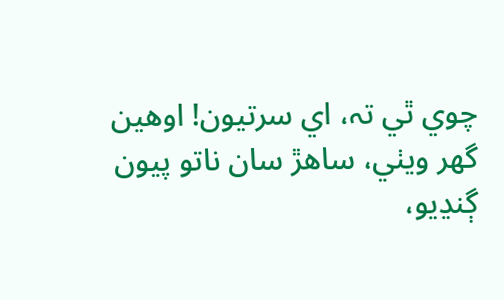چوي ٿي تہ، اي سرتيون! اوهين گهر ويٺي، ساھڙ سان ناتو پيون ڳنڍيو،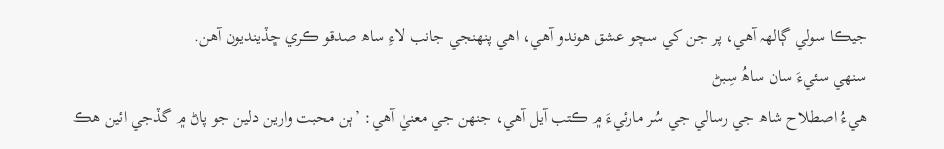جيڪا سولي ڳالهہ آھي، پر جن کي سچو عشق ھوندو آھي، اھي پنھنجي جانب لاءِ ساھ صدقو ڪري ڇڏينديون آھن.
سنهي سئيءَ سان ساھُ سِبڻ
ھيءُ اصطلاح شاھ جي رسالي جي سُر مارئيءَ ۾ ڪتب آيل آھي، جنھن جي معنيٰ آھي: ’ٻن محبت وارين دلين جو پاڻ ۾ گڏجي ائين ھڪ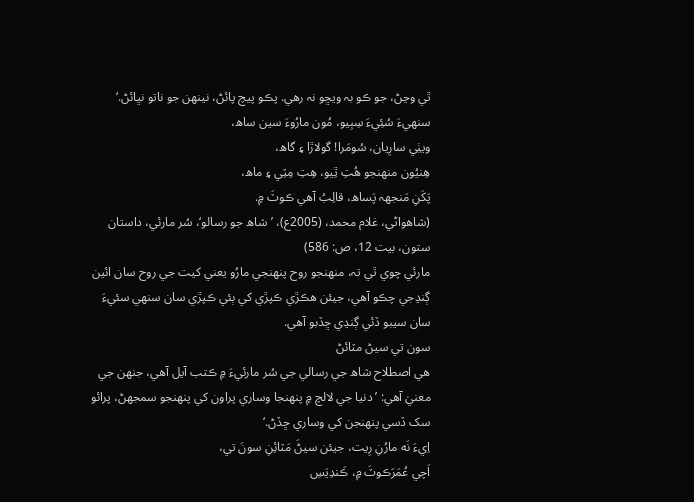ٿي وڃڻ، جو ڪو بہ ويڇو نہ رهي. پڪو پيچ پائڻ، نينھن جو ناتو نڀائڻ.‘
سنهيءَ سُئِيءَ سِبِيو، مُون مارُوءَ سين ساھ،
ويٺِي سارِيان، سُومَرا! گولاڙا ۽ گاھ،
ھِنيُون منھنجو ھُتِ ٿِيو، ھِتِ مِٽِي ۽ ماھ،
پَکَنِ مَنجهہ پَساھ، قالِبُ آھي ڪوٽَ ۾.
(شاھواڻي، غلام محمد، (2005ع)، ’شاھ جو رسالو‘، سُر مارئي، داستان ستون، بيت 12، ص: 586)
مارئي چوي ٿي تہ، منھنجو روح پنھنجي مارُو يعني کيت جي روح سان ائين ڳنڍجي چڪو آھي، جيئن ھڪڙي ڪپڙي کي ٻئي ڪپڙي سان سنهي سئيءَ سان سيبو ڏئي ڳنڍي ڇڏبو آھي.
سون تي سيڻ مٽائڻ
ھي اصطلاح شاھ جي رسالي جي سُر مارئيءَ ۾ ڪتب آيل آھي، جنھن جي معنيٰ آھي: ’دنيا جي لالچ ۾ پنھنجا وساري پراون کي پنھنجو سمجهڻ، پرائو سک ڏسي پنھنجن کي وساري ڇڏڻ.‘
اِيءَ نَه مارُنِ رِيت، جيئن سيڻَ مَٽائِنِ سونَ تي،
اَچي عُمَرَڪوٽَ ۾، ڪَندِيَسِ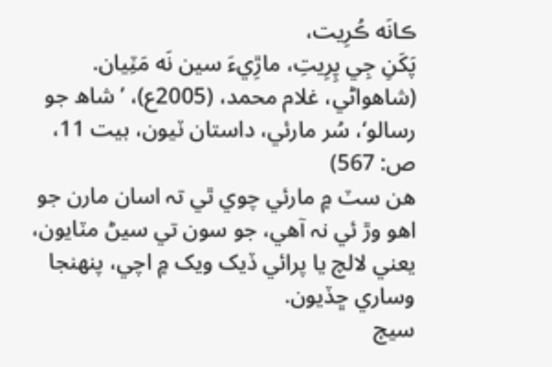ڪانَه ڪُرِيت،
پَکَنِ جِي پِرِيتِ، ماڙِيءَ سين نَه مَٽِيان.
(شاھواڻي، غلام محمد، (2005ع)، ’شاھ جو رسالو‘، سُر مارئي، داستان ٽيون، بيت 11، ص: 567)
ھن سٽ ۾ مارئي چوي ٿي تہ اسان مارن جو اھو وڙ ئي نہ آھي، جو سون تي سيڻ مٽايون، يعني لالچ يا پرائي ڏيک ويک ۾ اچي، پنھنجا وساري ڇڏيون.
سيڄ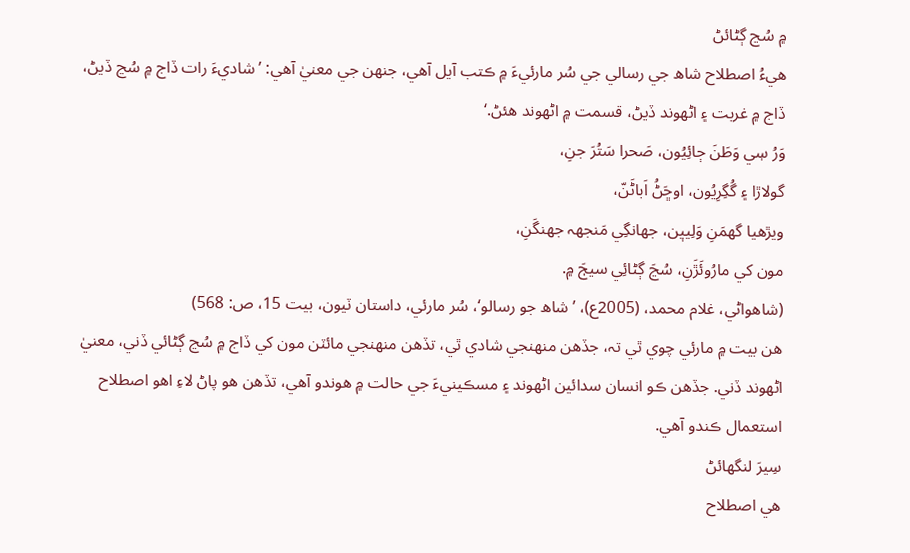۾ سُڃ ڳڻائڻ
ھيءُ اصطلاح شاھ جي رسالي جي سُر مارئيءَ ۾ ڪتب آيل آھي، جنھن جي معنيٰ آھي: ’شاديءَ رات ڏاج ۾ سُڃ ڏيڻ، ڏاج ۾ غربت ۽ اڻهوند ڏيڻ، قسمت ۾ اڻهوند ھئڻ.‘
وَرُ سٖي وَطَنَ ڄائِيُون، صَحرا سَتُرَ جنِ،
گولاڙا ۽ گُگِرِيُون، اوڇَڻُ اَباڻَنّ،
ويڙهيا گهمَنِ وَلِييٖن، جهانگِي مَنجهہ جهنگَنِ،
مون کي مارُوئَڙَنِ، سُڃَ ڳڻائِي سيڄَ ۾.
(شاھواڻي، غلام محمد، (2005ع)، ’شاھ جو رسالو‘، سُر مارئي، داستان ٽيون، بيت 15، ص: 568)
ھن بيت ۾ مارئي چوي ٿي تہ، جڏهن منھنجي شادي ٿي، تڏهن منھنجي مائٽن مون کي ڏاج ۾ سُڃ ڳڻائي ڏني، معنيٰ اڻھوند ڏني. جڏهن ڪو انسان سدائين اڻهوند ۽ مسڪينيءَ جي حالت ۾ ھوندو آھي، تڏهن ھو پاڻ لاءِ اھو اصطلاح استعمال ڪندو آھي.
سِيرَ لنگهائڻ
ھي اصطلاح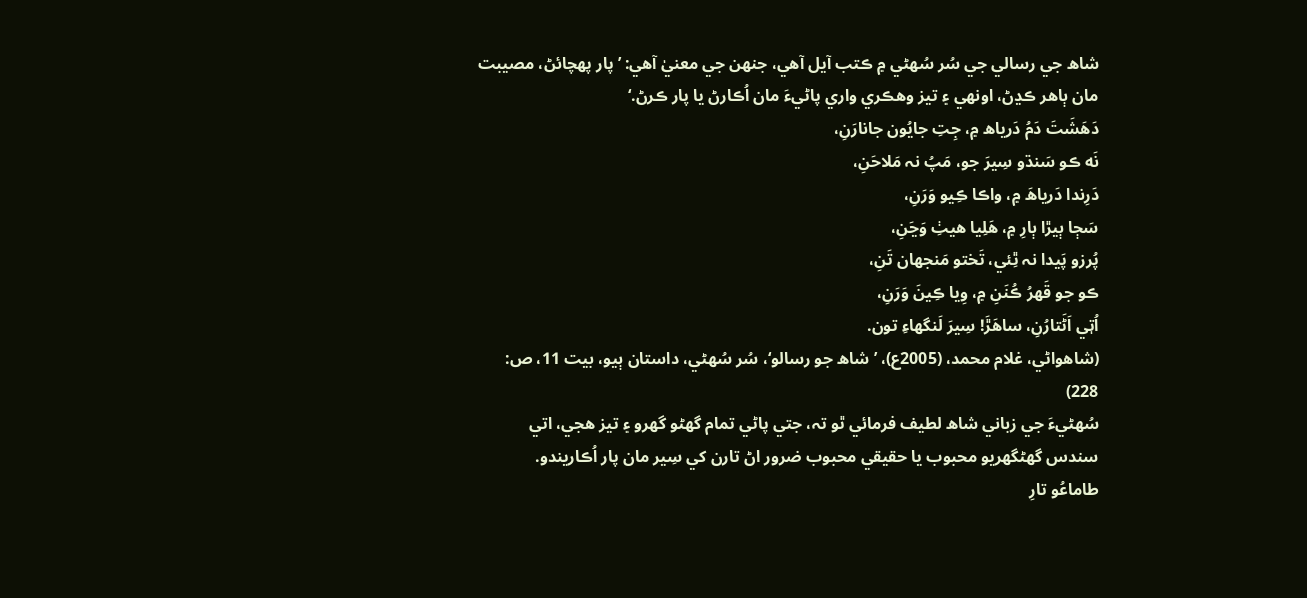شاھ جي رسالي جي سُر سُهڻي ۾ ڪتب آيل آھي، جنھن جي معنيٰ آھي: ’پار پھچائڻ، مصيبت مان ٻاھر ڪڍڻ، اونهي ۽ تيز وهڪري واري پاڻيءَ مان اُڪارڻ يا پار ڪرڻ.‘
دَهَشَتَ دَمُ دَرياھ ۾، جِتِ جايُون جانارَنِ،
نَه ڪو سَنڌو سِيرَ جو، مَپُ نہ مَلاحَنِ،
دَرِندا دَرياھَ ۾، واڪا ڪِيو وَرَنِ،
سَڄا ٻيڙا ٻارِ ۾، ھَلِيا ھيٺِ وَڃَنِ،
پُرزو پَيدا نہ ٿِئي، تَختو مَنجهان تَنِ،
ڪو جو قَھرُ ڪُنَنِ ۾، وِيا ڪِينَ وَرَنِ،
اُتٖي اَڻَتارُنِ، ساھَڙَ! سِيرَ لَنگهاءِ تون.
(شاھواڻي، غلام محمد، (2005ع)، ’شاھ جو رسالو‘، سُر سُهڻي، داستان ٻيو، بيت 11، ص: 228)
سُهڻيءَ جي زباني شاھ لطيف فرمائي ٿو تہ، جتي پاڻي تمام گهڻو گهرو ۽ تيز ھجي، اتي سندس گهڻگهريو محبوب يا حقيقي محبوب ضرور اڻ تارن کي سِير مان پار اُڪاريندو.
طاماعُو تارِ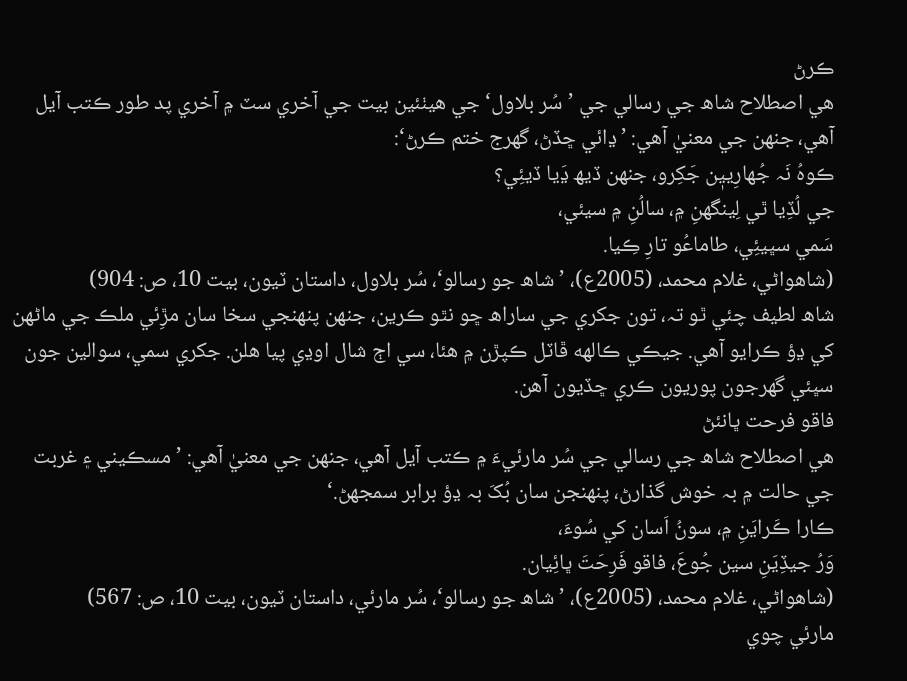ڪرڻ
ھي اصطلاح شاھ جي رسالي جي ’سُر بلاول‘ جي ھيٺئين بيت جي آخري سٽ ۾ آخري پد طور ڪتب آيل آھي، جنھن جي معنيٰ آھي: ’ڍائي ڇڏڻ، گهرج ختم ڪرڻ‘:
ڪوهُ نَہ جُھارِييٖن جَکِرو، جنھن ڏيھ ڍَيا ڏيئِي؟
جي لُڏِيا ٿي لِينگهنِ ۾، سالُنِ ۾ سيئي،
سَمي سڀيئِي، طاماعُو تارِ ڪِيا.
(شاھواڻي، غلام محمد، (2005ع)، ’شاھ جو رسالو‘، سُر بلاول، داستان ٽيون، بيت 10، ص: 904)
شاھ لطيف چئي ٿو تہ، تون جکري جي ساراھ ڇو نٿو ڪرين، جنھن پنھنجي سخا سان مڙِئي ملڪ جي ماڻهن کي ڍؤ ڪرايو آھي. جيڪي ڪالهه ڦاٽل ڪپڙن ۾ ھئا، سي اڄ شال اوڍي پيا ھلن. جکري سمي، سوالين جون سڀئي گهرجون پوريون ڪري ڇڏيون آھن.
فاقو فرحت ڀانئڻ
ھي اصطلاح شاھ جي رسالي جي سُر مارئيءَ ۾ ڪتب آيل آھي، جنھن جي معنيٰ آھي: ’مسڪيني ۽ غربت جي حالت ۾ بہ خوش گذارڻ، پنھنجن سان بُکَ بہ ڍؤ برابر سمجهڻ.‘
ڪارا ڪَرايَنِ ۾، سونُ اَسان کي سُوءَ،
وَرُ جيڏِيَنِ سين جُوعَ، فاقو فَرِحَتَ ڀائِيان.
(شاھواڻي، غلام محمد، (2005ع)، ’شاھ جو رسالو‘، سُر مارئي، داستان ٽيون، بيت 10، ص: 567)
مارئي چوي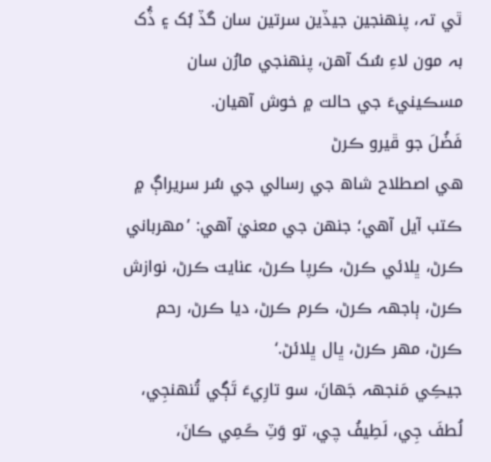ٿي تہ، پنھنجين جيڏين سرتين سان گڏ بُک ۽ ڏُک بہ مون لاءِ سُک آھن، پنھنجي مارُن سان مسڪينيءَ جي حالت ۾ خوش آھيان.
فَضُلَ جو ڦيرو ڪرڻ
ھي اصطلاح شاھ جي رسالي جي سُر سريراڳ ۾ ڪتب آيل آھي؛ جنھن جي معنيٰ آھي: ’مهرباني ڪرڻ، ڀلائي ڪرڻ، ڪرپا ڪرڻ، عنايت ڪرڻ، نوازش ڪرڻ، ٻاجهہ ڪرڻ، ڪرم ڪرڻ، ديا ڪرڻ، رحم ڪرڻ، مهر ڪرڻ، ڀال ڀلائڻ.‘
جيڪِي مَنجهہ جَهانَ، سو تارِيءَ تَڳي تُنھنجِي،
لُطفَ جِي، لَطِيفُ چي، تو وَٽِ ڪَمِي ڪانَ،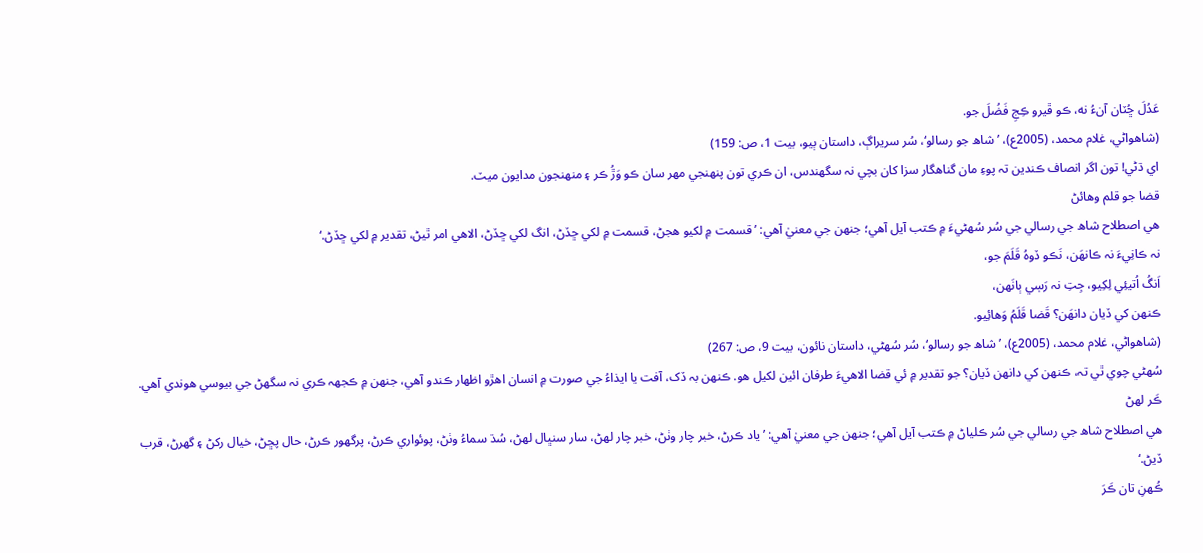عَدُلَ ڇُٽان آنءُ نه، ڪو ڦيرو ڪِجِ فَضُلَ جو.
(شاھواڻي، غلام محمد، (2005ع)، ’شاھ جو رسالو‘، سُر سريراڳ، داستان ٻيو، بيت 1، ص: 159)
اي ڌڻي! تون اگر انصاف ڪندين تہ پوءِ مان گناھگار سزا کان بچي نہ سگهندس، ان ڪري تون پنھنجي مهر سان ڪو وَڙُ ڪر ۽ منھنجون مدايون ميٽ.
قضا جو قلم وهائڻ
ھي اصطلاح شاھ جي رسالي جي سُر سُهڻيءَ ۾ ڪتب آيل آھي؛ جنھن جي معنيٰ آھي: ’قسمت ۾ لکيو ھجڻ، قسمت ۾ لکي ڇڏڻ، انگ لکي ڇڏڻ، الاھي امر ٿيڻ، تقدير ۾ لکي ڇڏڻ.‘
نہ ڪانِيءَ نہ ڪانهَن، نَڪو ڏوهُ قَلَمَ جو،
اَنگُ اُتيئِي لِکِيو، جِتِ نہ رَسٖي ٻانَهن،
ڪنھن کي ڏيان دانھَن؟ قَضا قَلَمُ وَهائِيو.
(شاھواڻي، غلام محمد، (2005ع)، ’شاھ جو رسالو‘، سُر سُهڻي، داستان نائون، بيت 9، ص: 267)
سُهڻي چوي ٿي تہ، ڪنھن کي دانھن ڏيان؟ جو تقدير ۾ ئي قضا الاھيءَ طرفان ائين لکيل ھو. ڪنھن بہ ڏک، آفت يا ايذاءُ جي صورت ۾ انسان اھڙو اظھار ڪندو آھي، جنھن ۾ ڪجهہ ڪري نہ سگهڻ جي بيوسي ھوندي آھي.
ڪَر لھڻ
ھي اصطلاح شاھ جي رسالي جي سُر ڪلياڻ ۾ ڪتب آيل آھي؛ جنھن جي معنيٰ آھي: ’ياد ڪرڻ، خبر چار وٺڻ، خبر چار لهڻ، سار سنڀال لھڻ، سُڌ سماءُ وٺڻ، پوئواري ڪرڻ، پرگهور ڪرڻ، حال پڇڻ، خيال رکڻ ۽ گهرڻ، قرب ڏيڻ.‘
ڪُھنِ تان ڪَرَ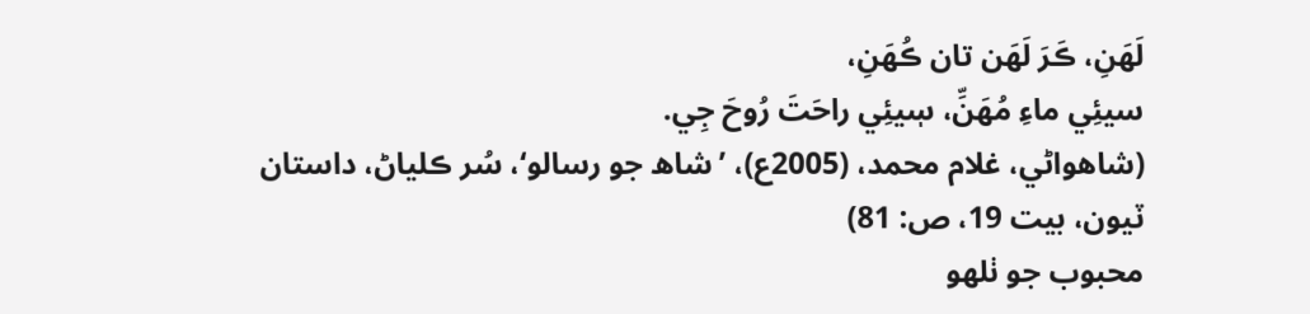لَهَنِ، ڪَرَ لَهَن تان ڪُھَنِ،
سيئِي ماءِ مُهَنِّ، سٖيئِي راحَتَ رُوحَ جِي.
(شاھواڻي، غلام محمد، (2005ع)، ’شاھ جو رسالو‘، سُر ڪلياڻ، داستان ٽيون، بيت 19، ص: 81)
محبوب جو ٺلهو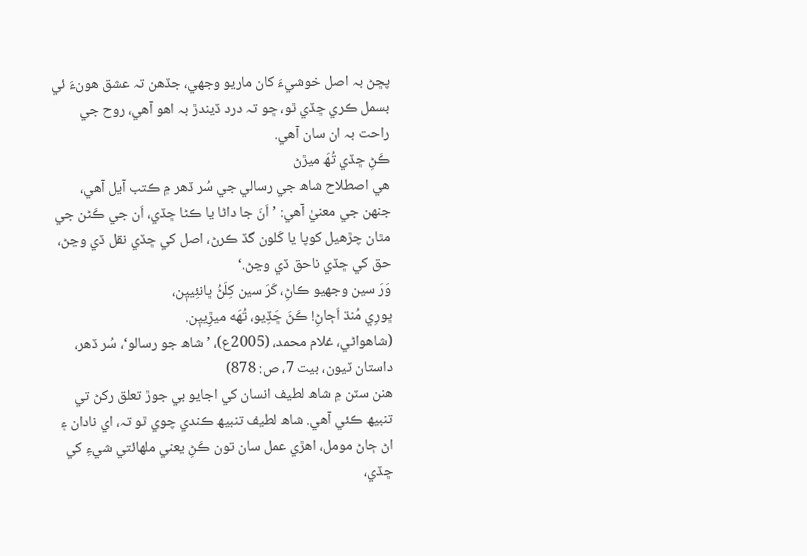پڇڻ بہ اصل خوشيءَ کان ماريو وجهي، جڏهن تہ عشق ھونءَ ئي بسمل ڪري ڇڏي ٿو، ڇو تہ درد ڏيندڙ بہ اھو آھي، روح جي راحت بہ ان سان آھي.
ڪَڻِ ڇڏي تُھَ ميڙڻ
ھي اصطلاح شاھ جي رسالي جي سُر ڏهر ۾ ڪتب آيل آھي، جنھن جي معنيٰ آھي: ’اَنَ جا داڻا يا ڪڻا ڇڏي، اَن جي ڪَڻن جي مٿان چڙهيل کوپا يا کَلون گڏ ڪرڻ، اصل کي ڇڏي نقل ڏي وڃڻ، حق کي ڇڏي ناحق ڏي وڃڻ.‘
وَرَ سين وجهيو ڪاڻِ، کَرَ سين کِلَڻُ ڀانئِييٖن،
ڀورِي مُنڌ اَڄاڻِ! ڪَڻَ ڇَڏِيو، تُھَه ميڙِييٖن.
(شاھواڻي، غلام محمد، (2005ع)، ’شاھ جو رسالو‘، سُر ڏهر، داستان ٽيون، بيت 7، ص: 878)
ھنن سٽن ۾ شاھ لطيف انسان کي اجايو بي جوڙ تعلق رکڻ تي تنبيھ ڪئي آھي. شاھ لطيف تنبيھ ڪندي چوي ٿو تہ، اي نادان ۽ اڻ ڄاڻ مومل، اھڙي عمل سان تون ڪَڻِ يعني ملهائتي شيءِ کي ڇڏي،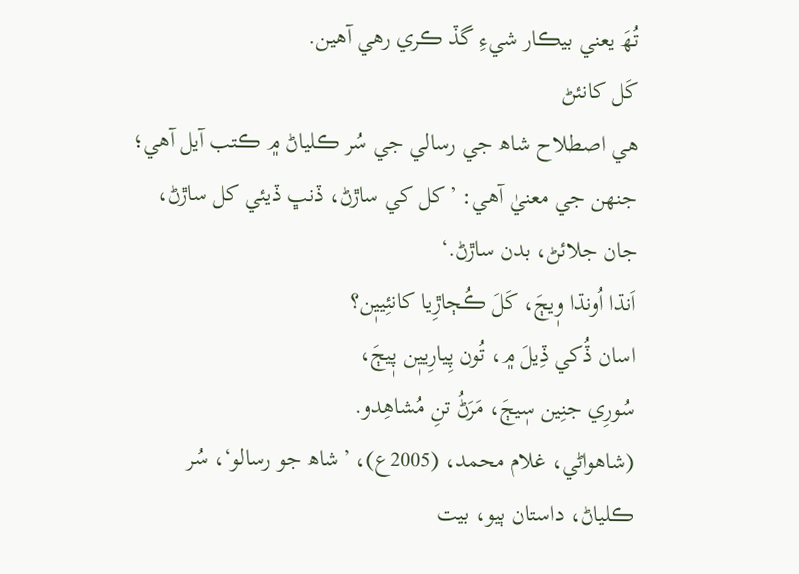تُھَ يعني بيڪار شيءِ گڏ ڪري رهي آھين.
کَل کانئڻ
ھي اصطلاح شاھ جي رسالي جي سُر ڪلياڻ ۾ ڪتب آيل آھي؛ جنھن جي معنيٰ آھي: ’کل کي ساڙڻ، ڏنڀ ڏيئي کل ساڙڻ، جان جلائڻ، بدن ساڙڻ.‘
اَنڌا اُونڌا وٖيڄَ، کَلَ ڪُڄاڙِيا کانئِييٖن؟
اسان ڏُکي ڏِيلَ ۾، تُون پِيارِييٖن پٖيڄَ،
سُورِي جنِين سٖيڄَ، مَرَڻُ تنِ مُشاھِدو.
(شاھواڻي، غلام محمد، (2005ع)، ’شاھ جو رسالو‘، سُر ڪلياڻ، داستان ٻيو، بيت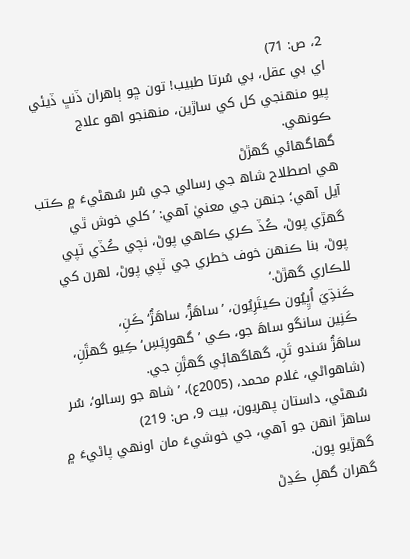2، ص: 71)
اي بي عقل، بي سُرتا طبيب! تون ڇو ٻاھران ڏنڀ ڏيئي پيو منھنجي کل کي ساڙين، منھنجو اھو علاج ڪونهي.
گهاگهائي گهڙڻ
ھي اصطلاح شاھ جي رسالي جي سُر سُهڻيءَ ۾ ڪتب آيل آھي؛ جنھن جي معنيٰ آھي: ’کلي خوش ٿي گهڙي پوڻ، ڪُڏ ڪري ڪاھي پوڻ، نچي ڪُڏي ٽپي پوڻ، بنا ڪنھن خوف خطري جي ٽپي پوڻ، لهرن کي للڪاري گهڙڻ.‘
ڪَنڌِيَ اُڀِيُون ڪيتَرِيُون، ’ساھَڙُ، ساھَڙُ‘ ڪَنِ،
ڪَنِين سانگو ساھَ جو، ڪي ’گهورِيَسِ‘ ڪِيو گهڙَنِ،
ساھَڙُ سَندو تَنِ، گهاگهائٖي گهڙَنِ جي.
(شاھواڻي، غلام محمد، (2005ع)، ’شاھ جو رسالو‘، سُر سُهڻي، داستان پھريون، بيت 9، ص: 219)
ساھڙ انهن جو آھي، جي خوشيءَ مان اونهي پاڻيءَ ۾ گهڙيو پون.
گهران گهلِ ڪَڍڻ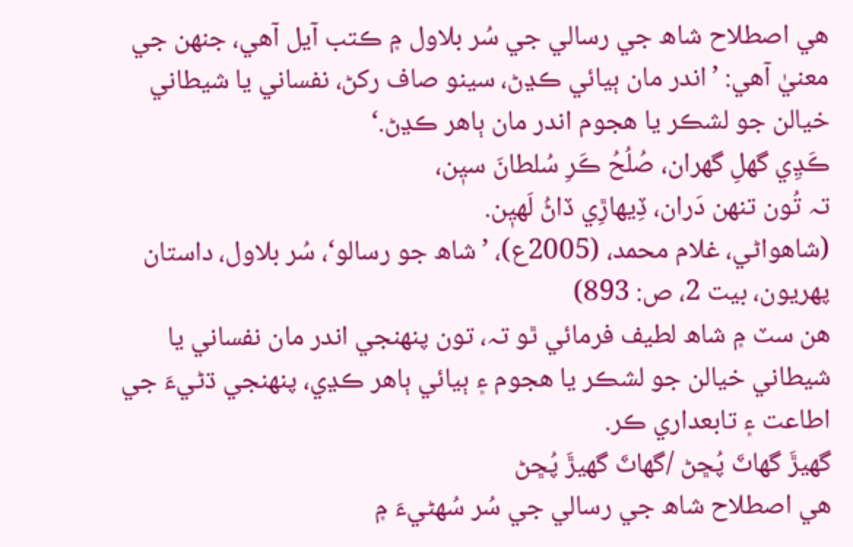ھي اصطلاح شاھ جي رسالي جي سُر بلاول ۾ ڪتب آيل آھي، جنھن جي معنيٰ آھي: ’اندر مان ٻيائي ڪڍڻ، سينو صاف رکڻ، نفساني يا شيطاني خيالن جو لشڪر يا ھجوم اندر مان ٻاھر ڪڍڻ.‘
ڪَڍِي گهلِ گهران، صُلُحُ ڪَرِ سُلطانَ سيٖن،
تہ تُون تنھن دَران، ڏِيھاڙِي ڏاڻُ لَھيٖن.
(شاھواڻي، غلام محمد، (2005ع)، ’شاھ جو رسالو‘، سُر بلاول، داستان پھريون، بيت 2، ص: 893)
ھن سٽ ۾ شاھ لطيف فرمائي ٿو تہ، تون پنھنجي اندر مان نفساني يا شيطاني خيالن جو لشڪر يا ھجوم ۽ ٻيائي ٻاھر ڪڍي، پنھنجي ڌڻيءَ جي اطاعت ۽ تابعداري ڪر.
گهيڙَ گهاٽَ پُڇڻ /گهاٽَ گهيڙَ پُڇڻ
ھي اصطلاح شاھ جي رسالي جي سُر سُهڻيءَ ۾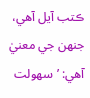ڪتب آيل آھي، جنھن جي معنيٰ آھي: ’سھولت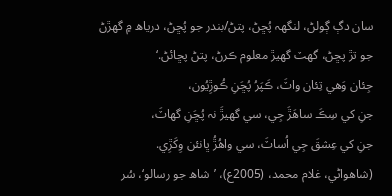سان دڳ ڳولڻ، لنگهہ پُڇڻ، پتڻ/بندر جو پُڇڻ، درياھ ۾ گهڙڻ جو تڙ پڇڻ، گهٽ گهيڙ معلوم ڪرڻ، پتڻ پڇائڻ.‘
جِئان وَهي تِئان واٽَ، ڪَپَرُ پُڇَنِ ڪُوڙِيُون،
جنِ کي سِڪَ ساھَڙَ جِي، سي گهيڙَ نہ پُڇَنِ گهاٽَ،
جنِ کي عِشقَ جِي اُساٽَ، سي واھُڙُ ڀانئن وِکَڙِي.
(شاھواڻي، غلام محمد، (2005ع)، ’شاھ جو رسالو‘، سُر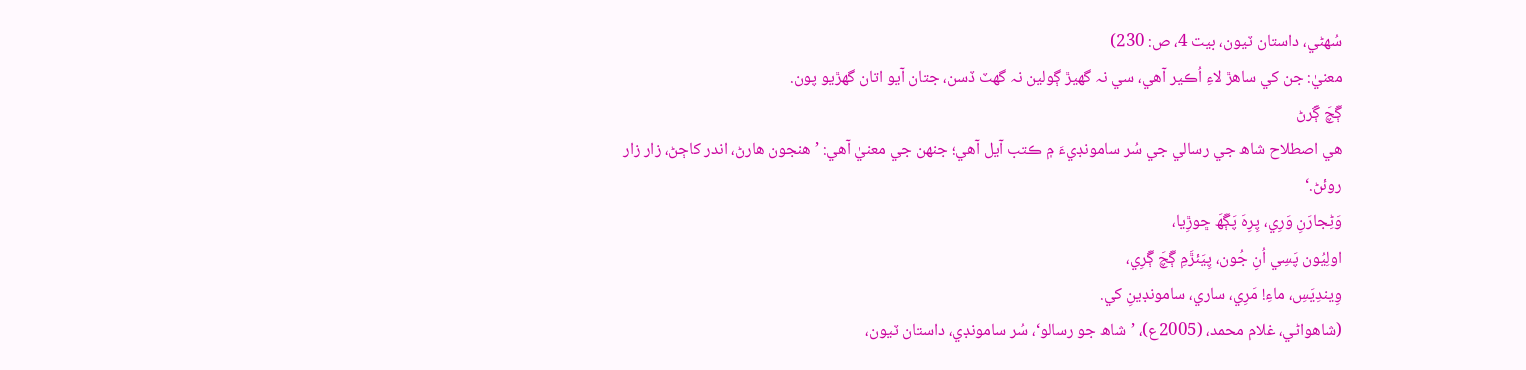سُهڻي، داستان ٽيون، بيت 4، ص: 230)
معنيٰ: جن کي ساھڙ لاءِ اُڪير آھي، سي نہ گهيڙ ڳولين نہ گهٽ ڏسن، جتان آيو اتان گهڙيو پون.
ڳَچَ ڳَرڻ
ھي اصطلاح شاھ جي رسالي جي سُر سامونڊيءَ ۾ ڪتب آيل آھي؛ جنھن جي معنيٰ آھي: ’هنجون ھارڻ، اندر کاڄڻ، زار زار روئڻ.‘
وَڻِجارَنِ وَرِي، پِرِهَ پَڳَھَ ڇوڙِيا،
اولِيُون پَسِي اُنِ جُون، پِيَئڙَمِ ڳَچَ ڳَرِي،
وِيندِيَسِ، ماءِ! مَرِي، ساري، سامونڊينِ کي.
(شاھواڻي، غلام محمد، (2005ع)، ’شاھ جو رسالو‘، سُر سامونڊي، داستان ٽيون،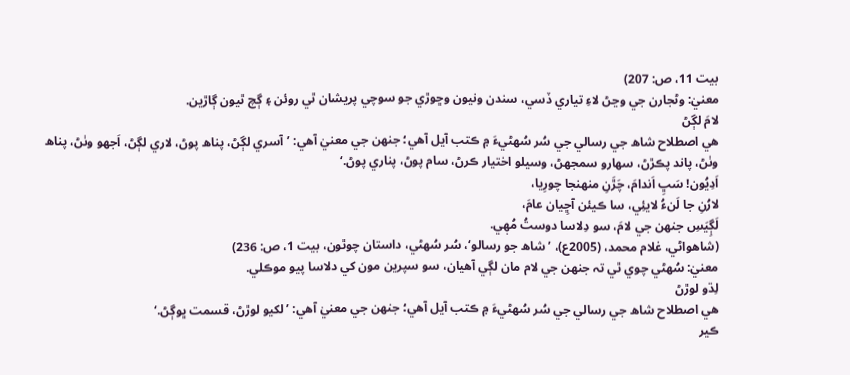بيت 11، ص: 207)
معنيٰ: وڻجارن جي وڃڻ لاءِ تياري ڏسي، سندن ونيون وڇوڙي جو سوچي پريشان ٿي روئن ۽ ڳچ ٿيون ڳاڙين.
لامَ لڳڻ
ھي اصطلاح شاھ جي رسالي جي سُر سُهڻيءَ ۾ ڪتب آيل آھي؛ جنھن جي معنيٰ آھي: ’آسري لڳڻ، پناھ پوڻ، لاري لڳڻ، اَجهو وٺڻ، پناھ وٺڻ، پاند پڪڙڻ، سھارو سمجهڻ، وسيلو اختيار ڪرڻ، سام پوڻ، پناري پوڻ.‘
اَدِيُون! سَڀِ اَندامَ، چَڙَنِ منھنجا چورِيا،
لارُنِ جا لَنءُ لايئِي، سا ڪيئن آڇِيان عامَ،
لَڳِيَسِ جنھن جي لامَ، سو دِلاسا دوستُ مُهٖي.
(شاھواڻي، غلام محمد، (2005ع)، ’شاھ جو رسالو‘، سُر سُهڻي، داستان چوٿون، بيت 1، ص: 236)
معنيٰ: سُهڻي چوي ٿي تہ جنھن جي لام مان لڳي آھيان، سو سپرين مون کي دلاسا پيو موڪلي.
لِڌو لوڙڻ
ھي اصطلاح شاھ جي رسالي جي سُر سُهڻيءَ ۾ ڪتب آيل آھي؛ جنھن جي معنيٰ آھي: ’لکيو لوڙڻ، قسمت ڀوڳڻ.‘
ڪير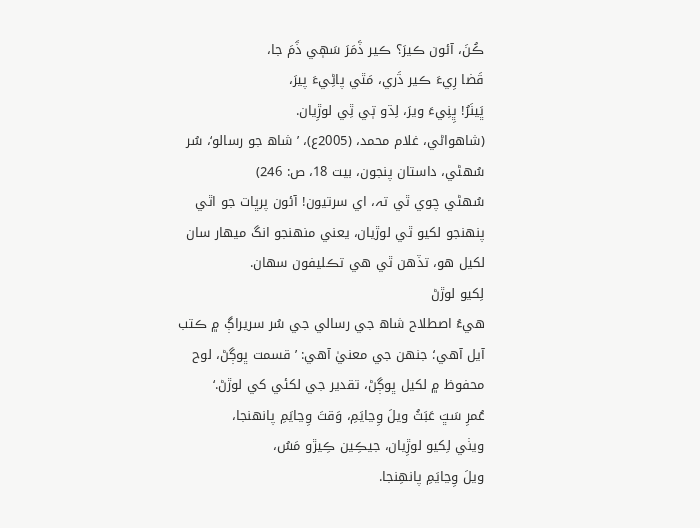ڪُنَ، آئون ڪيرَ؟ ڪير ڏَمَرَ سَھٖي ڏَمَ جا،
قَضا رِيءَ ڪير ڌَري، مَٿي پاڻِيءَ پيرَ،
ڀَينَرُ! ڀِنِيءَ ويرَ، لِڌو تٖي ٿِي لوڙِيان.
(شاھواڻي، غلام محمد، (2005ع)، ’شاھ جو رسالو‘، سُر سُهڻي، داستان پنجون، بيت 18، ص: 246)
سُهڻي چوي ٿي تہ، اي سرتيون! آئون پرڀات جو اٿي پنھنجو لکيو ٿي لوڙيان، يعني منھنجو انگ ميھار سان لکيل ھو، تڏهن ٿي ھي تڪليفون سھان.
لِکيو لوڙڻ
ھيءُ اصطلاح شاھ جي رسالي جي سُر سريراڳ ۾ ڪتب آيل آھي؛ جنھن جي معنيٰ آھي: ’قسمت ڀوڳڻ، لوح محفوظ ۾ لکيل ڀوڳڻ، تقدير جي لکئي کي لوڙڻ.‘
عُمرِ سَڀَ عَبَثُ ويلَ وِڃايَمِ، وَقتَ وِڃايَمِ پانھنجا،
ويٺي لِکيو لوڙِيان، جيڪِين ڪِيڙو مَسُ،
ويلَ وِڃايَمِ پانهِنجا.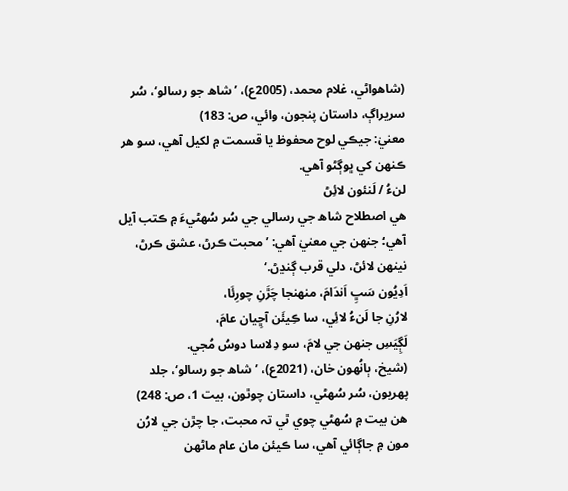(شاھواڻي، غلام محمد، (2005ع)، ’شاھ جو رسالو‘، سُر سريراڳ، داستان پنجون، وائي، ص: 183)
معنيٰ: جيڪي لوح محفوظ يا قسمت ۾ لکيل آھي، سو ھر ڪنھن کي ڀوڳڻو آھي.
لنءُ / لَنئون لائِڻ
ھي اصطلاح شاھ جي رسالي جي سُر سُهڻيءَ ۾ ڪتب آيل آھي؛ جنھن جي معنيٰ آھي: ’محبت ڪرڻ، عشق ڪرڻ، نينھن لائڻ، دلي قرب ڳنڍڻ.‘
اَدِيُون سَڀِ اَندَامَ، منھنجا چَڙَنِ چورِئَا،
لارُنِ جا لَنءُ لائِي، سا ڪِيئَن آڇِيان عامَ،
لَڳِيَسِ جنھن جي لامَ، سو دِلاسا دوسُ مُجي.
(شيخ، ٻانُهون خان، (2021ع)، ’شاھ جو رسالو‘، جلد پھريون، سُر سُهڻي، داستان چوٿون، بيت 1، ص: 248)
ھن بيت ۾ سُهڻي چوي ٿي تہ محبت، جا چڙن جي لارُن مون ۾ جاڳائي آھي، سا ڪيئن مان عام ماڻهن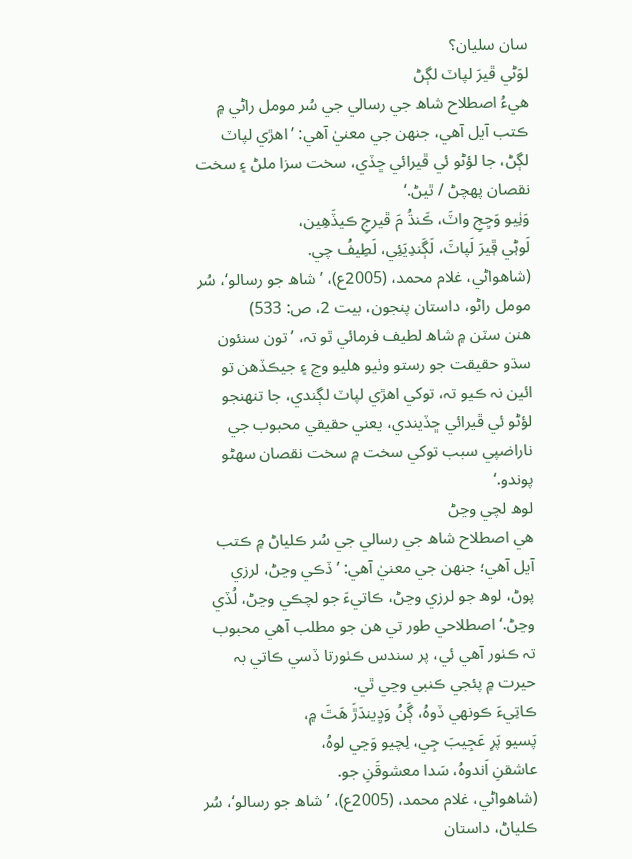سان سليان؟
لوَڻي ڦيرَ لپاٽ لڳڻ
ھيءُ اصطلاح شاھ جي رسالي جي سُر مومل راڻي ۾ ڪتب آيل آھي، جنھن جي معنيٰ آھي: ’اھڙي لپاٽ لڳڻ، جا لؤڻو ئي ڦيرائي ڇڏي، سخت سزا ملڻ ۽ سخت نقصان پھچڻ / ٿيڻ.‘
وَٺِيو وَڃِجِ واٽَ، ڪَنڌُ مَ ڦيرجِ ڪيڏَهِين،
لَوڻٖي ڦٖيرَ لَپاٽَ، لَڳَندِيَئِي، لَطِيفُ چي.
(شاھواڻي، غلام محمد، (2005ع)، ’شاھ جو رسالو‘، سُر مومل راڻو، داستان پنجون، بيت 2، ص: 533)
ھنن سٽن ۾ شاھ لطيف فرمائي ٿو تہ، ’تون سنئون سڌو حقيقت جو رستو وٺيو ھليو وڃ ۽ جيڪڏهن تو ائين نہ ڪيو تہ، توکي اھڙي لپاٽ لڳندي، جا تنھنجو لؤڻو ئي ڦيرائي ڇڏيندي، يعني حقيقي محبوب جي ناراضپي سبب توکي سخت ۾ سخت نقصان سھڻو پوندو.‘
لوھ لچي وڃڻ
ھي اصطلاح شاھ جي رسالي جي سُر ڪلياڻ ۾ ڪتب آيل آھي؛ جنھن جي معنيٰ آھي: ’ڏڪي وڃڻ، لرزي پوڻ، لوھ جو لرزي وڃڻ، ڪاتيءَ جو لچڪي وڃڻ، لُڏي وڃڻ.‘ اصطلاحي طور تي ھن جو مطلب آھي محبوب تہ ڪٺور آھي ئي، پر سندس ڪٺورتا ڏسي ڪاتي بہ حيرت ۾ پئجي ڪنبي وڃي ٿي.
ڪاتِيءَ ڪونهي ڏوهُ، ڳَنُ وَڍِيندَڙَ ھَٿَ ۾،
پَسيو پَرِ عَجِيبَ جِي، لِچيو وَڃي لوهُ،
عاشقنِ اَندوهُ، سَدا معشوقَنِ جو.
(شاھواڻي، غلام محمد، (2005ع)، ’شاھ جو رسالو‘، سُر ڪلياڻ، داستان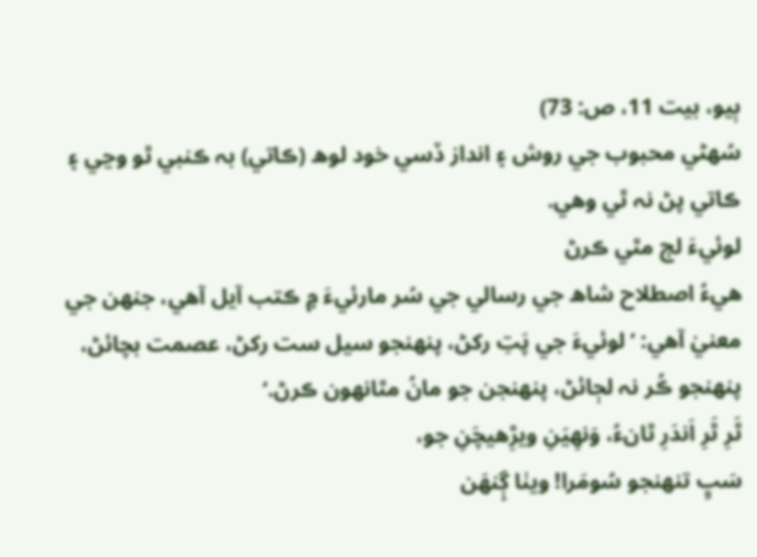ٻيو، بيت 11، ص: 73)
سُهڻي محبوب جي روش ۽ انداز ڏسي خود لوھ (ڪاتي) بہ ڪنبي ٿو وڃي ۽ ڪاتي پڻ نہ ٿي وهي.
لوئيءَ لڄ مٿي ڪرڻ
ھيءُ اصطلاح شاھ جي رسالي جي سُر مارئيءَ ۾ ڪتب آيل آھي، جنھن جي معنيٰ آھي: ’لوئيءَ جي پَتِ رکڻ، پنھنجو سيل ست رکڻ، عصمت بچائڻ، پنھنجو ڪُر نہ لڄائڻ، پنھنجن جو مانُ مٿانھون ڪرڻ.‘
ٿَرِ ٿَرِ اَندَرِ ٿانءُ، وَنهِيَنِ ويڙِهيچَنِ جو،
سَڀِ تنھنجو سُومَرا! ويٺا ڳِنھَن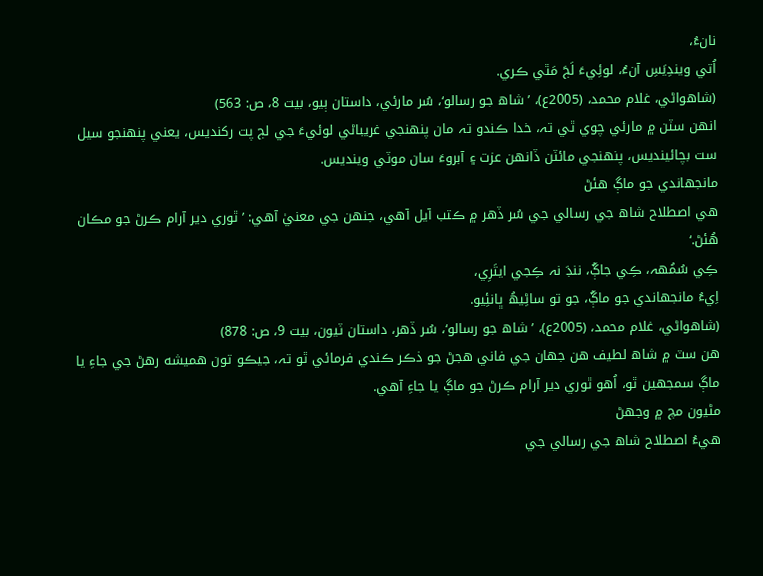نانءُ،
اُتي ويندِيَسِ آنءُ، لوئِيءَ لَڄَ مَٿي ڪري.
(شاھواڻي، غلام محمد، (2005ع)، ’شاھ جو رسالو‘، سُر مارئي، داستان ٻيو، بيت 8، ص: 563)
انهن سٽن ۾ مارئي چوي ٿي تہ، خدا ڪندو تہ مان پنھنجي غريباڻي لوئيءَ جي لڄ پت رکنديس، يعني پنھنجو سيل ست بچائينديس، پنھنجي مائٽن ڏانھن عزت ۽ آبروءَ سان موٽي وينديس.
مانجهاندي جو ماڳ ھئڻ
ھي اصطلاح شاھ جي رسالي جي سُر ڏهر ۾ ڪتب آيل آھي، جنھن جي معنيٰ آھي: ’ٿوري دير آرام ڪرڻ جو مڪان ھُئڻ.‘
ڪِي سُمُهہ، ڪِي جاڳُ، ننڊَ نہ ڪِجي ايتَرِي،
اِيءُ مانجهاندي جو ماڳُ، جو تو ساڻِيھُ ڀانئِيو.
(شاھواڻي، غلام محمد، (2005ع)، ’شاھ جو رسالو‘، سُر ڏهر، داستان ٽيون، بيت 9، ص: 878)
ھن سٽ ۾ شاھ لطيف ھن جھان جي فاني ھجڻ جو ذڪر ڪندي فرمائي ٿو تہ، جيڪو تون ھميشه رهڻ جي جاءِ يا ماڳ سمجھين ٿو، اُھو ٿوري دير آرام ڪرڻ جو ماڳ يا جاءِ آھي.
مڻيون مچ ۾ وجهڻ
ھيءُ اصطلاح شاھ جي رسالي جي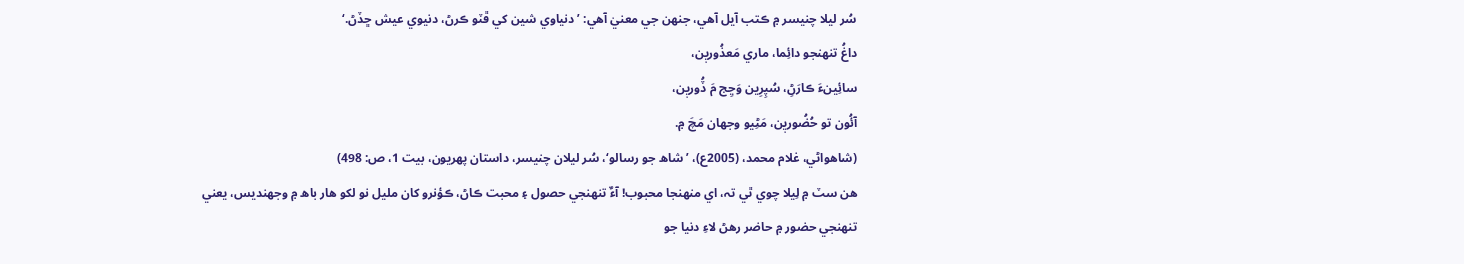سُر ليلا چنيسر ۾ ڪتب آيل آھي، جنھن جي معنيٰ آھي: ’دنياوي شين کي ڦٽو ڪرڻ، دنيوي عيش ڇڏڻ.‘
داغُ تنھنجو دائِما، ماري مَعذُوريٖن،
سائِينءَ ڪارَڻِ، سُپِرِين وَڃِج مَ ڏُوريٖن،
آئُون تو حُضُوريٖن، مَڻِيو وجھان مَچَ ۾.
(شاھواڻي، غلام محمد، (2005ع)، ’شاھ جو رسالو‘، سُر ليلان چنيسر، داستان پھريون، بيت 1، ص: 498)
ھن سٽ ۾ لِيلا چوي ٿي تہ، اي منھنجا محبوب! آءٌ تنھنجي حصول ۽ محبت ڪاڻ، ڪؤنرو کان مليل نو لکو ھار باھ ۾ وجهنديس، يعني تنھنجي حضور ۾ حاضر رهڻ لاءِ دنيا جو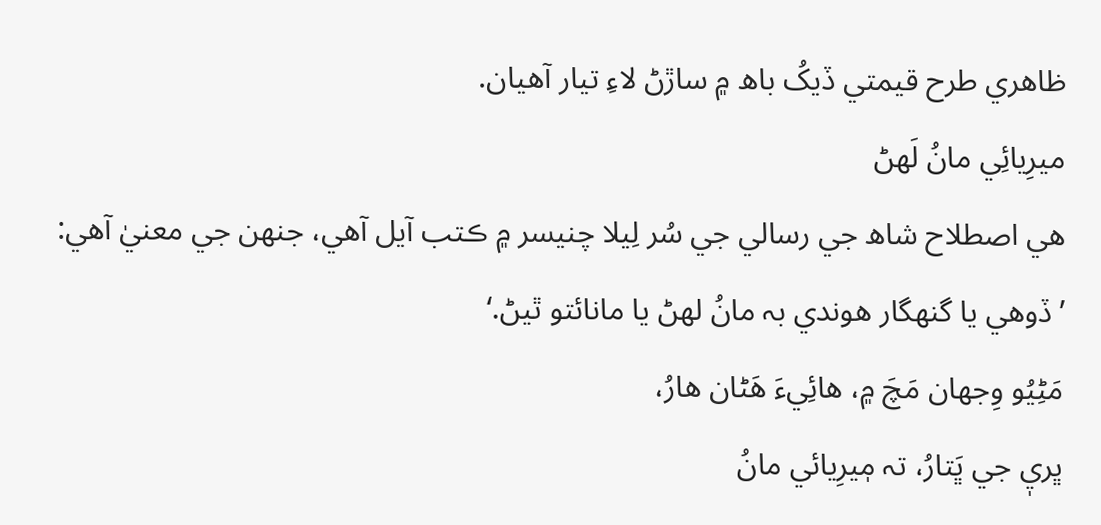ظاھري طرح قيمتي ڏيکُ باھ ۾ ساڙڻ لاءِ تيار آھيان.
ميرِيائِي مانُ لَھڻ
ھي اصطلاح شاھ جي رسالي جي سُر لِيلا چنيسر ۾ ڪتب آيل آھي، جنھن جي معنيٰ آھي: ’ڏوهي يا گنهگار ھوندي بہ مانُ لھڻ يا مانائتو ٿيڻ.‘
مَڻِيُو وِجهان مَچَ ۾، ھائِيءَ ھَڻان ھارُ،
ڀريٖ جي ڀَتارُ، تہ مٖيرِيائي مانُ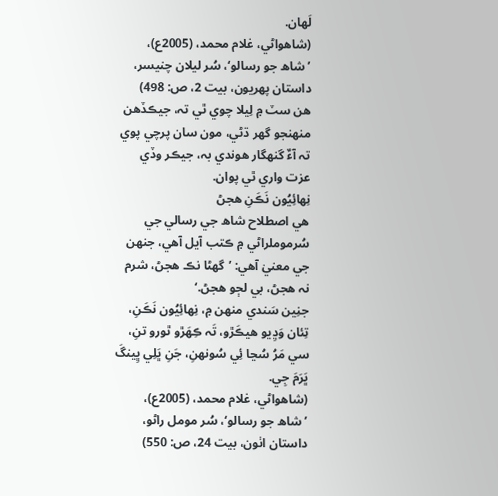لَهان.
(شاھواڻي، غلام محمد، (2005ع)، ’شاھ جو رسالو‘، سُر ليلان چنيسر، داستان پھريون، بيت 2، ص: 498)
ھن سٽ ۾ لِيلا چوي ٿي تہ، جيڪڏهن منھنجو گهر ڌڻي، مون سان پرچي پوي تہ آءٌ گنهگار ھوندي بہ، جيڪر وڏي عزت واري ٿي پوان.
نِھائِيُون نَڪَنِ ھجڻ
ھي اصطلاح شاھ جي رسالي جي سُرموملراڻي ۾ ڪتب آيل آھي، جنھن جي معنيٰ آھي: ’گهڻا نڪ ھجڻ، شرم نہ ھجڻ، بي لڄو ھجڻ.‘
جنِين سَندي منھن ۾، نِھائِيُون نَڪَنِ،
تِئان وَڍِيو ھيڪَڙو، تَہ ڪِھَڙو ٿورو تنِ،
سي مَرُ سُڃا ئِي سُونهنِ، جَنِ ڀَلِي ڀِينگَ ڀَرَمَ جِي.
(شاھواڻي، غلام محمد، (2005ع)، ’شاھ جو رسالو‘، سُر مومل راڻو، داستان اٺون، بيت 24، ص: 550)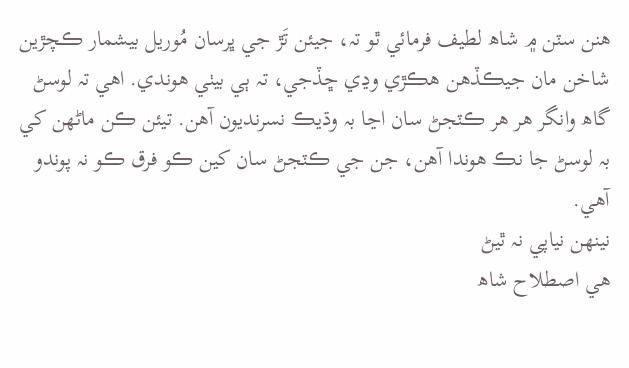ھنن سٽن ۾ شاھ لطيف فرمائي ٿو تہ، جيئن تَڙ جي ڀرسان مُوريل بيشمار ڪچڙين شاخن مان جيڪڏهن ھڪڙي وڍي ڇڏجي، تہ ٻي بيٺي ھوندي. اھي تہ لوسڻ گاھ وانگر ھر ھر ڪٽجڻ سان اڃا بہ وڌيڪ نسرنديون آھن. تيئن ڪن ماڻهن کي بہ لوسڻ جا نڪ ھوندا آھن، جن جي ڪٽجڻ سان کين ڪو فرق ڪو نہ پوندو آھي.
نينھن نياپي نہ ٿيڻ
ھي اصطلاح شاھ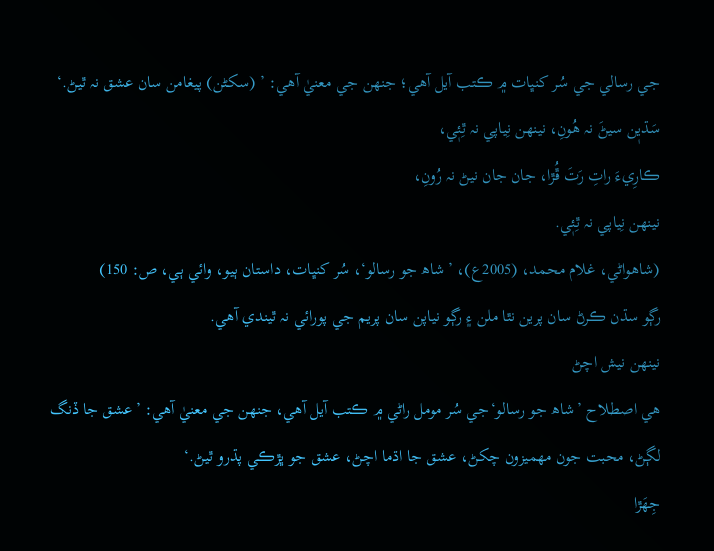جي رسالي جي سُر کنڀات ۾ ڪتب آيل آھي؛ جنھن جي معنيٰ آھي: ’ (سکڻن) پيغامن سان عشق نہ ٿيڻ.‘
سَڌيٖن سيڻَ نہ ھُونِ، نينھن نِياپي نہ ٿِئٖي،
ڪارِيءَ راتِ رَتَ ڦُڙا، جان جان نيڻ نہ رُونِ،
نينھن نِياپي نہ ٿِئٖي.
(شاھواڻي، غلام محمد، (2005ع)، ’شاھ جو رسالو‘، سُر کنڀات، داستان ٻيو، وائي ٻي، ص: 150)
رڳو سڌن ڪرڻ سان پرين نٿا ملن ۽ رڳو نياپن سان پريم جي پورائي نہ ٿيندي آھي.
نينھن نيش اچڻ
ھي اصطلاح ’شاھ جو رسالو‘جي سُر مومل راڻي ۾ ڪتب آيل آھي، جنھن جي معنيٰ آھي: ’عشق جا ڏنگ لڳڻ، محبت جون مھميزون چکڻ، عشق جا اڌما اچڻ، عشق جو ڀڙڪي پڌرو ٿيڻ.‘
جِهَڙا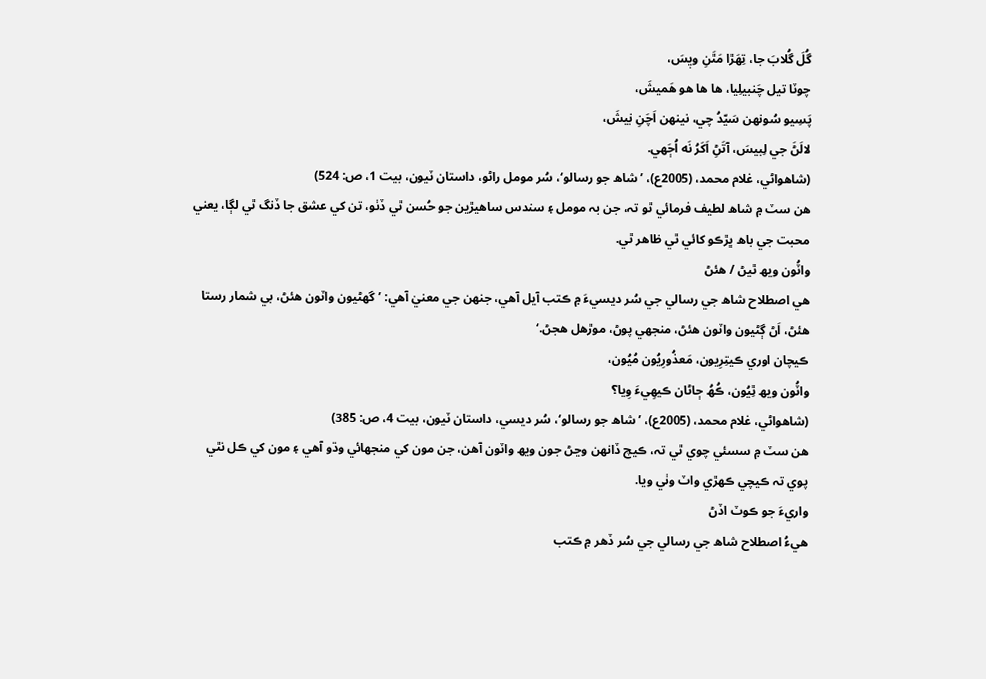گُلَ گُلابَ جا، تِھَڙا مَٿَنِ ويٖسَ،
چوٽا تيل چَنبيلِيا، ھا ھا ھو ھَميشَ،
پَسِيو سُونھن سَيّدُ چي، نينھن اَچَنِ نٖيشَ،
لالَڻَ جي لِبيسَ، آتَڻِ اَکَرُ نَه اُڄَھي.
(شاھواڻي، غلام محمد، (2005ع)، ’شاھ جو رسالو‘، سُر مومل راڻو، داستان ٽيون، بيت 1، ص: 524)
ھن سٽ ۾ شاھ لطيف فرمائي ٿو تہ، جن بہ مومل ۽ سندس ساھيڙين جو حُسن ٿي ڏٺو، تن کي عشق جا ڏنگ ٿي لڳا، يعني محبت جي باھ ڀڙڪو کائي ٿي ظاھر ٿي.
واٽُون ويھ ٿيڻ / هئڻ
ھي اصطلاح شاھ جي رسالي جي سُر ديسيءَ ۾ ڪتب آيل آھي، جنھن جي معنيٰ آھي: ’گهڻيون واٽون ھئڻ، بي شمار رستا ھئڻ، اَڻ ڳڻيون واٽون ھئڻ، منجهي پوڻ، موڙهل ھجڻ.‘
ڪيچان اوري ڪيتِرِيون، مَعذُورِيُون مُيُون،
واٽُون ويھ ٿِيُون، ڪُھُ ڄاڻان ڪيهِيءَ وِيا؟
(شاھواڻي، غلام محمد، (2005ع)، ’شاھ جو رسالو‘، سُر ديسي، داستان ٽيون، بيت 4، ص: 385)
ھن سٽ ۾ سسئي چوي ٿي تہ، ڪيچ ڏانھن وڃڻ جون ويھ واٽون آھن، جن مون کي منجهائي وڌو آھي ۽ مون کي ڪل نٿي پوي تہ ڪيچي ڪھڙي واٽ وٺي ويا.
واريءَ جو ڪوٽ اڏڻ
ھيءُ اصطلاح شاھ جي رسالي جي سُر ڏهر ۾ ڪتب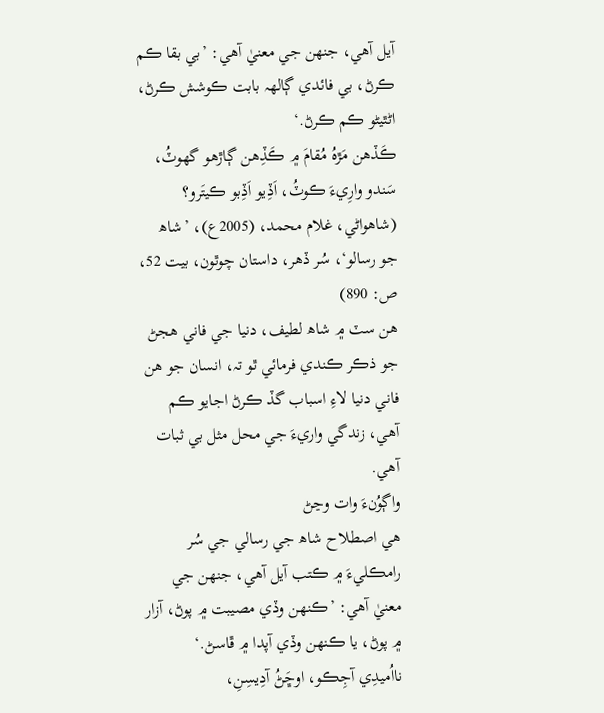آيل آھي، جنھن جي معنيٰ آھي: ’بي بقا ڪم ڪرڻ، بي فائدي ڳالهہ بابت ڪوشش ڪرڻ، اڻٿيڻو ڪم ڪرڻ.‘
ڪَڏهن مَڙهُ مُقامَ ۾ ڪَڏِهن ڳاڙهو گهوٽُ،
سَندو وارِيءَ ڪوٽُ، اَڏِيو اَڏِبو ڪيتَرو؟
(شاھواڻي، غلام محمد، (2005ع)، ’شاھ جو رسالو‘، سُر ڏهر، داستان چوٿون، بيت 52، ص: 890)
ھن سٽ ۾ شاھ لطيف، دنيا جي فاني ھجڻ جو ذڪر ڪندي فرمائي ٿو تہ، انسان جو ھن فاني دنيا لاءِ اسباب گڏ ڪرڻ اجايو ڪم آھي، زندگي واريءَ جي محل مثل بي ثبات آھي.
واڳوُنءَ وات وڃڻ
ھي اصطلاح شاھ جي رسالي جي سُر رامڪليءَ ۾ ڪتب آيل آھي، جنھن جي معنيٰ آھي: ’ڪنھن وڏي مصيبت ۾ پوڻ، آزار ۾ پوڻ، يا ڪنھن وڏي آپدا ۾ ڦاسڻ.‘
نااُميدِي آجِڪو، اوڇَڻُ آدِيسِنِ،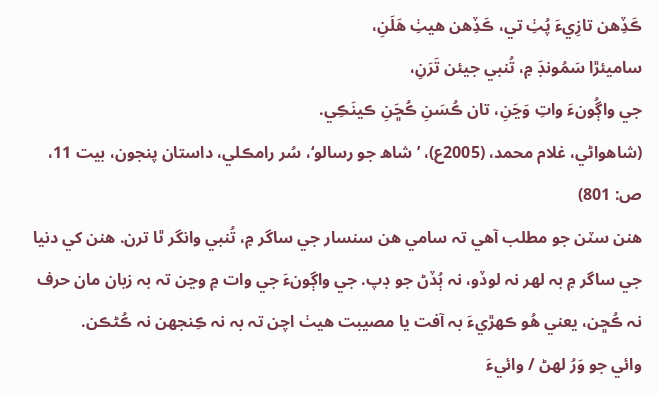ڪَڏِهن تازِيءَ پُٺِ تي، ڪَڏِهن ھيٺِ ھَلَنِ،
ساميئڙا سَمُونڊَ ۾، تُنبي جيئن تَرَنِ،
جي واڳُونءَ واتِ وَڃَنِ، تان ڪُسَنِ ڪُڇَنِ ڪينَڪِي.
(شاھواڻي، غلام محمد، (2005ع)، ’شاھ جو رسالو‘، سُر رامڪلي، داستان پنجون، بيت 11، ص: 801)
ھنن سٽن جو مطلب آھي تہ سامي ھن سنسار جي ساگر ۾، تُنبي وانگر ٿا ترن. ھنن کي دنيا جي ساگر ۾ بہ لهر نہ لوڏو، نہ ٻُڏڻ جو ڊپ. جي واڳونءَ جي وات ۾ وڃن تہ بہ زبان مان حرف نہ ڪُڇن، يعني ھُو ڪھڙيءَ بہ آفت يا مصيبت ھيٺ اچن تہ بہ نہ ڪِنجھن نہ ڪُڻڪن.
وائي جو وَرُ لھڻ / وائيءَ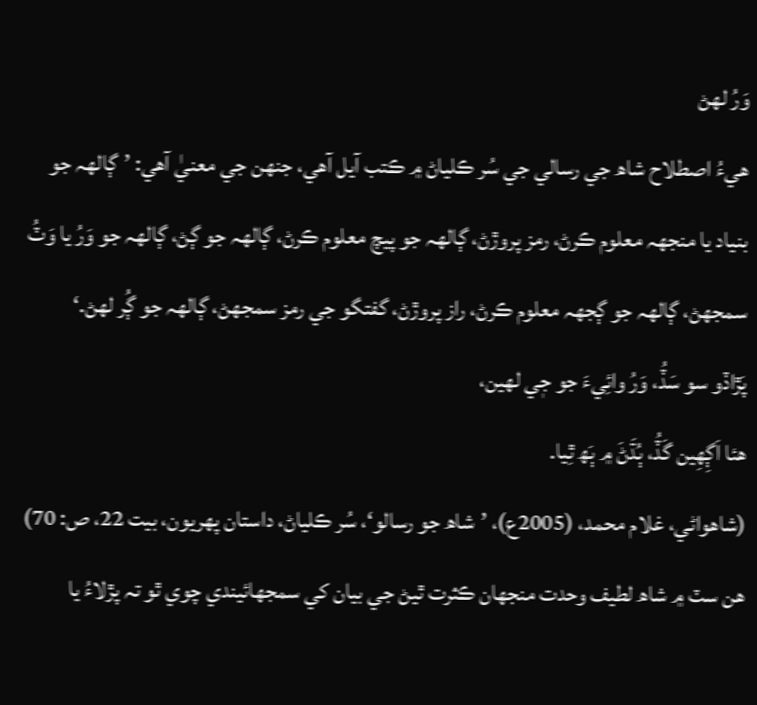وَرُ لھڻ
ھيءُ اصطلاح شاھ جي رسالي جي سُر ڪلياڻ ۾ ڪتب آيل آھي، جنھن جي معنيٰ آھي: ’ڳالهہ جو بنياد يا منجهہ معلوم ڪرڻ، رمز پروڙڻ، ڳالهہ جو پيچ معلوم ڪرڻ، ڳالهہ جو ڳڻ، ڳالهہ جو وَرُ يا وَٽُ سمجهڻ، ڳالهہ جو ڳجهہ معلوم ڪرڻ، راز پروڙڻ، گفتگو جي رمز سمجهڻ، ڳالهہ جو ڳُر لهڻ.‘
پَڙاڏو سو سَڏُ، وَرُ وائِيءَ جو جٖي لھين،
ھئا اَڳِھِين گَڏُ، ٻُڌَڻَ ۾ ٻَھ ٿِيا.
(شاھواڻي، غلام محمد، (2005ع)، ’شاھ جو رسالو‘، سُر ڪلياڻ، داستان پھريون، بيت 22، ص: 70)
ھن سٽ ۾ شاھ لطيف وحدت منجھان ڪثرت ٿيڻ جي بيان کي سمجهائيندي چوي ٿو تہ پڙلاءُ يا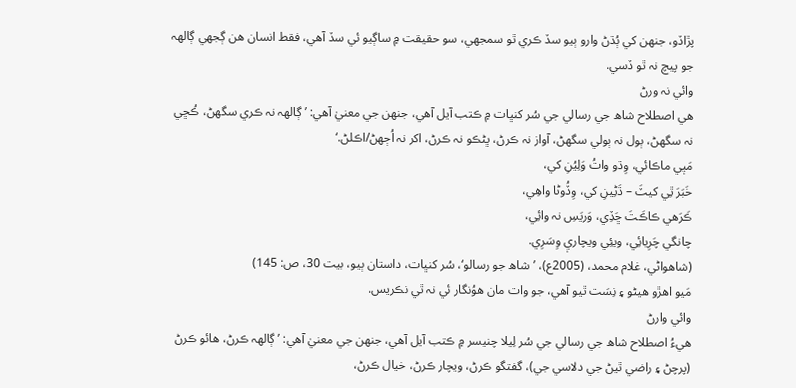پڙاڏو، جنھن کي ٻُڌڻ وارو ٻيو سڏ ڪري ٿو سمجھي، سو حقيقت ۾ ساڳيو ئي سڏ آھي، فقط انسان ھن ڳجهي ڳالهہ جو پيچ نہ ٿو ڏسي.
وائي نہ ورڻ
ھي اصطلاح شاھ جي رسالي جي سُر کنڀات ۾ ڪتب آيل آھي، جنھن جي معنيٰ آھي: ’ڳالهہ نہ ڪري سگهڻ، ڪُڇي نہ سگهڻ، ٻول نہ ٻولي سگهڻ، آواز نہ ڪرڻ، ڀڻڪو نہ ڪرڻ، اکر نہ اُڄھڻ/اڪلڻ.‘
مَيٖي ماڪائي، وِڌو واتُ وَلِيُنِ کي،
خَبَرَ ٿِي کيٽَ – ڌَڻِينِ کي، وِڏُوڻا واھِي،
ڪَرَهي ڪاڪَتَ ڇَڏِي، وَريَسِ نہ وائِي،
چانگي چَرِيائِي، ويئِي ويچاريٖ وِسَرِي.
(شاھواڻي، غلام محمد، (2005ع)، ’شاھ جو رسالو‘، سُر کنڀات، داستان ٻيو، بيت 30، ص: 145)
مَيو اھڙو ھيڻو ۽ نِسَت ٿيو آھي، جو وات مان ھوُنگار ئي نہ ٿي نڪريس.
وائي وارڻ
ھيءُ اصطلاح شاھ جي رسالي جي سُر لِيلا چنيسر ۾ ڪتب آيل آھي، جنھن جي معنيٰ آھي: ’ڳالهہ ڪرڻ، ھائو ڪرڻ (پرچڻ ۽ راضي ٿيڻ جي دلاسي جي)، گفتگو ڪرڻ، ويچار ڪرڻ، خيال ڪرڻ،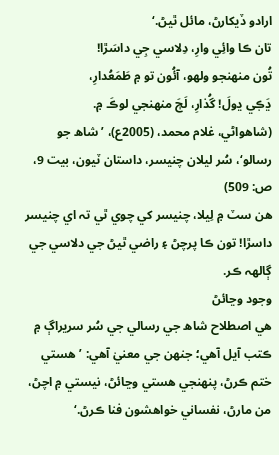ارادو ڏيکارڻ، مائل ٿيڻ.‘
تان ڪا وائِي وارِ، دِلاسي جِي داسَڙا!
تُون منھنجو ولھو، آئُون تو ۾ طَمَعُدارِ،
ڍَڪٖي ڍولَ! گُذارِ، لَڄَ منھنجي لوڪَ ۾.
(شاھواڻي، غلام محمد، (2005ع)، ’شاھ جو رسالو‘، سُر ليلان چنيسر، داستان ٽيون، بيت 9، ص: 509)
ھن سٽ ۾ لِيلا، چنيسر کي چوي ٿي تہ اي چنيسر داسڙا! تون ڪا پرچڻ ۽ راضي ٿيڻ جي دلاسي جي ڳالهہ ڪر.
وجود وڃائڻ
ھي اصطلاح شاھ جي رسالي جي سُر سريراڳ ۾ ڪتب آيل آھي؛ جنھن جي معنيٰ آھي: ’هستي ختم ڪرڻ، پنھنجي ھستي وڃائڻ، نيستي ۾ اچڻ، من مارڻ، نفساني خواھشون فنا ڪرڻ.‘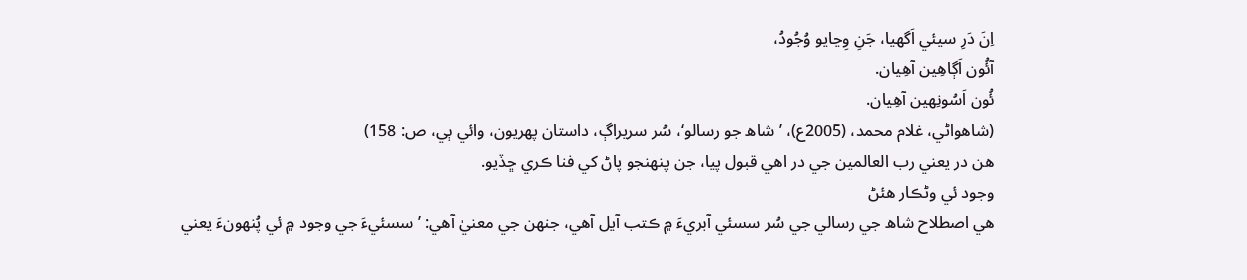اِنَ دَرِ سيئي اَگهيا، جَنِ وِڃايو وُجُودُ،
آئُون اَڳاھِين آھِيان.
ئُون اَسُونِھين آھِيان.
(شاھواڻي، غلام محمد، (2005ع)، ’شاھ جو رسالو‘، سُر سريراڳ، داستان پھريون، وائي ٻي، ص: 158)
ھن در يعني رب العالمين جي در اھي قبول پيا، جن پنھنجو پاڻ کي فنا ڪري ڇڏيو.
وجود ئي وڻڪار ھئڻ
ھي اصطلاح شاھ جي رسالي جي سُر سسئي آبريءَ ۾ ڪتب آيل آھي، جنھن جي معنيٰ آھي: ’سسئيءَ جي وجود ۾ ئي پُنھونءَ يعني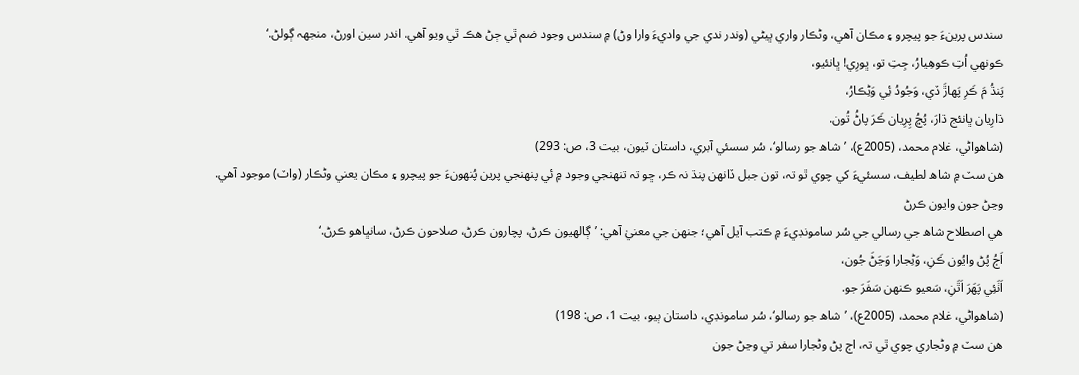سندس پرينءَ جو پيچرو ۽ مڪان آھي، وڻڪار واري ڀيڻي (وندر ندي جي واديءَ وارا وڻ) ۾ سندس وجود ضم ٿي ڄڻ ھڪ ٿي ويو آھي. اندر سين اورڻ، منجهہ ڳولڻ.‘
ڪونهي اُتِ ڪوهِيارُ، جِتِ تو، ڀورِي! ڀانئيو،
پَنڌُ مَ ڪَرِ پَھاڙَ ڏي، وَجُودُ ئِي وَڻِڪارُ،
ڌارِيان ڀانئج ڌارَ، پُڇُ پِرِيان ڪَرَ پاڻُ تُون.
(شاھواڻي، غلام محمد، (2005ع)، ’شاھ جو رسالو‘، سُر سسئي آبري، داستان ٽيون، بيت 3، ص: 293)
ھن سٽ ۾ شاھ لطيف، سسئيءَ کي چوي ٿو تہ، تون جبل ڏانھن پنڌ نہ ڪر، ڇو تہ تنھنجي وجود ۾ ئي پنھنجي پرين پُنھونءَ جو پيچرو ۽ مڪان يعني وڻڪار (واٽ) موجود آھي.
وڃڻ جون وايون ڪرڻ
ھي اصطلاح شاھ جي رسالي جي سُر سامونڊيءَ ۾ ڪتب آيل آھي؛ جنھن جي معنيٰ آھي: ’ڳالهيون ڪرڻ، پچارون ڪرڻ، صلاحون ڪرڻ، سانڀاھو ڪرڻ.‘
اَڄُ پُڻ وايُون ڪَنِ، وَڻِجارا وَڃَڻَ جُون،
اَٺَئِي پَھَرَ اَٿَنِ، سَعيو ڪنھن سَفَرَ جو.
(شاھواڻي، غلام محمد، (2005ع)، ’شاھ جو رسالو‘، سُر سامونڊي، داستان ٻيو، بيت 1، ص: 198)
ھن سٽ ۾ وڻجاري چوي ٿي تہ، اڄ پڻ وڻجارا سفر تي وڃڻ جون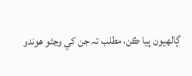ڳالهيون پيا ڪن، مطلب تہ جن کي وڃڻو ھوندو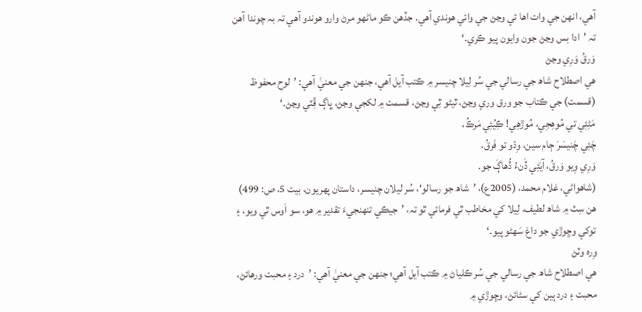آھي، انهن جي وات اھا ئي وڃڻ جي وائي ھوندي آھي. جڏهن ڪو ماڻهو مرڻ وارو ھوندو آھي تہ بہ چوندا آھن تہ ’ادا بس وڃڻ جون وايون پيو ڪري.‘
وَرقُ وَرِي وڃڻ
ھي اصطلاح شاھ جي رسالي جي سُر لِيلا چنيسر ۾ ڪتب آيل آھي، جنھن جي معنيٰ آھي: ’لوح محفوظ (قسمت) جي ڪتاب جو ورق وري وڃڻ، ٿيڻو ٿِي وڃڻ، قسمت ۾ لکجي وڃڻ، ڀاڳ ڦِٽي وڃڻ.‘
مَڻِئٖي تي مُوهِجِي، مُوڙهِي! ڪِيُئِي مَرڪُ،
چَئِي چَنيسَرَ ڄام سين، وِڌو تو فَرقُ،
وَرِي وِيو وَرقُ، آيَئِي ڏَنءُ ڏُهاڳَ جو.
(شاھواڻي، غلام محمد، (2005ع)، ’شاھ جو رسالو‘، سُر ليلان چنيسر، داستان پھريون، بيت 5، ص: 499)
ھن سِٽ ۾ شاھ لطيف، لِيلا کي مخاطب ٿي فرمائي ٿو تہ، ’جيڪي تنھنجيءَ تقدير ۾ ھو، سو اَوس ٿي ويو، ۽ توکي وڇوڙي جو داغ سَھڻو پيو.‘
وِره وٽڻ
ھي اصطلاح شاھ جي رسالي جي سُر ڪلياڻ ۾ ڪتب آيل آھي؛ جنھن جي معنيٰ آھي: ’درد ۽ محبت ورهائڻ، محبت ۽ درد ٻين کي سڻائڻ، وڇوڙي ۾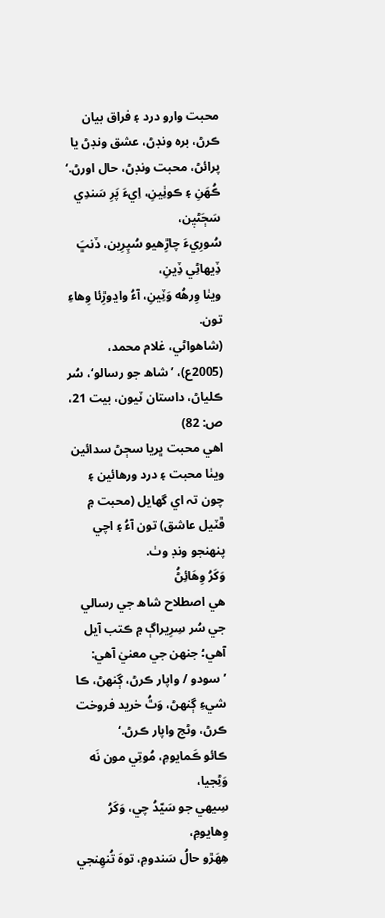محبت وارو درد ۽ فراق بيان ڪرڻ، بره ونڊڻ، عشق ونڊڻ يا پرائڻ، محبت ونڊڻ، حال اورڻ.‘
ڪُھَنِ ۽ ڪوٺِينِ، اِيءَ پَرِ سَندِي سَڄَڻيٖن،
سُورِيءَ چاڙِهيو سُپِرِين، ڏنڀَ ڏِيهاڻِي ڏِينِ،
ويٺا وِرهُه وَٽِينِ، آءُ واڍوڙِئا وِهاءِ تون.
(شاھواڻي، غلام محمد، (2005ع)، ’شاھ جو رسالو‘، سُر ڪلياڻ، داستان ٽيون، بيت 21، ص: 82)
اھي محبت ڀريا سڄڻ سدائين ويٺا محبت ۽ درد ورهائين ۽ چون تہ اي گهايل (محبت ۾ ڦٽيل عاشق) تون آءُ ۽ اچي پنھنجو ونڊ وٺ.
وَکَرُ وِهَائِڻُ
ھي اصطلاح شاھ جي رسالي جي سُر سِرِيراڳ ۾ ڪتب آيل آھي؛ جنھن جي معنيٰ آھي: ’سودو / واپار ڪرڻ، ڳنهڻ، ڪا شيءِ ڳنھڻ، وَٿُ خريد فروخت ڪرڻ، وڻج واپار ڪرڻ.‘
ڪائو ڪَمايومِ، مُوتِي مون نَه وَڻِجيا،
سِيهي جو سَيّدُ چي، وَکَرُ وِهايومِ،
ھِھَڙو حالُ سَندومِ، توهَ تُنھِنجي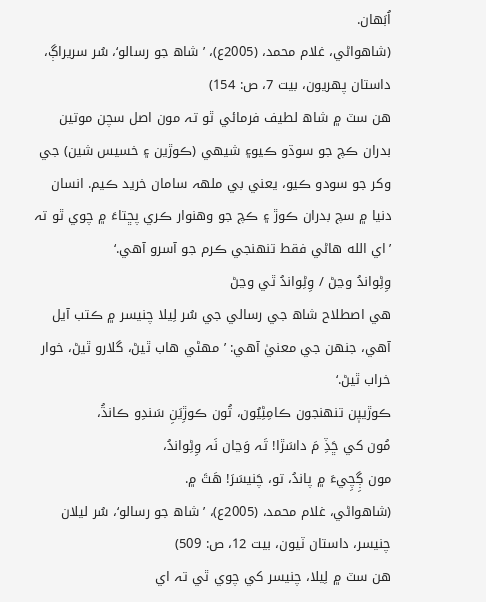اُبَھان.
(شاھواڻي، غلام محمد، (2005ع)، ’شاھ جو رسالو‘، سُر سريراڳ، داستان پھريون، بيت 7، ص: 154)
ھن سٽ ۾ شاھ لطيف فرمائي ٿو تہ مون اصل سچن موتين بدران ڪچ جو سوڌو ڪيو۽ شيھي (ڪوڙين ۽ خسيس شين) جي وکر جو سودو ڪيو، يعني بي ملهہ سامان خريد ڪيم. انسان دنيا ۾ سچ بدران ڪوڙ ۽ ڪچ جو وهنوار ڪري پڇتاءَ ۾ چوي ٿو تہ ’اي الله ھاڻي فقط تنھنجي ڪرم جو آسرو آھي.‘
وِڻِواندُ وڃڻ / وِڻِواندُ ٿي وڃڻ
ھي اصطلاح شاھ جي رسالي جي سُر لِيلا چنيسر ۾ ڪتب آيل آھي، جنھن جي معنيٰ آھي: ’ مهڻي ھاب ٿيڻ، گلارو ٿيڻ، خوار خراب ٿيڻ.‘
ڪوڙييٖن تنھنجون ڪامِڻِيُون، تُون ڪوڙِيَنِ سَندِو ڪانڌُ،
مُون کي ڇَڏِ مَ داسَڙا! تَہ وَڃان نَہ وِڻِواندُ،
مون ڳِچِيءَ ۾ پاندُ، تو، چَنيسَرَ! ھَٿَ ۾.
(شاھواڻي، غلام محمد، (2005ع)، ’شاھ جو رسالو‘، سُر ليلان چنيسر، داستان ٽيون، بيت 12، ص: 509)
ھن سٽ ۾ لِيلا، چنيسر کي چوي ٿي تہ اي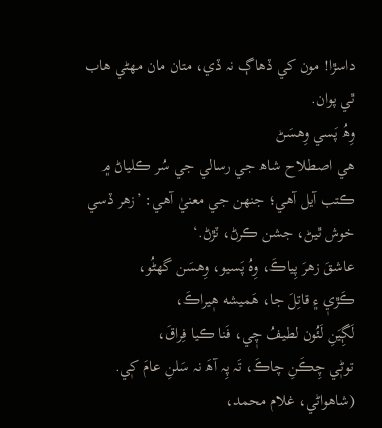داسڙا! مون کي ڏهاڳ نہ ڏي، متان مان مهڻي ھاب ٿي پوان.
وِھُ پَسي وِهسَڻ
ھي اصطلاح شاھ جي رسالي جي سُر ڪلياڻ ۾ ڪتب آيل آھي؛ جنھن جي معنيٰ آھي: ’زھر ڏسي خوش ٿيڻ، جشن ڪرڻ، ٽڙڻ.‘
عاشقَ زھرَ پِياڪَ، وِهُ پَسيو، وِهسَن گهڻُو،
ڪَڙيٖ ۽ قاتِلَ جا، ھَميشه ھٖيراڪَ،
لَڳِيَنِ لَئُون لطيفُ چٖي، فَنا ڪيا فِراقَ،
توڻٖي چِڪَنِ چاڪَ، تَہ پِہ آھَ نہ سَلنِ عامَ کٖي.
(شاھواڻي، غلام محمد،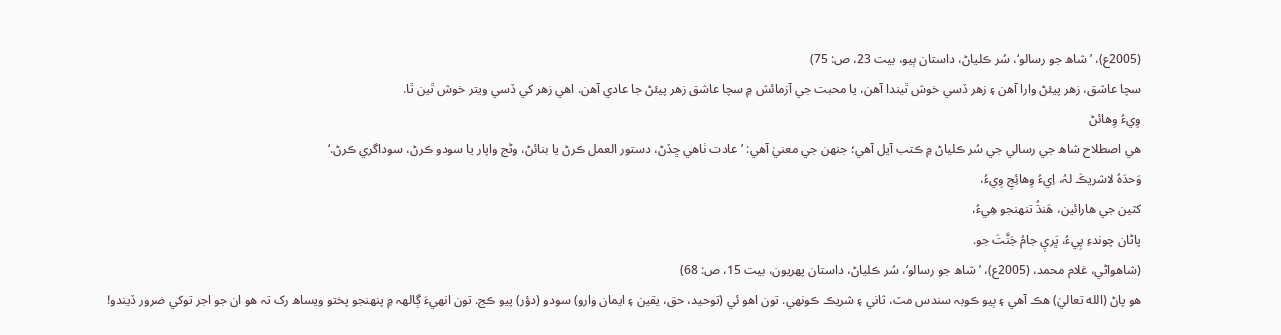(2005ع)، ’شاھ جو رسالو‘، سُر ڪلياڻ، داستان ٻيو، بيت 23، ص: 75)
سچا عاشق، زھر پيئڻ وارا آھن ۽ زھر ڏسي خوش ٿيندا آھن، يا محبت جي آزمائش ۾ سچا عاشق زھر پيئڻ جا عادي آھن. اھي زھر کي ڏسي ويتر خوش ٿين ٿا.
وِيءُ وِهائڻ
ھي اصطلاح شاھ جي رسالي جي سُر ڪلياڻ ۾ ڪتب آيل آھي؛ جنھن جي معنيٰ آھي: ’عادت ٺاھي ڇڏڻ، دستور العمل ڪرڻ يا بنائڻ، وڻج واپار يا سودو ڪرڻ، سوداگري ڪرڻ.‘
وَحدَہُ لاشريڪَ لہُ، اِيءُ وِهائِجِ وِيءُ،
کٽين جي ھارائين، ھَنڌُ تنھنجو ھِيءُ،
پاڻان چوندءِ پِيءُ، ڀَريٖ جامُ جَنَّتَ جو.
(شاھواڻي، غلام محمد، (2005ع)، ’شاھ جو رسالو‘، سُر ڪلياڻ، داستان پھريون، بيت 15، ص: 68)
ھو پاڻ (الله تعاليٰ) ھڪ آھي ۽ ٻيو ڪوبہ سندس مٽ، ثاني ۽ شريڪ ڪونهي. تون اھو ئي (توحيد، حق، يقين ۽ ايمان وارو) سودو (دؤر) پيو ڪج. تون انهيءَ ڳالهہ ۾ پنھنجو پختو ويساھ رک تہ ھو ان جو اجر توکي ضرور ڏيندو!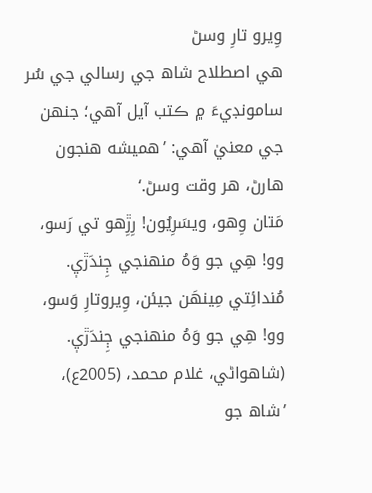وِيرو تارِ وسڻ
ھي اصطلاح شاھ جي رسالي جي سُر سامونڊيءَ ۾ ڪتب آيل آھي؛ جنھن جي معنيٰ آھي: ’هميشه ھنجون ھارڻ، ھر وقت وسڻ.‘
مَتان وِهو، ويسَرِيُون! رِڙِهو تي رَسو،
وو! ھِي جو وَهُ منھنجي ڄِندَڙيٖ.
مُندائِتي مِينهَن جيئن، وِيروتارِ وَسو،
وو! ھِي جو وَهُ منھنجي ڄِندَڙيٖ.
(شاھواڻي، غلام محمد، (2005ع)، ’شاھ جو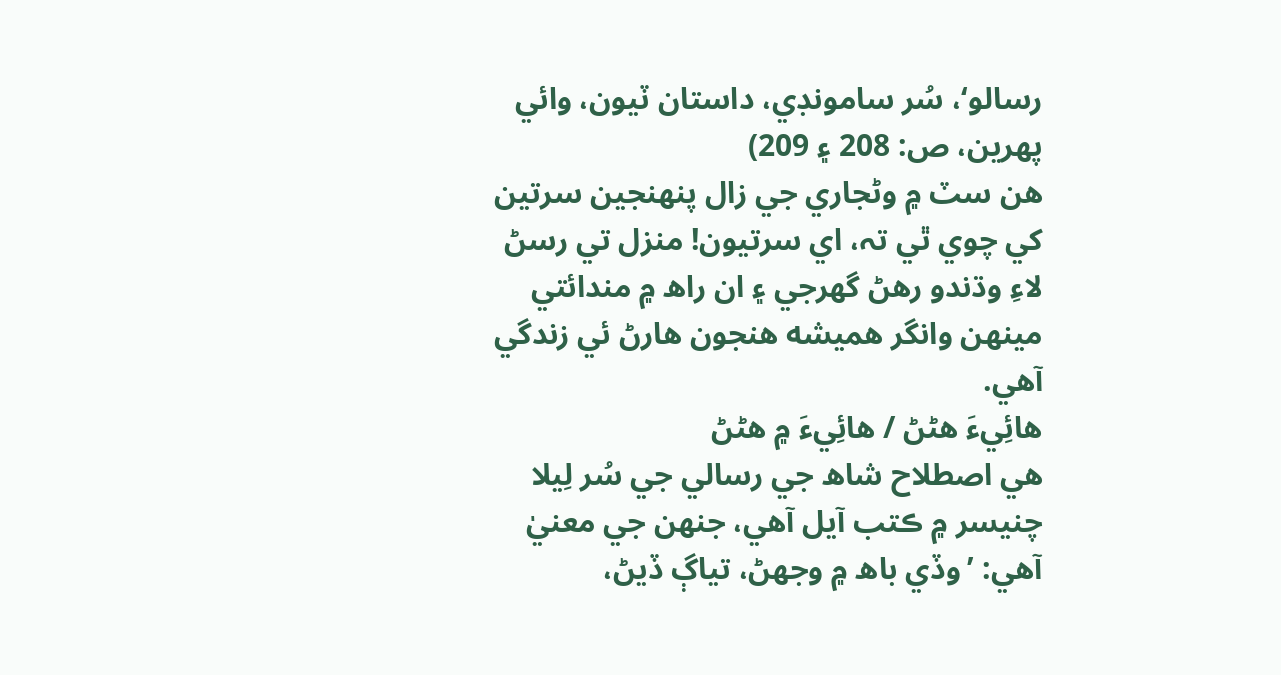رسالو‘، سُر سامونڊي، داستان ٽيون، وائي پھرين، ص: 208 ۽ 209)
ھن سٽ ۾ وڻجاري جي زال پنھنجين سرتين کي چوي ٿي تہ، اي سرتيون! منزل تي رسڻ لاءِ وڌندو رهڻ گهرجي ۽ ان راھ ۾ مندائتي مينهن وانگر ھميشه ھنجون ھارڻ ئي زندگي آھي.
ھائِيءَ ھڻڻ / هائِيءَ ۾ ھڻڻ
ھي اصطلاح شاھ جي رسالي جي سُر لِيلا چنيسر ۾ ڪتب آيل آھي، جنھن جي معنيٰ آھي: ’وڏي باھ ۾ وجهڻ، تياڳ ڏيڻ،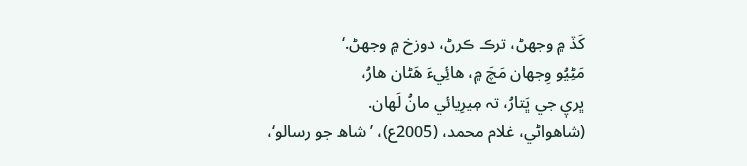کَڏ ۾ وجهڻ، ترڪ ڪرڻ، دوزخ ۾ وجهڻ.‘
مَڻِيُو وِجهان مَچَ ۾، ھائِيءَ ھَڻان ھارُ،
ڀريٖ جي ڀَتارُ، تہ مٖيرِيائي مانُ لَهان.
(شاھواڻي، غلام محمد، (2005ع)، ’شاھ جو رسالو‘،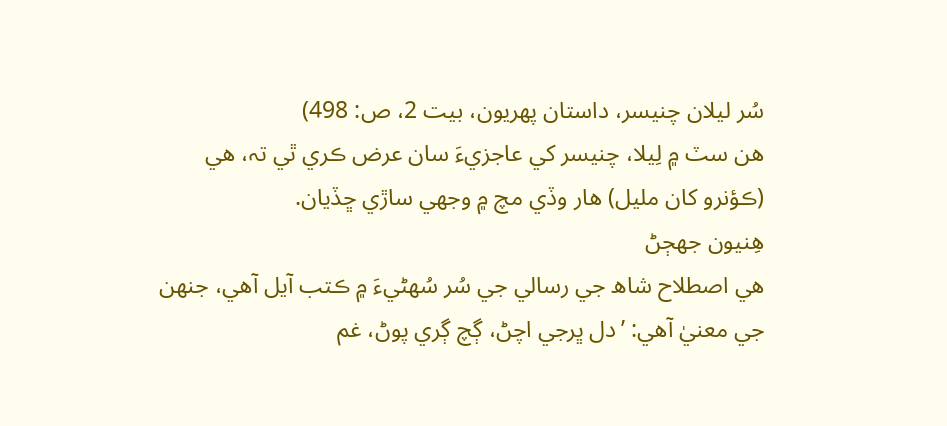سُر ليلان چنيسر، داستان پھريون، بيت 2، ص: 498)
ھن سٽ ۾ لِيلا، چنيسر کي عاجزيءَ سان عرض ڪري ٿي تہ، ھي (ڪؤنرو کان مليل) ھار وڏي مچ ۾ وجهي ساڙي ڇڏيان.
ھِنيون جهڄڻ
ھي اصطلاح شاھ جي رسالي جي سُر سُهڻيءَ ۾ ڪتب آيل آھي، جنھن جي معنيٰ آھي: ’دل ڀرجي اچڻ، ڳچ ڳري پوڻ، غم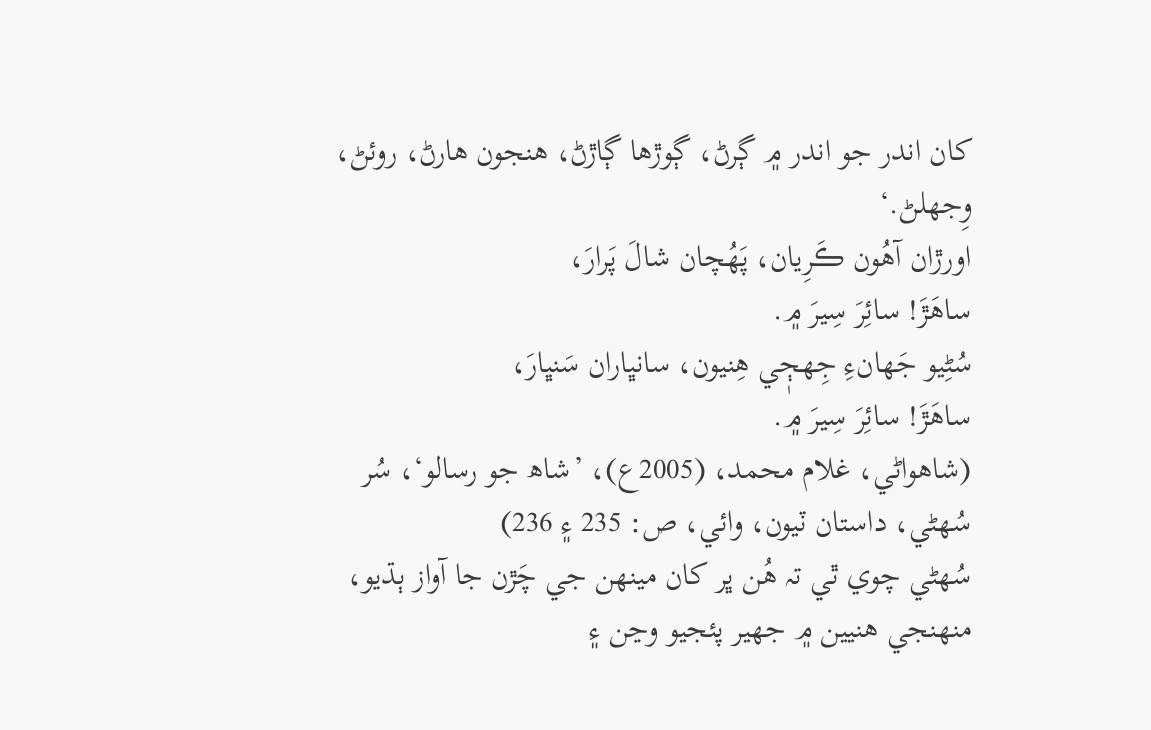کان اندر جو اندر ۾ ڳرڻ، ڳوڙها ڳاڙڻ، ھنجون ھارڻ، روئڻ، وِجهلڻ.‘
اورڙان آھُون ڪَرِيان، پَھُچان شالَ پَرارَ،
ساھَڙَ! سائِرَ سِيرَ ۾.
سُڻِيو جَهانءِ جِهڄٖي ھِنيون، سانڀاران سَنڀارَ،
ساھَڙَ! سائِرَ سِيرَ ۾.
(شاھواڻي، غلام محمد، (2005ع)، ’شاھ جو رسالو‘، سُر سُهڻي، داستان ٽيون، وائي، ص: 235 ۽ 236)
سُهڻي چوي ٿي تہ ھُن ڀر کان مينھن جي چَڙن جا آواز ٻڌيو، منھنجي ھنيين ۾ جهير پئجيو وڃن ۽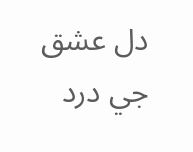دل عشق جي درد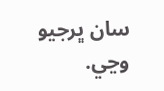سان ڀرجيو وڃي.